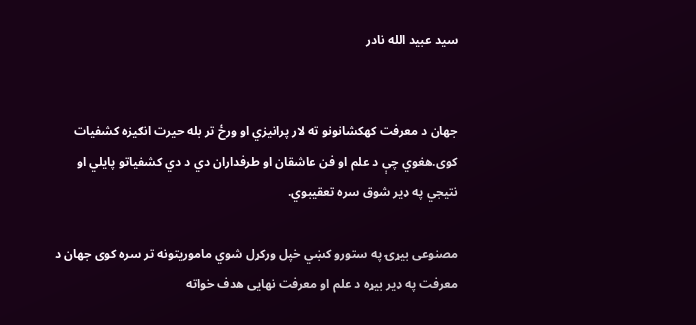سید عبید الله نادر


جهان د معرفت کهکشانونو ته لار پرانیزي او ورځ تر بله حیرت انګیزه کشفیات کوی.هغوي چې د علم او فن عاشقان او طرفداران دي د دي کشفیاتو پایلي او نتیجي په ډیر شوق سره تعقیبوي.

مصنوعی بیړۍ په ستورو کښي خپل ورکړل شوي ماموریتونه تر سره کوی جهان د معرفت په ډیر بیړه د علم او معرفت نهایی هدف خواته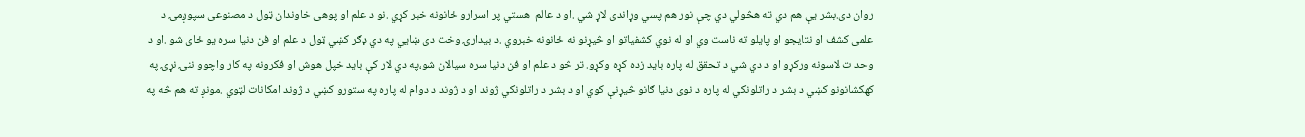روان دی.بشر یې هم دي ته هڅولي دي چې نور هم پسي وړاندی لاړ شي .او د عالم  هستي پر اسرارو ځانونه خبر کړي .نو د علم او پوهی خاوندان ټول د مصنوعی سپوږمۍ د علمی کشف او نتایجو او پایلو ته ناست وي او له نوي کشفیاتو او څیړنو نه ځانونه خبروي .د بیدارۍ وخت دی ښايي په دي ډګر کښي ټول د علم او فن دنیا سره یو ځای شو .او د وحد ت لاسونه ورکړو او د دي شي د تحقق له پاره باید زده کړه وکړو. تر څو د علم او فن دنیا سره سیالان شو،په دي لار کې باید خپل هوش او فکرونه په کار واچوو ننۍ نړۍ په کهکشانونو کښي د بشر د راتلونکي له پاره د نوی دنیا ګانو څیړنې کوي او د بشر د راتلونکي ژوند او د ژوند د دوام له پاره په ستورو کښي د ژوند امکانات لټوي .مونږ ته هم څه په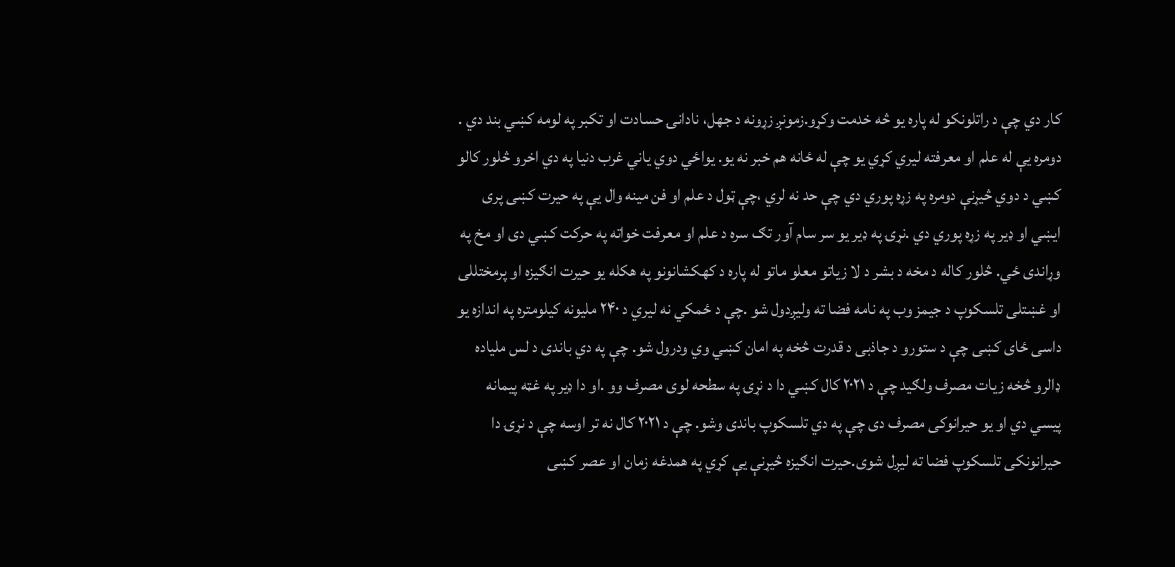کار دي چې د راتلونکو له پاره یو څه خدمت وکړو.زمونږ زړونه د جهل، نادانۍ حسادت او تکبر په لومه کښي بند دي . دومره یې له علم او معرفته لیري کړي یو چې له ځانه هم خبر نه یو. یواځي دوي یاني غرب دنیا په دي اخرو څلور کالو کښي د دوي څیړنې دومره په زړه پوري دي چې حد نه لري ،چې ټول د علم او فن مینه وال یې په حیرت کښی پری ایښي او ډیر په زړه پوري دي .نړۍ په ډیر یو سر سام آور تګ سره د علم او معرفت خواته په حرکت کښي دی او مخ په وړاندی ځي. څلور کاله د مخه د بشر د لا زیاتو معلو ماتو له پاره د کهکشانونو په هکله یو حیرت انګیزه او پرمختللی او غښتلی تلسکوپ د جیمز وب په نامه فضا ته ولیږدول شو .چې د ځمکي نه لیري د ۲۴۰ ملیونه کیلومتره په اندازه یو داسی ځای کښی چې د ستورو د جاذبی د قدرت څخه په امان کښي وي ودرول شو. چې په دي باندی د لس ملیاده ډالرو څخه زیات مصرف ولګید چې د ۲۰۲۱ کال کښي دا د نړۍ په سطحه لوی مصرف وو .او دا ډیر په غټه پیمانه پیسي دي او یو حیرانوکی مصرف دی چې په دي تلسکوپ باندی وشو. چې د ۲۰۲۱ کال نه تر اوسه چې د نړۍ دا حیرانونکی تلسکوپ فضا ته لیږل شوی.حیرت انګیزه څیړنې یې کړي په همدغه زمان او عصر کښی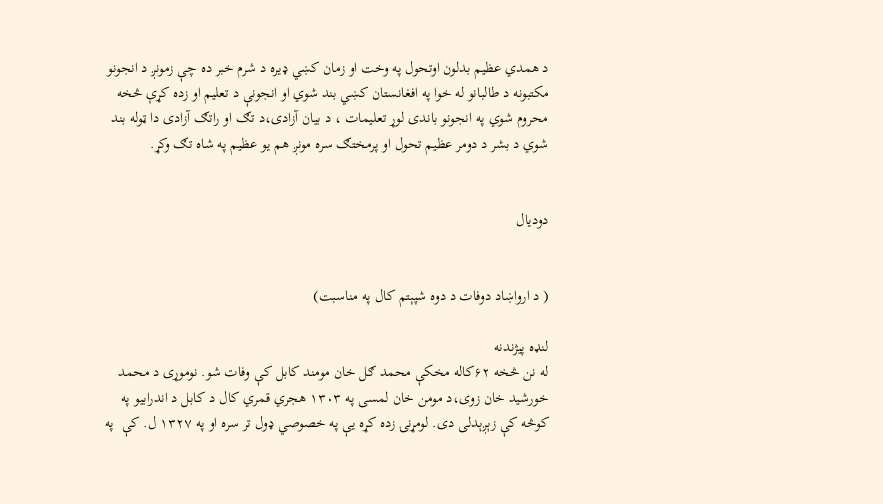د همدي عظیم بدلون اوتحول په وخت او زمان کښي ډیره د شرم خبر ده چې زمونږ د انجونو مکتبونه د طالبانو له خوا په افغانستان کښي بند شوي او انجونې د تعلیم او زده کړې څخه محروم شوي په انجونو باندی لوړ تعلیمات ، د بیان آزادی،د تګ او راتګ آزادی دا ټوله بند شوي د بشر د دومر عظیم تحول او پرمختګ سره مونږ هم یو عظیم په شاه تګ وکړ.


دودیال


( د ارواښاد دوفات د دوه شپېتم کال په مناسبت)

لنډه پیژندنه
له نن څخه ۶۲کاله مخکې محمد ګل خان مومند کابل کې وفات شو. نوموړی د محمد خورشید خان زوی،د مومن خان لمسی په ۱۳۰۳ هجري قمري کال د کابل د اندرابیو په کوڅه کې زېږېدلی دی. لومړنۍ زده کړه یې په خصوصي ډول تر سره او په ۱۳۲۷ ل. کې  په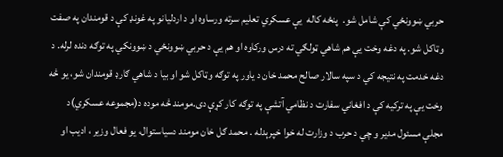حربي ښوونځي کې شامل شو.  پنځه کاله  یې عسکري تعلیم سرته ورساوه او د اردلیانو په غونډ کې د قومندان په صفت وټاکل شو. په دغه وخت یې هم شاهي ټولګي ته درس ورکاوه او هم یې د حربي ښوونځي د ښوونکي په توګه دنده لرله. د دغه خدمت په نتیجه کي د سپه سالار صالح محمد خان د یاور په توګه وټاکل شو او بیا د شاهي ګارډ قومندان شو، یو څه وخت یې په ترکیه کې د افغاني سفارت د نظامي آتشې په توګه کار کړې دی.مومند څه موده د(مجموعه عسکري)د مجلې مسئول مدیر و چي د حرب د وزارت له خوا خپرېدله . محمد ګل خان مومند دسیاستوال، یو فعال وزیر ، ادیب او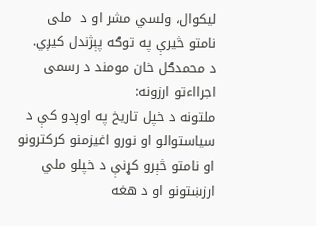لیکوال، ولسي مشر او د  ملی نامتو څیرې په توګه پېژندل کیږي.
د محمدګل خان مومند د رسمی اجرااءتو ارزونه:
ملتونه د خپل تاریخ په اوږدو کې د سیاستوالو او نورو اغیزمنو کرکترونو او نامتو څېرو کړنې د خپلو ملي ارزښتونو او د هغه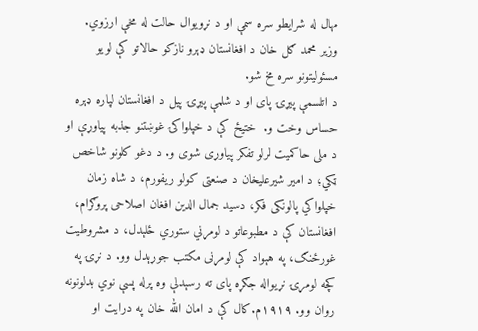مهال له شرایطو سره سمې او د نړویوال حالت له مخې ارزوي. وزیر محمد ګل خان د افغانستان ډېرو نازکو حالاتو کې لویو مسئولیتونو سره مخ شو.
د اتلسمې پیړۍ پای او د شلمې پیړۍ پیل د افغانستان لپاره ډېره حساس وخت و.  ختیځ کې د خپلواکۍ غوښتنو جذبه پیاوړې او د ملی حاکمیت لرلو تفکر پیاوړی شوی و. د دغو کلونو شاخص ټکي؛ د امیر شیرعلیخان د صنعتی کولو ریفورم، د شاه زمان خپلواکي پالونکی فکر، دسید جمال الدین افغان اصلاحی پروګرام، افغانستان کې د مطبوعاتو د لومړني ستوري ځلېدل، د مشروطیت غورځنګ، په هېواد کې لومړنی مکتب جوړېدل وو. د نړۍ په کچه لومړۍ نړیواله جګړه پای ته رسېدلې وه پرله پسې نوي بدلونونه روان وو. ۱۹۱۹م.کال کې د امان الله خان په درایت او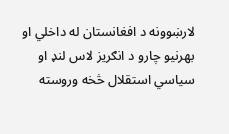لارښوونه د افغانستان له داخلي او بهرنيو چارو د انګریز لاس لنډ او  سیاسي استقلال څخه وروسته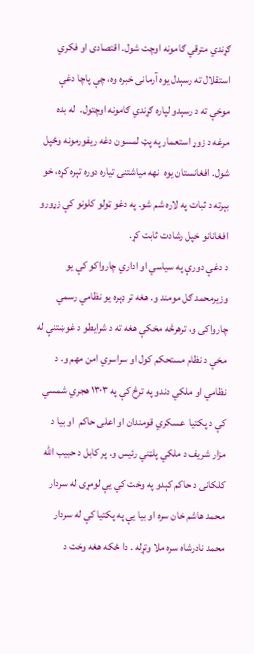ګړندي مترقي ګامونه اوچت شول. اقتصادی او فکري استقلال ته رسېدل یوه آرمانی خبره وه، چې پاچا دغې موخې ته د رسېدو لپاره ګړندي ګامونه اوچتول.  له بده مرغه د زوړ استعمار په پټ لمسون دغه ریفورمونه وځپل شول. افغانستان یوه  نهه میاشتنۍ تیاره دوره تېره کړه، خو بېرته د ثبات په لاره شم شو. په دغو ټولو کلونو کې زړورو افغانانو خپل رشادت ثابت کړ.
د دغې دورې په سیاسي او اداري چارواکو کې یو وزیرمحمد ګل مومند و. هغه تر ډېره یو نظامي رسمي چارواکی و، ترهرڅه مخکې هغه ته د شرایطو د غوښتنې له مخې د نظام مستحکم کول او سراسري امن مهم و. د نظامي او ملکي دندو په ترڅ کې په ۱۳۰۳ هجري شمسي کې د پکتیا  عسکري قومندان او اعلی حاکم  او بیا د مزار شریف د ملکي پلټني رئیس و. پر کابل د حبیب الله کلکانی د حاکم کېدو په وخت کي یې لومړی له سردار محمد هاشم خان سره او بیا یې په پکتیا کې له سردار محمد نادرشاه سره ملا وتړله . دا ځکه هغه وخت د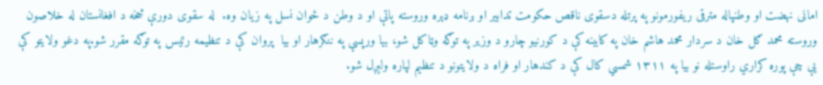امانی نهضت او وطنپاله مترقی ریفورمونو په پرتله دسقوی ناقص حکومت تدابیر او برنامه ډېره وروسته پاتې او د وطن د ځوان نسل په زیان وه.  له سقوی دورې څخه د افغانستان له خلاصون  وروسته محمد ګل خان د سردار محمد هاشم خان په کابینه کې د کورنیو چارو د وزیر په توګه وټاکل شو، بیا ورپسې په ننګرهار او بیا  پروان کې د تنظیمه رئیس په توګه مقرر شو.په دغو ولایتو کې یې چې پوره کراري راوستله نو بیا په ۱۳۱۱ شمسي کال کې د کندهار او فراه د ولایتونو د تنظیم لپاره ولېږل شو.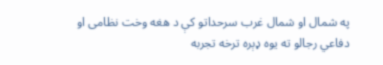په شمال او شمال غرب سرحداتو کې د هغه وخت نظامی او دفاعي رجالو ته یوه ډېره ترخه تجربه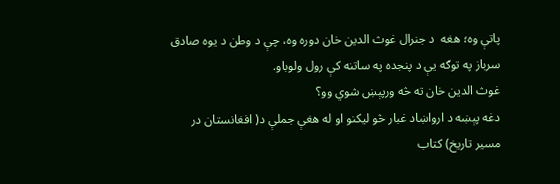پاتې وه؛ هغه  د جنرال غوث الدین خان دوره وه، چې د وطن د یوه صادق سرباز په توګه یې د پنجده په ساتنه کې رول ولوباو.
غوث الدین خان ته څه ورپېښ شوي وو؟
دغه پېښه د ارواښاد غبار څو لیکنو او له هغې جملې د( افغانستان در مسیر تاریخ) کتاب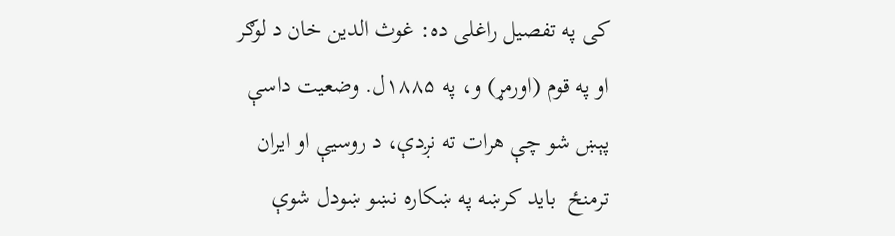کی په تفصیل راغلی ده: غوث الدین خان د لوګر او په قوم (اورمړ) و، په ۱۸۸۵ل. وضعیت داسې پېښ شو چې هرات ته نږدې، د روسیې او ایران ترمنځ  باید کرښه په ښکاره نښو ښودل شوې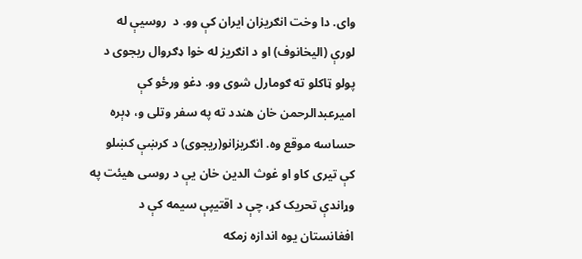وای. دا وخت انګریزان ایران کې وو. د  روسيې له لورې (الیخانوف) او د انګریز له خوا ډګروال ریجوی د پولو ټاکلو ته ګومارل شوی وو. دغو ورځو کې امیرعبدالرحمن خان هندد ته په سفر وتلی و، ډېره حساسه موقع وه. انګریزانو(ریجوی) د کرښې کښلو کې تیری کاو او غوث الدین خان یې د روسی هیئت په وړاندې تحریک کړ، چې د اقتیپې سیمه کې د افغانستان یوه اندازه زمکه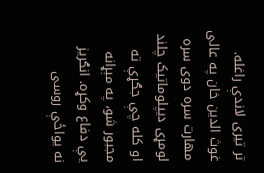تر تیری لاندې راغله. غوث الدین خان په عالی مهارت سره دوی سره لومړی دیپلوماتیک چلند  او کله چې جګړې ته مجبور شو، په مېړانه یې دفاع وکړه. انګریز نه یواځې روسی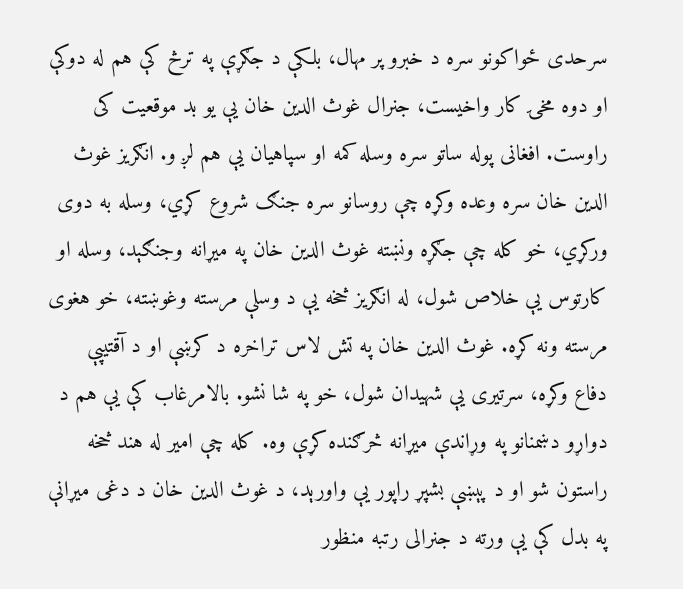سرحدی ځواکونو سره د خبرو پر مهال، بلکې د جګړې په ترڅ کې هم له دوکې او دوه مخۍ کار واخیست، جنرال غوث الدین خان یې یو بد موقعیت کی راوست. افغانی پوله ساتو سره وسله کمه او سپاهیان یې هم لږ و. انګریز غوث الدین خان سره وعده وکړه چې روسانو سره جنګ شروع کړي، وسله به دوی ورکړي، خو کله چې جګړه ونښته غوث الدین خان په میړانه وجنګېد، وسله او کارتوس یې خلاص شول، له انګریز څخه یې د وسلې مرسته وغوښته، خو هغوی مرسته ونه کړه. غوث الدین خان په تش لاس تراخره د کرښې او د آقتیپې دفاع وکړه، سرتیری یې شهیدان شول، خو په شا نشو. بالامرغاب کې یې هم د دواړو دښمنانو په وړاندې میړانه څرګنده کړې وه. کله چې امیر له هند څخه راستون شو او د پېښې بشپړ راپور یې واورېد، د غوث الدین خان د دغی میړانې په بدل کې یې ورته د جنرالی رتبه منظور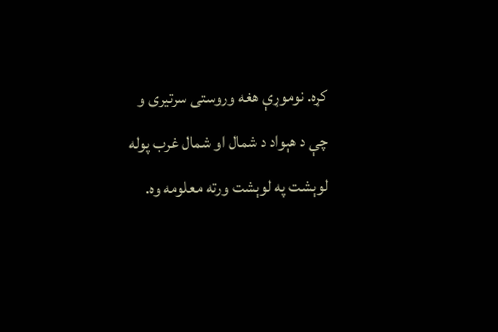کړه. نوموړې هغه وروستی سرتیری و چې د هېواد د شمال او شمال غرب پوله لوېشت په لوېشت ورته معلومه وه.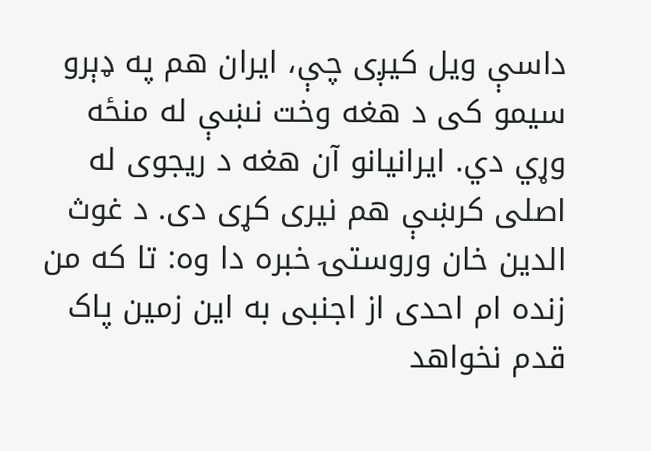داسې ویل کیږی چې، ایران هم په ډېرو سیمو کی د هغه وخت نښې له منځه وړي دي. ایرانیانو آن هغه د ریجوی له اصلی کرښې هم نیری کړی دی. د غوث الدین خان وروستۍ خبره دا وه: تا که من زنده ام احدی از اجنبی به این زمین پاک قدم نخواهد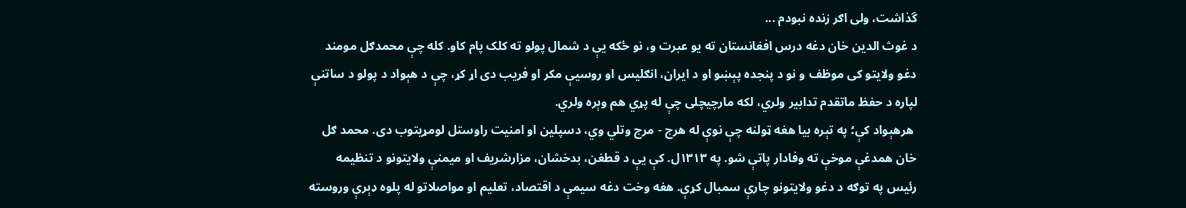گذاشت، ولی اګر زنده نبودم ...
د غوث الدین خان دغه درس افغانستان ته یو عبرت و، نو ځکه یې د شمال پولو ته کلک پام کاو. کله چې محمدګل مومند دغو ولایتو کی موظف و نو د پنجده پېښو او د ایران، انګلیس او روسیې مکر او فریب دی اړ کړ، چې د هېواد د پولو د ساتنې لپاره د حفظ ماتقدم تدابیر ولري، لکه مارچیچلی چې له پړي هم وېره ولري.
 هرهېواد کې؛ په تېره بیا هغه ټولنه چې نوې له هرج - مرج وتلي وي، دسپلین او امنیت راوستل لومړیتوب دی. محمد ګل خان همدغې موخې ته وفادار پاتې شو. په ۱۳۱۳ل. کې یې د قطغن، بدخشان، مزارشریف او میمنې ولایتونو د تنظیمه رئیس په توګه د دغو ولایتونو چارې سمبال کړې. هغه وخت دغه سیمې د اقتصاد، تعلیم او مواصلاتو له پلوه ډېرې وروسته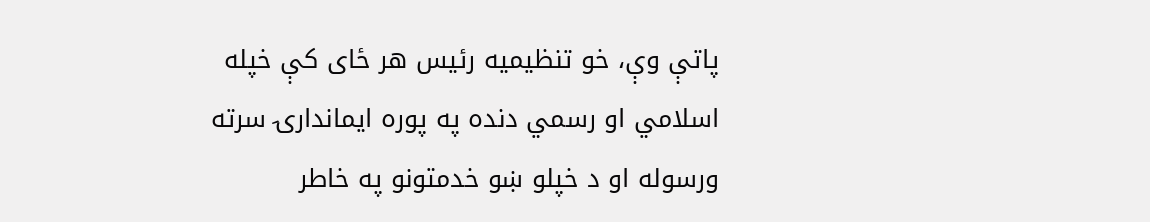پاتې وې، خو تنظیمیه رئیس هر ځای کې خپله اسلامي او رسمي دنده په پوره ایماندارۍ سرته ورسوله او د خپلو ښو خدمتونو په خاطر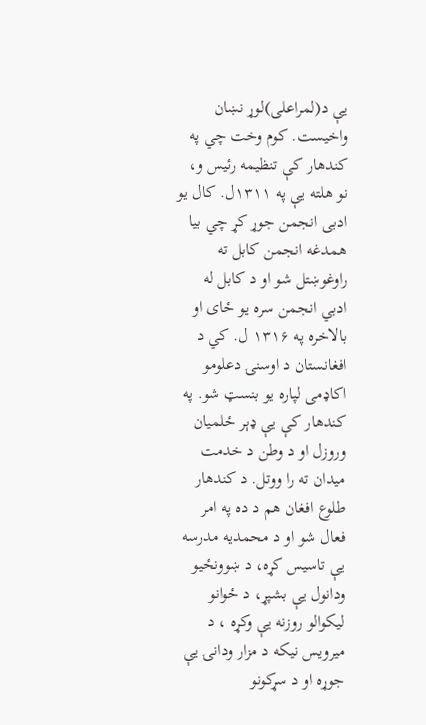یې د(لمراعلی)لوړ نښان واخیست. کوم وخت چي په کندهار کې تنظیمه رئیس و، نو هلته یې په ۱۳۱۱ل. کال یو ادبی انجمن جوړ کړ چي بیا همدغه انجمن کابل ته راوغوښتل شو او د کابل له ادبي انجمن سره یو ځای او بالاخره په ۱۳۱۶ ل. کي د افغانستان د اوسنۍ دعلومو اکاډمی لپاره یو بنسټ شو. په کندهار کې یې ډېر ځلمیان وروزل او د وطن د خدمت میدان ته را ووتل. د کندهار طلوع افغان هم د ده په امر فعال شو او د محمديه مدرسه یې تاسيس کړه، د ښوونځيو ودانول یې بشپړ، د ځوانو ليكوالو روزنه یې وکړه ، د ميرويس نيكه د مزار ودانۍ یې جوړه او د سړكونو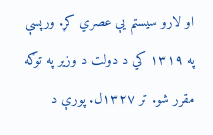او لارو سیستم یې عصري کړ. ورپسې په ۱۳۱۹ کي د دولت د وزیر په توګه مقرر شو. تر ۱۳۲۷ل. پورې د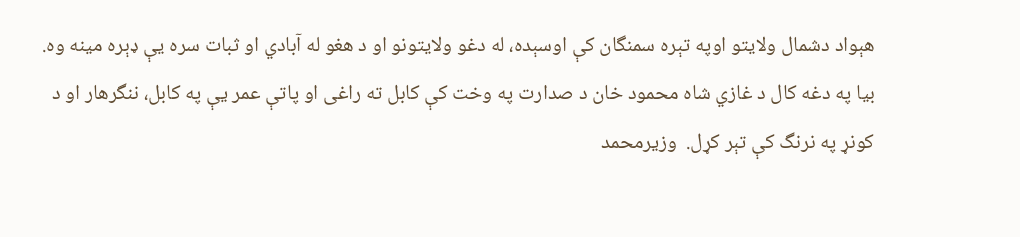هېواد دشمال ولایتو اوپه تېره سمنگان كې اوسېده، له دغو ولایتونو او د هغو له آبادي او ثبات سره یې ډېره مینه وه. بيا په دغه كال د غازي شاه محمود خان د صدارت په وخت كې كابل ته راغى او پاتې عمر يې په كابل، ننگرهار او د كونړ په نرنگ کې تېر کړل.  وزیرمحمد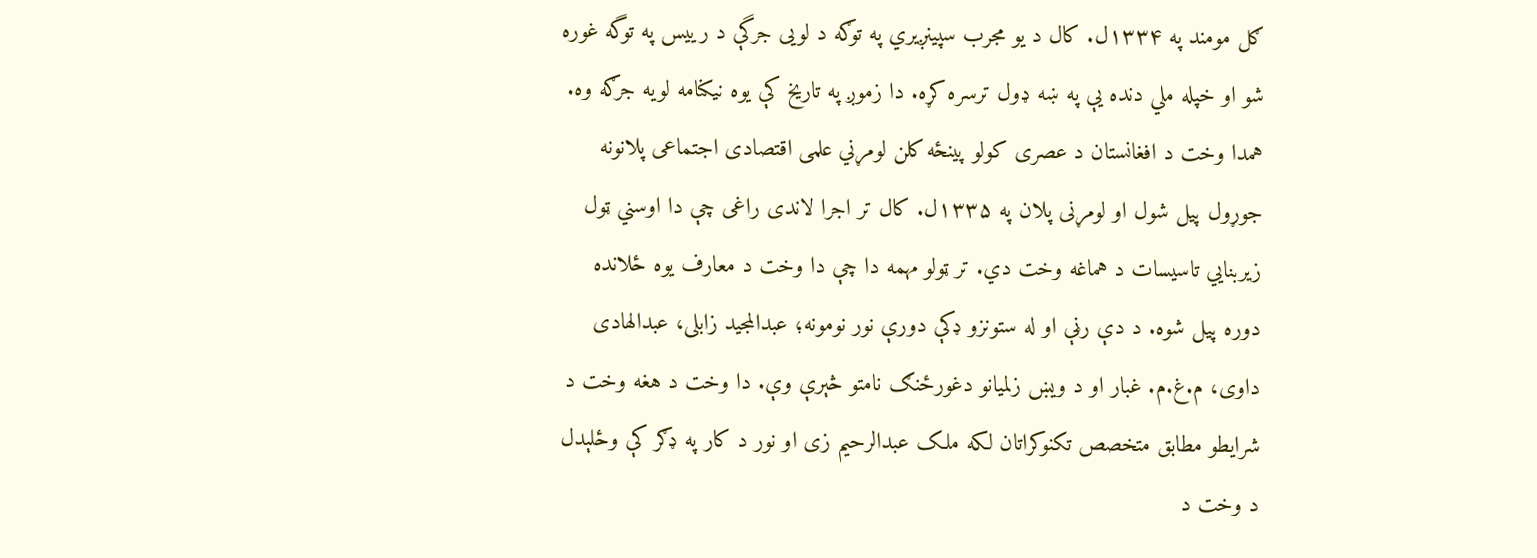ګل مومند په ۱۳۳۴ل. كال د یو مجرب سپینږیري په توګه د لويى جرگې د رييس په توگه غوره شو او خپله ملي دنده يې په ښه ډول ترسره كړه. دا زموږ په تاریخ کې یوه نیکنامه لویه جرګه وه. همدا وخت د افغانستان د عصری کولو پینځه کلن لومړني علمی اقتصادی اجتماعی پلانونه جوړول پیل شول او لومړنی پلان په ۱۳۳۵ل. کال تر اجرا لاندی راغی چې دا اوسني ټول زیربنایي تاسیسات د هماغه وخت دي. تر ټولو مهمه دا چې دا وخت د معارف یوه ځلانده دوره پیل شوه. د دې رڼې او له ستونزو ډکې دورې نور نومونه؛ عبدالمجید زابلی، عبدالهادی داوی، م.غ.م. غبار او د ویښ زلمیانو دغورځنګ نامتو څېرې وې. دا وخت د هغه وخت د شرایطو مطابق متخصص تکنوکراتان لکه ملک عبدالرحیم زی او نور د کار په ډګر کې وځلېدل د وخت د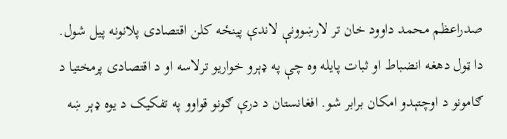صدراعظم محمد داوود خان تر لارښوونې لاندې پینځه کلن اقتصادی پلانونه پیل شول.  دا ټول دهغه انضباط او ثبات پایله وه چې په ډېرو خواریو ترلاسه او د اقتصادی پرمختیا د ګامونو د اوچتېدو امکان برابر شو. افغانستان د درې ګونو قواوو په تفکیک د یوه ډېر ښه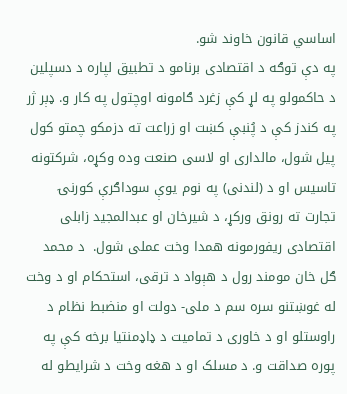اساسي قانون خاوند شو.
په دې توګه د اقتصادی برنامو د تطبیق لپاره د دسپلین د حاکمولو په لړ کې زغرد ګامونه اوچتول په کار و. ډېر ژر په کندز کې د پُنبې کښت او زراعت ته دزمکو چمتو کول پیل شول، مالداری او لاسی صنعت وده وکړه، شرکتونه تاسیس او د (لندنی) په نوم یوې سوداګرې کورنۍ  تجارت ته رونق ورکړ، د شیرخان او عبدالمجید زابلی اقتصادی ریفورمونه همدا وخت عملی شول.  د محمد ګل خان مومند رول د هېواد د ترقی، استحکام او د وخت له غوښتنو سره سم د ملی- دولت او منضبط نظام د راوستلو او د خاوری د تمامیت د ډاډمنتیا برخه کې په پوره صداقت و. د مسلک او د هغه وخت د شرایطو له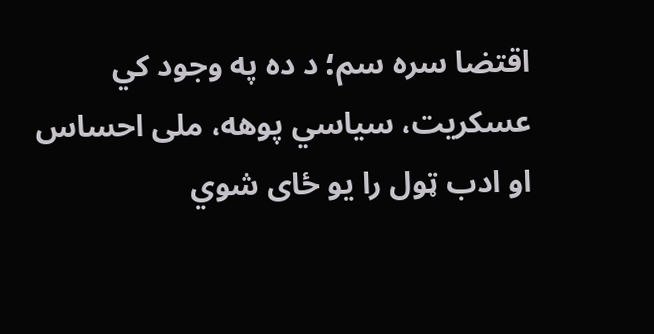اقتضا سره سم؛ د ده په وجود كي عسكريت، سياسي پوهه، ملی احساس او ادب ټول را يو ځاى شوي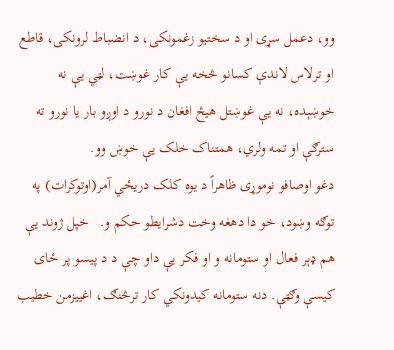وو، دعمل سړی او د سختیو زغمونکی، د انضباط لرونکی، قاطع او ترلاس لاندې کسانو څخه یې کار غوښت، لټي یې نه خوښېده، نه یې غوښتل هیڅ افغان د نورو د اوږو بار یا نورو ته سترګې او تمه ولري، همتناک خلک یې خوښ وو.
دغو اوصافو نوموړی ظاهراً د یوه کلک دریځي آمر(اوتوکرات) په توګه وښود، خو دا دهغه وخت دشرایطو حکم و.   خپل ژوند یې هم ډېر فعال او ستومانه و او فکر یې داو چې د د پيسو پر ځاى كيسې وګټې. دنه ستومانه کیدونکي کار ترڅنګ، اغییزمن خطيب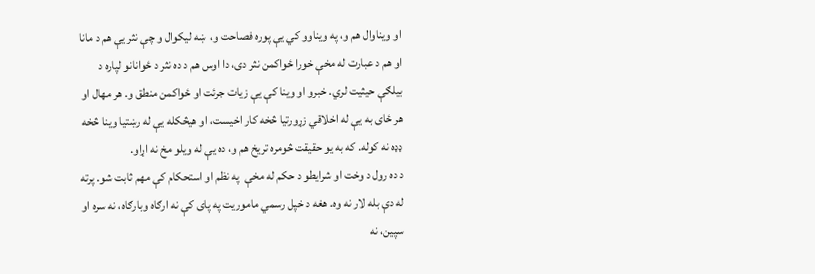او ويناوال هم و، په ويناوو كي يې پوره فصاحت و،  ښه لیکوال و چې نثر یې هم د مانا او هم د عبارت له مخې خورا ځواكمن نثر دى، دا اوس هم د ده نثر د ځوانانو لپاره د بیلګې حیثیت لري. خبرو او وینا کې یې زيات جرئت او ځواكمن منطق و. هر مهال او هر ځاى به يې له اخلاقي زړورتيا څخه كار اخيست، او هيڅكله يې له رښتيا وينا څخه ډډه نه کوله. که به یو حقیقت څومره تریخ هم و، ده یې له ویلو مخ نه اړاو.
د ده رول د وخت او شرایطو د حکم له مخې  په نظم او استحکام کې مهم ثابت شو. پرته له دې بله لار نه وه. هغه د خپل رسمي ماموریت په پای کې نه ارګاه وبارګاه، نه سره او سپین، نه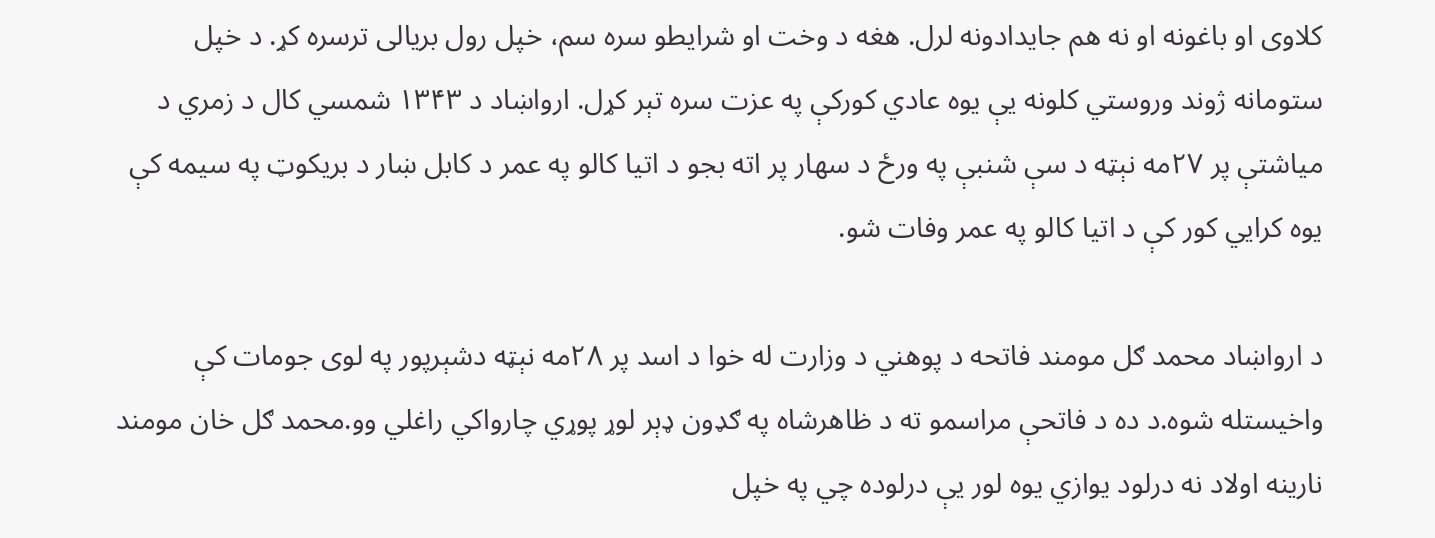کلاوی او باغونه او نه هم جایدادونه لرل. هغه د وخت او شرایطو سره سم، خپل رول بریالی ترسره کړ. د خپل ستومانه ژوند وروستي کلونه یې یوه عادي کورکې په عزت سره تېر کړل. ارواښاد د ۱۳۴۳ شمسي کال د زمري د میاشتې پر ۲۷مه نېټه د سې شنبې په ورځ د سهار پر اته بجو د اتیا کالو په عمر د کابل ښار د بریکوټ په سیمه کې یوه کرایي کور کې د اتیا کالو په عمر وفات شو.

د ارواښاد محمد ګل مومند فاتحه د پوهني د وزارت له خوا د اسد پر ۲۸مه نېټه دشېرپور په لوی جومات کې واخیستله شوه.د ده د فاتحې مراسمو ته د ظاهرشاه په ګډون ډېر لوړ پوړي چارواکي راغلي وو.محمد ګل خان مومند نارینه اولاد نه درلود یوازي یوه لور یې درلوده چي په خپل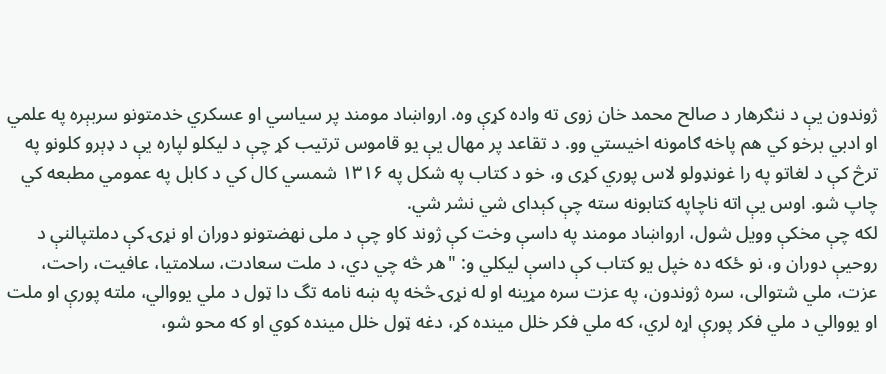ژوندون یې د ننګرهار د صالح محمد خان زوی ته واده کړې وه. ارواښاد مومند پر سیاسي او عسکري خدمتونو سربېره په علمي او ادبي برخو کي هم پاخه ګامونه اخیستي وو. د تقاعد پر مهال یې یو قاموس ترتیب کړ چې د لیکلو لپاره یې د ډېرو کلونو په ترڅ کې د لغاتو په را غونډولو لاس پوري کړی و، خو د کتاب په شکل په ۱۳۱۶ شمسي کال کي د کابل په عمومي مطبعه کي چاپ شو. اوس یې اته ناچاپه کتابونه سته چې کېدای شي نشر شي.
لکه چې مخکې وویل شول، ارواښاد مومند په داسې وخت کې ژوند کاو چې د ملی نهضتونو دوران او نړۍ کې دملتپالنې د روحیې دوران و، نو ځکه ده خپل یو کتاب کې داسې لیکلي و: "هر څه چي دي، د ملت سعادت، سلامتيا، عافيت، راحت، عزت، ملي شتوالى، سره ژوندون، په عزت سره مړينه او له نړۍ څخه په ښه نامه تگ دا ټول د ملي يووالي، ملته پورې او ملت او يووالي د ملي فکر پورې اړه لري، كه ملي فکر خلل مينده كړ، دغه ټول خلل مينده كوي او كه محو شو،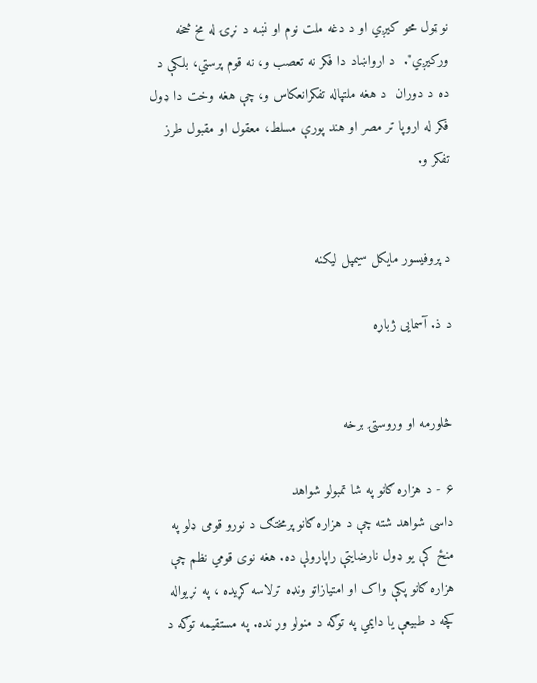نو ټول محو كيږي او د دغه ملت نوم او نښه د نړۍ له مخ څخه وركيږي".  د ارواښاد دا فکر نه تعصب و، نه قوم پرستي، بلکې د ده د دوران  د هغه ملتپاله تفکرانعکاس و، چې هغه وخت دا ډول فکر له اروپا تر مصر او هند پورې مسلط، معقول او مقبول طرز تفکر و.


د پروفیسور مایکل سیمپل لیکنه

د ‌ذ. آسمایی ژباړه


څلورمه او وروستۍ برخه

۶ - د هزاره ګانو په شا تمبولو شواهد
داسی شواهد شته چې د هزاره ګانو پرمختګ د نورو قومی ډلو په منځ کې یو ډول نارضایتې راپارولې ده. هغه نوی قومي نظم چې هزاره ګانو پکې واک او امتیازاتو ونډه ترلاسه کړیده ، په نړیواله کچه د طبیعې یا دایمي په توګه د منولو وړ نده. په مستقیمه توګه د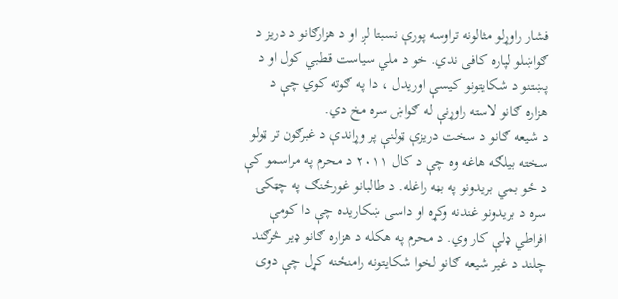فشار راوړلو مثالونه تراوسه پورې نسبتا لږ او د هزارګانو د دریز د ګواښلو لپاره کافی ندي. خو د ملي سیاست قطبي کول او د پښتنو د شکایتونو کیسې اوریدل ، دا په ګوته کوي چې د هزاره ګانو لاسته راوړنې له ګواښ سره مخ دي.
د شیعه ګانو د سخت دریزې ټولنې پر وړاندې د غبرګون تر ټولو سخته بیلګه هاغه وه چې د کال ۲۰۱۱ د محرم په مراسمو کې د ځو بمي بریدونو په بڼه راغله. د طالبانو غورځنګ په چټکۍ سره د بریدونو غندنه وکړه او داسی ښکاریده چې دا کومې افراطي ډلې کار وي. د محرم په هکله د هزاره ګانو ډیر څرګند چلند د غیر شیعه ګانو لخوا شکایتونه رامنځنه کړل چې دوی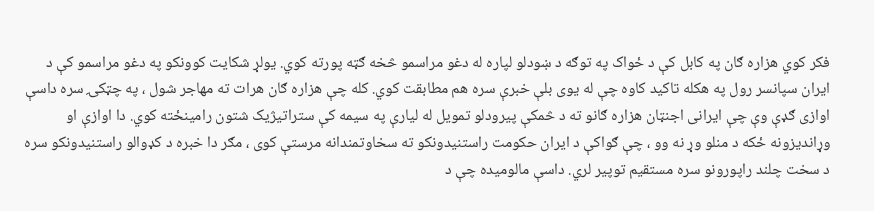فکر کوي هزاره ګان په کابل کې د ځواک په توګه د ښودلو لپاره له دغو مراسمو څخه ګټه پورته کوي. یولړ شکایت کوونکو په دغو مراسمو کې د ایران سپانسر رول په هکله تاکید کاوه چې له یوی بلې خبرې سره هم مطابقت کوي. کله چې هزاره ګان هرات ته مهاجر شول ، په چټکۍ سره داسې اوازی ګډې وې چې ایرانی اجنټان هزاره ګانو ته د څمکې پیرودلو تمویل له لیارې په سیمه کې ستراتیژیک شتون رامینځته کوي. دا اوازې او وړاندیزونه ځکه د منلو وړ نه وو ، چې ګواکې د ایران حکومت راستنیدونکو ته سخاوتمندانه مرستې کوی ، مګر دا خبره د کډوالو راستنیدونکو سره د سخت چلند راپورونو سره مستقیم توپیر لري. داسې مالومیده چې د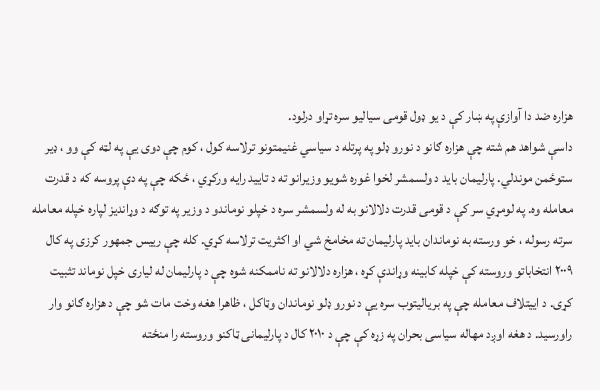هزاره ضد دا آوازې په ښار کې د یو ډول قومی سیالیو سره تړاو درلود.
داسې شواهد هم شته چې هزاره ګانو د نورو ډلو په پرتله د سیاسي غنیمتونو ترلاسه کول ، کوم چې دوی یې په لټه کې وو ، ډیر ستوځمن موندلي. پارلیمان باید د ولسمشر لخوا غوره شویو وزیرانو ته د تایید رایه ورکړي ، ځکه چې په دې پروسه که د قدرت معامله وه. په لومړي سر کې د قومی قدرت دلالانو به له ولسمشر سره د خپلو نوماندو د وزیر په توګه د وړاندیز لپاره خپله معامله سرته رسوله ، خو ورسته به نوماندان باید پارلیمان ته مخامخ شي او اکثریت ترلاسه کړي. کله چې رییس جمهور کرزی په کال ۲۰۰۹ انتخاباتو وروسته کې خپله کابینه وړاندې کړه ، هزاره دلالانو ته ناممکنه شوه چې د پارلیمان له لیاری خپل نوماند تثبیت کړی. د اییتلاف معامله چې په بریالیتوب سره یې د نورو ډلو نوماندان وټاکل ، ظاهرا هغه وخت مات شو چې د هزاره ګانو وار راورسید. د هغه اوږد مهاله سیاسی بحران په زړه کې چې د ۲۰۱۰ کال د پارلیمانی ټاکنو وروسته را منځته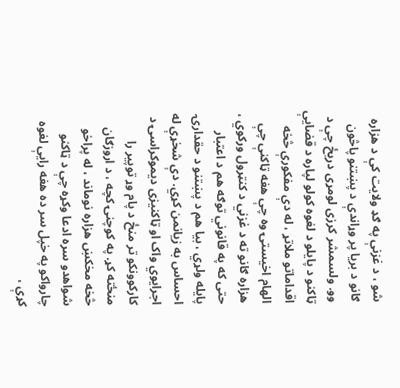شو ، د غزنې په ګډ ولایت کې د هزاره ګانو د بریا پر وړاندې د پښتنو پاڅون وو. ولسمشر کرزی لومړی دریځ چې د ټاکنو د پایلو د لغوه کولو لپاره د قضایې اقداماتو ملاتړ ، له دې مفکورې څخه الهام اخیستۍ وه چې هغه ټاکنې چې هزاره ګانو ته د غزني د کنټرول ورکوي ، حتی که په قانوني توګه هم د اعتبار پایله ولړي ، بیا هم د پښتنو د حقدارۍ احساس به زیانمن کړي. دې شخړې له اجرایوي واک او ټاکنیزی دیموکراسۍ د کارکوونکو تر منځ د پام وړ توپیر را منځته کړ. په کوچنۍ کچه ، د اروزګان څخه مخکښ هزاره نوماند ، له پراخو شواهدو سره ادعا وکړه چې د ټاکنو چارواکو په خپل سر ده هغه رایې لغوه کړې ،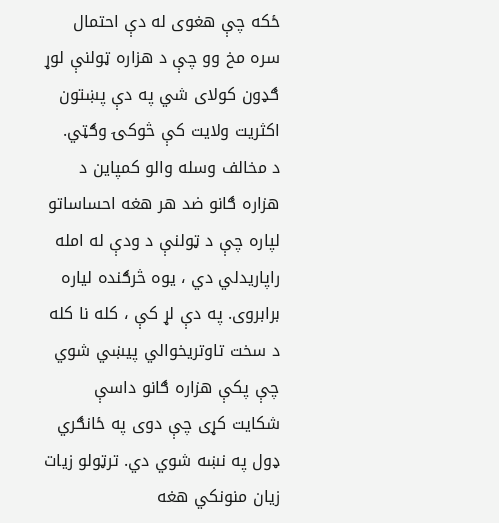ځکه چې هغوی له دې احتمال سره مخ وو چې د هزاره ټولنې لوړ ګډون کولای شي په دې پښتون اکثریت ولایت کې څوکۍ وګټي.
د مخالف وسله والو کمپاین د هزاره ګانو ضد هر هغه احساساتو لپاره چې د ټولنې د ودې له امله راپاریدلي دي ، یوه څرګنده لیاره برابروی. په دې لړ کې ، کله نا کله د سخت تاوتریخوالي پیښي شوي چې پکې هزاره ګانو داسې شکایت کړی چې دوی په ځانګري ډول په نښه شوي دي. ترټولو زیات زیان منونکي هغه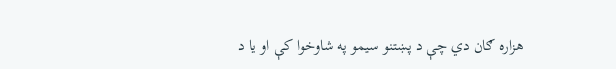هزاره ګان دي چې د پښتنو سیمو په شاوخوا کې او یا د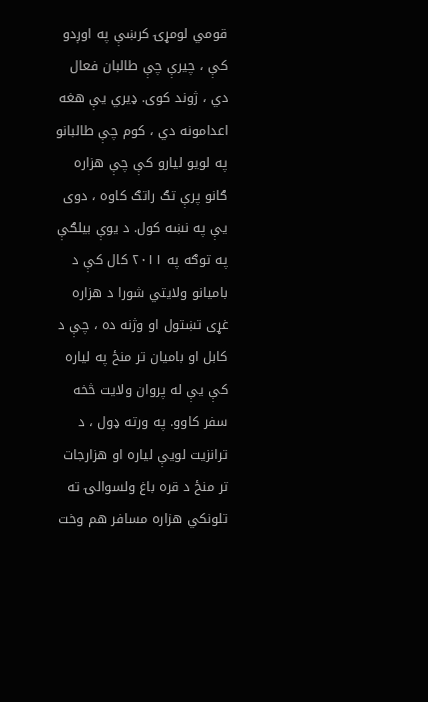قومي لومړۍ کرښې په اوږدو کې ، چیرې چې طالبان فعال دي ، ژوند کوی. ډیري یې هغه اعدامونه دي ، کوم چې طالبانو په لویو لیارو کې چې هزاره ګانو پرې تګ راتګ کاوه ، دوی یې په نښه کول. د یوې بیلګې په توګه په ۲۰۱۱ کال کې د بامیانو ولایتي شورا د هزاره غړی تښتول او وژنه ده ، چې د کابل او بامیان تر منځ په لیاره کې یې له پروان ولایت څخه سفر کاوو. په ورته ډول ، د ترانزیت لویې لیاره او هزارجات تر منځ د قره باغ ولسوالۍ ته تلونکي هزاره مسافر هم وخت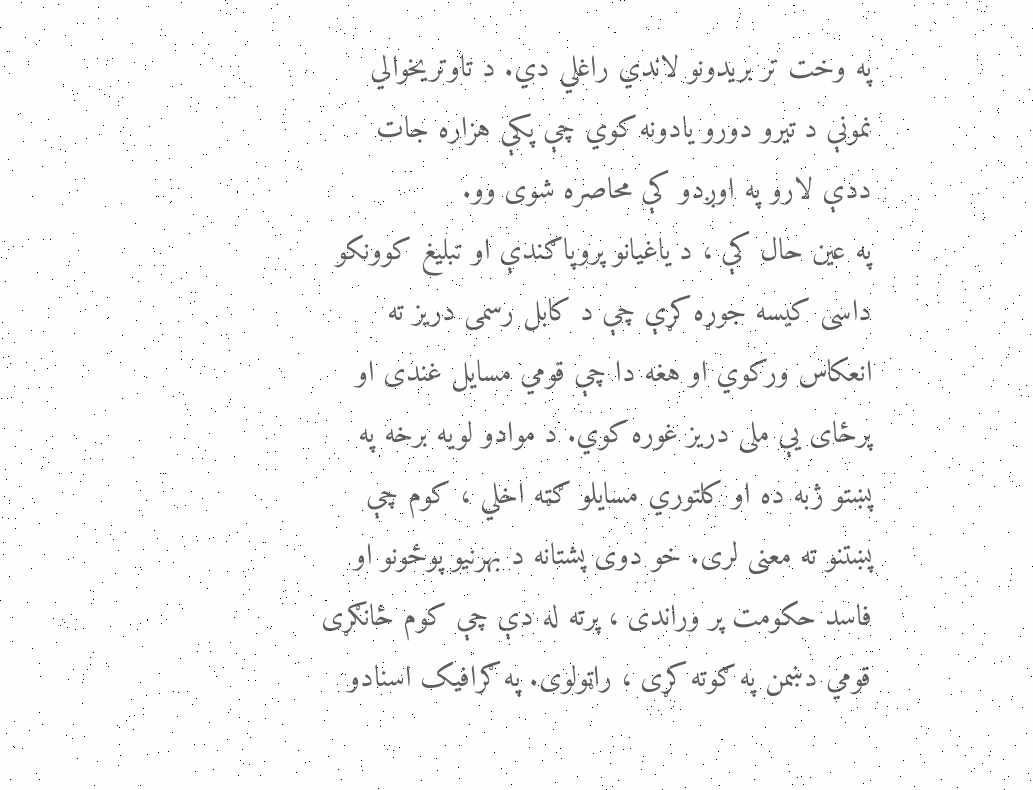په وخت تر بریدونو لاندي راغلي دي. د تاوتریخوالي نمونې د تیرو دورو یادونه کوي چې پکې هزاره جات ددې لارو په اوږدو کې محاصره شوی وو.
په عین حال کې ، د یاغیانو پروپاګندې او تبلیغ کوونکو داسی کیسه جوړه کړې چې د کابل رسمی دریز ته انعکاس ورکوي او هغه دا چې قومي مسایل غندی او پرځای یې ملی دریز غوره کوي. د موادو لویه برخه په پښتو ژبه ده او کلتوري مسایلو ګټه اخلي ، کوم چې پښتنو ته معنی لری. خو دوی پشتانه د بهرنیو پوځونو او فاسد حکومت پر وراندی ، پرته له دې چې کوم ځانګړی قومي دښمن په ګوته کړی ، راټولوی. په ګرافیک اسنادو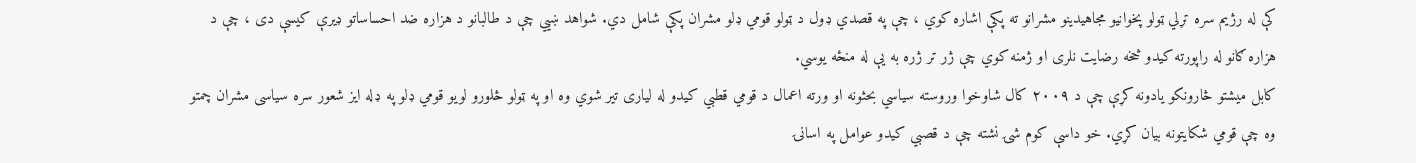کې له رژیم سره تړلي ټولو پخوانیو مجاهیدینو مشرانو ته پکې اشاره کوي ، چې په قصدي ډول د ټولو قومي ډلو مشران پکې شامل دي. شواهد ښیي چې د طالبانو د هزاره ضد احساساتو ډیرې کیسې دی ، چې د هزاره ګانو له راپورته کیدو څخه رضایت نلری او ژمنه کوي چې ژر تر ژره به یې له منځه یوسي.
کابل میشتو څارونکو یادونه کړې چې د ۲۰۰۹ کال شاوخوا وروسته سیاسي بحثونه او ورته اعمال د قومي قطبي کیدو له لیاری تیر شوي وه او په ټولو څلورو لویو قومي ډلو په ډله ایز شعور سره سیاسی مشران چمتو وه چې قومي شکایتونه بیان کړي. خو داسې کوم شۍ نشته چې د قصبي کیدو عوامل په اسانۍ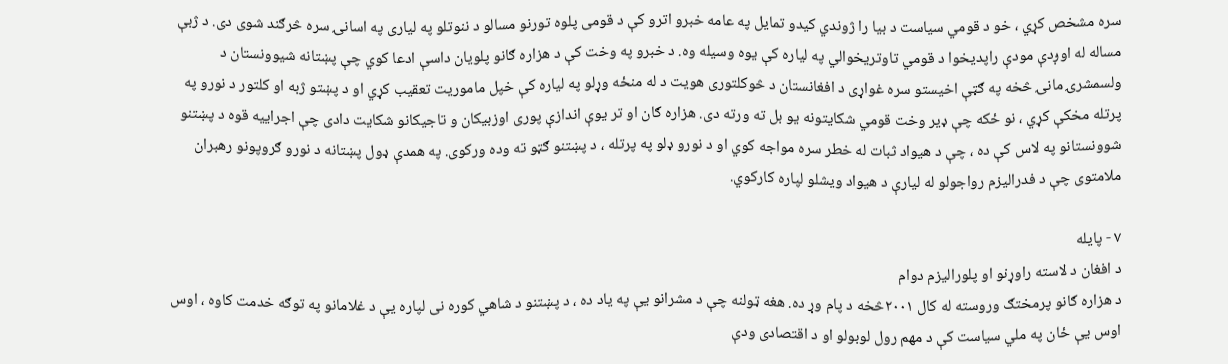سره مشخص کړي ، خو د قومي سیاست د بیا را ژوندي کیدو تمایل په عامه خبرو اترو کې د قومی پلوه تورنو مسالو د ننوتلو په لیاری په اسانۍ سره څرګند شوی دی. د ژبې مساله له اوږدې مودې راپدیخوا د قومي تاوتریخوالي په لیاره کې یوه وسیله وه. د خبرو په وخت کې د هزاره ګانو پلویان داسې ادعا کوي چې پښتانه شیوونستان د ولسمشرۍ مانۍ څخه په ګټې اخیستو سره غواړی د افغانستان د څوکلتوری هویت د له منځه وړلو په لیاره کې خپل ماموریت تعقیب کړي او د پښتو ژبه او کلتور د نورو په پرتله مخکې کړي ، نو ځکه چې ډیر وخت قومي شکایتونه یو بل ته ورته دی. هزاره ګان او تر یوې اندازې پوری اوزبیکان و تاجیکانو شکایت دادی چې اجراییه قوه د پښتنو شوونستانو په لاس کې ده ، چې د هیواد ثبات له خطر سره مواجه کوي او د نورو ډلو په پرتله ، د پښتنو ګټو ته وده ورکوی. په همدې ډول پښتانه د نورو ګروپونو رهبران ملامتوی چې د فدرالیزم رواجولو له لیارې د هیواد ویشلو لپاره کارکوي.

۷ - پایله
د افغان د لاسته راوړنو او پلورالیزم دوام
د هزاره ګانو پرمختګ وروسته له کال ۲۰۰۱څخه د پام وړ ده. هغه ټولنه چې د مشرانو یې په یاد ده ، د پښتنو د شاهي کوره نی لپاره یې د غلامانو په توګه خدمت کاوه ، اوس اوس یې ځان په ملي سیاست کې د مهم رول لوبولو او د اقتصادی ودې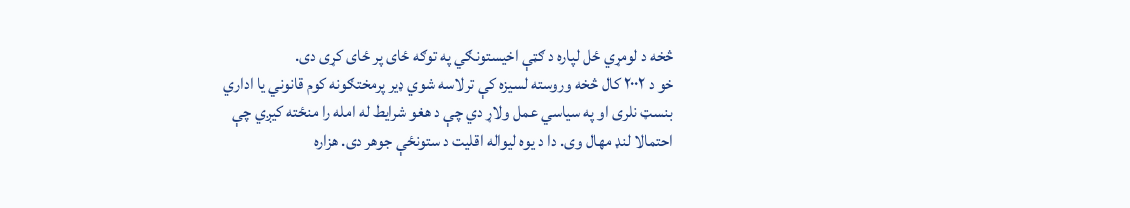څخه د لومړي ځل لپاره د ګټې اخیستونګي په توګه ځای پر ځای کړی دی.
خو د ۲۰۰۲ کال څخه وروسته لسیزه کې ترلاسه شوي ډیر پرمختګونه کوم قانوني یا اداري بنسټ نلری او په سیاسي عمل ولاړ دي چې د هغو شرایط له امله را منځته کیږي چې احتمالا لنډ مهال وی. دا د یوه لیواله اقلیت د ستونځې جوهر دی. هزاره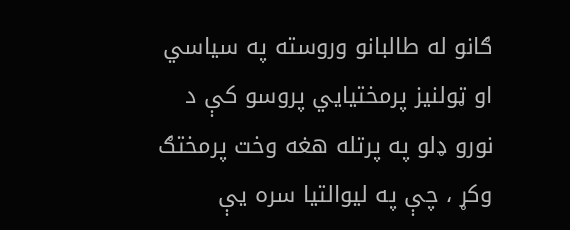ګانو له طالبانو وروسته په سیاسي او ټولنیز پرمختیایي پروسو کې د نورو ډلو په پرتله هغه وخت پرمختګ وکړ ، چې په لیوالتیا سره یې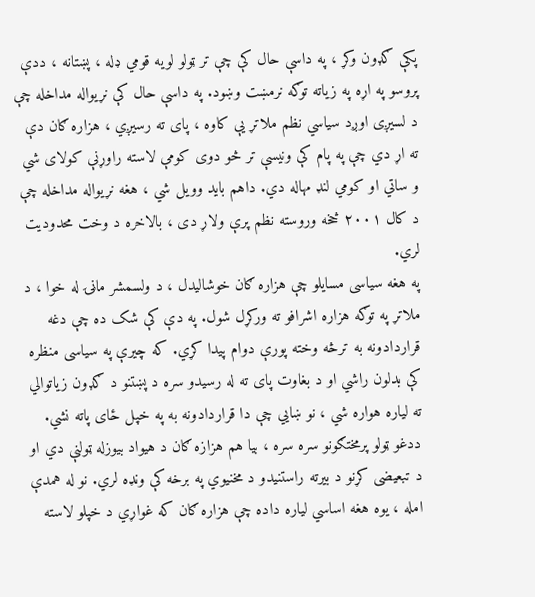پکې ګډون وکړ ، په داسې حال کې چې تر ټولو لویه قومي ډله ، پښتانه ، ددې پروسو په اړه په زیاته توګه نرمښت وښود. په داسې حال کې نړیواله مداخله چې د لسیږی اوږد سیاسي نظم ملاتړ یې کاوه ، پای ته رسیږي ، هزاره ګان دې ته اړ دي چې په پام کې ونیسې تر څو دوی کومې لاسته راوړنې کولای شي و ساتي او کومي لنډ مهاله دي. داهم باید وویل شي ، هغه نړیواله مداخله چې د کال ۲۰۰۱ څخه وروسته نظم پرې ولاړ دی ، بالاخره د وخت محدودیت لري.
په هغه سیاسی مسایلو چې هزاره ګان خوشالیدل ، د ولسمشر ماڼۍ له خوا ، د ملاتړ په توګه هزاره اشرافو ته ورکړل شول. په دې کې شک ده چې دغه قراردادونه به ترڅه وخته پورې دوام پیدا کړي. که چیرې په سیاسی منظره کې بدلون راشي او د بغاوت پای ته له رسیدو سره د پښتنو د ګډون زیاتوالي ته لیاره هواره شي ، نو ښایي چې دا قراردادونه به په خپل ځای پاته نشي.
ددغو ټولو پرمختګونو سره سره ، بیا هم هزازه ګان د هیواد بیوزله ټولنې دي او د تبعیضی کړنو د بیرته راستنیدو د مخنیوي په برخه کې ونډه لري. نو له همدې امله ، یوه هغه اساسي لیاره داده چې هزاره ګان که غواړي د خپلو لاسته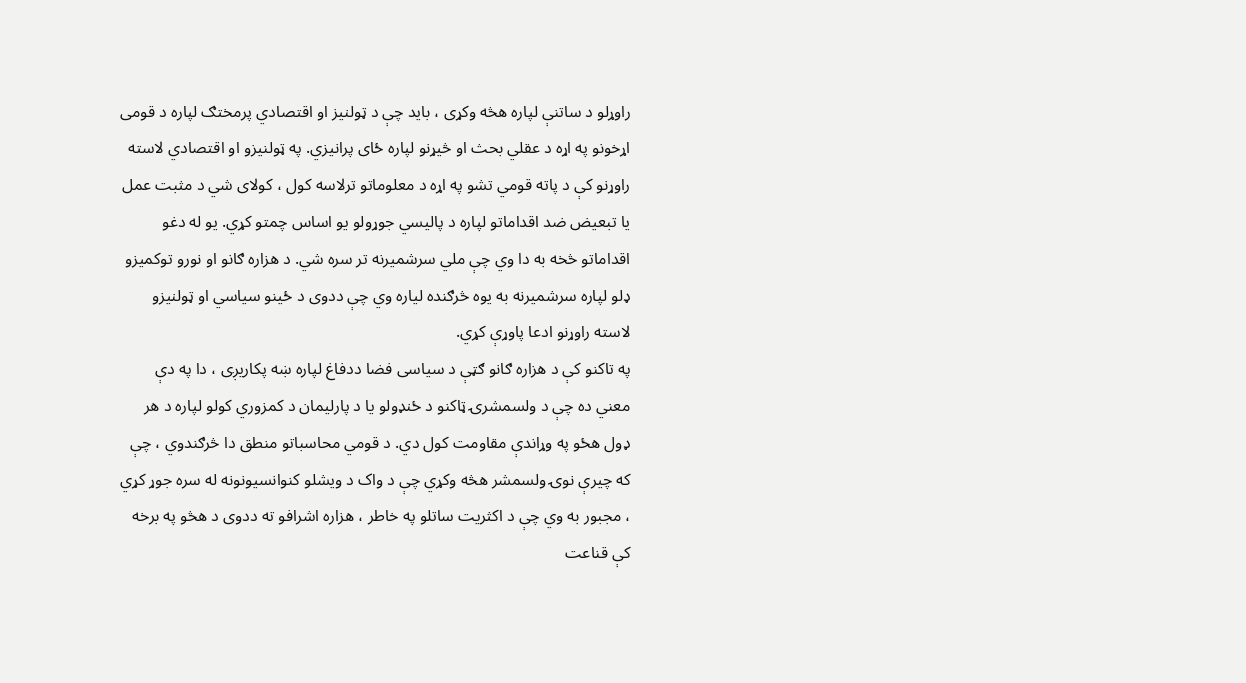راوړلو د ساتنې لپاره هڅه وکړی ، باید چې د ټولنیز او اقتصادي پرمختګ لپاره د قومی اړخونو په اړه د عقلي بحث او څیړنو لپاره ځای پرانیزي. په ټولنیزو او اقتصادي لاسته راوړنو کې د پاته قومي تشو په اړه د معلوماتو ترلاسه کول ، کولای شي د مثبت عمل یا تبعیض ضد اقداماتو لپاره د پالیسي جوړولو یو اساس چمتو کړي. یو له دغو اقداماتو څخه به دا وي چې ملي سرشمیرنه تر سره شي. د هزاره ګانو او نورو توکمیزو ډلو لپاره سرشمیرنه به یوه څرګنده لیاره وي چې ددوی د ځینو سیاسي او ټولنیزو لاسته راوړنو ادعا پاوړې کړي.
په تاکنو کې د هزاره ګانو ګټې د سیاسی فضا ددفاغ لپاره ښه پکاریږی ، دا په دې معني ده چې د ولسمشرۍ ټاکنو د ځنډولو یا د پارلیمان د کمزوري کولو لپاره د هر ډول هځو په وړاندې مقاومت کول دي. د قومي محاسباتو منطق دا څرګندوي ، چې که چیرې نوۍ ولسمشر هڅه وکړي چې د واک د ویشلو کنوانسیونونه له سره جوړ کړي ، مجبور به وي چې د اکثریت ساتلو په خاطر ، هزاره اشرافو ته ددوی د هڅو په برخه کې قناعت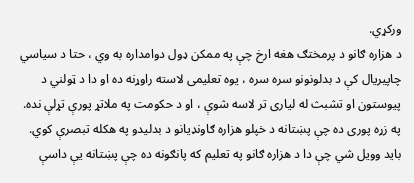ورکړي.
د هزاره ګانو د پرمختګ هغه ارخ چې په ممکن ډول دوامداره به وي ، حتا د سیاسي چاپیریال کې د بدلونونو سره سره ، یوه تعلیمی لاسته راوړنه ده او دا د ټولني د پیوستون او تشبث له لیاری تر لاسه شوې ، او د حکومت په ملاتړ پورې تړلې نده. په زړه پوری ده چې پښتانه د خپلو هزاره ګاونډیانو د بدلیدو په هکله تبصرې کوي. باید وویل شي چې دا د هزاره ګانو په تعلیم که پانګونه ده چې پښتانه یې داسې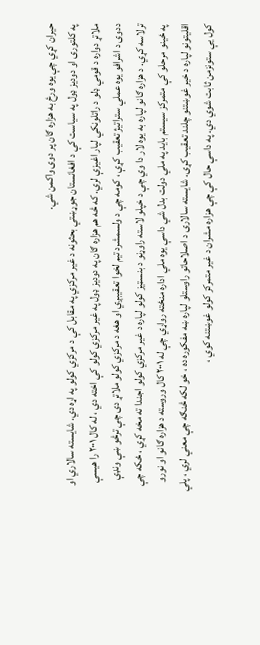حیران کړي چې یوه ورځ به هزاره ګان پر دوی واکمن شي.
په کلتوری او دودیز ډول په سیاست کې د افغانستان جوړښتي بحثونه د غیر مرکزي په مقابل کې د مرکزي کولو په اړه دي. شایسته سالاري او ملاتړ دواره د قومي ډلو د راتلونکي لپار اغیزې لري. که څه هم هزاره ګان په دودیز ډول په غیر مرکزي کولو کې اخته دي ، له کال ۲۰۰۱ را هیسې ددوی د اشرافو یوه عملي ستراتیژ تعقیب کړې ، کومه چې د ولسمشرد تیم لخوا تعقیبږي او هغه د مرکزي کولو ملاتړ دی چې ترڅو ښې ونډې ترلاسه کړي. د هزاره ګانو لپاره به یوه لار دا وي چې د خپلو لاسته راوړنو د بنسټیز کولو لپاره د غیر مرکزي کولو اجندا ته مخه کړي ، ځکه چې په ځینو مرحلو کې متمرکز سیستم باید په ملي دولت بدل شي داسې یوه ملي اداره منځته رواړي چې له ۲۰۰۱ کال وروسته د هزاره ګانو او نورو اقلیتونو لپاره د خیر غوښتنو چلند تعقیب کړی. شایسته سالاری د اصلاحاتو راوستلو لپاره ښه مفکوره ده ، خو لکه څنګه چې معني لري ، پلي کول یې ستونزمن ثابت شوي دي. په داسې حال کې چې هزاره مشران د غیر متمرکز کولو غوښتنه کوي ،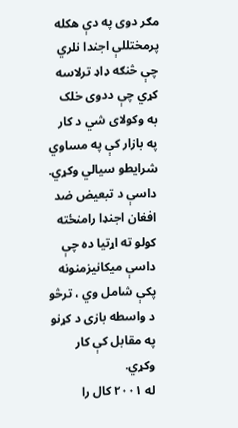مګر دوی په دې هکله پرمختللې اجندا نلري چې څنګه ډاډ ترلاسه کړي چې ددوی خلک به وکولای شي د کار په بازار کې په مساوي شرایطو سیالي وکړي. داسې د تبعیض ضد افغان اجنډا رامنځته کولو ته اړتیا ده چې داسې میکانیزمنونه پکې شامل وي ، ترڅو د واسطه بازی د کړنو په مقابل کې کار وکړي.
له ۲۰۰۱ کال را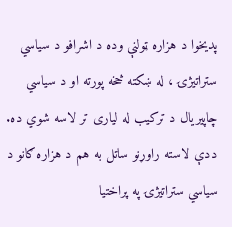پدیخوا د هزاره ټولنې وده د اشرافو د سیاسي ستراتیژۍ ، له ښکته څخه پورته او د سیاسي چاپیریال د ترکیب له لیاری تر لاسه شوي ده. ددې لاسته راوړنو ساتل به هم د هزاره ګانو د سیاسي ستراتیژۍ په پراختیا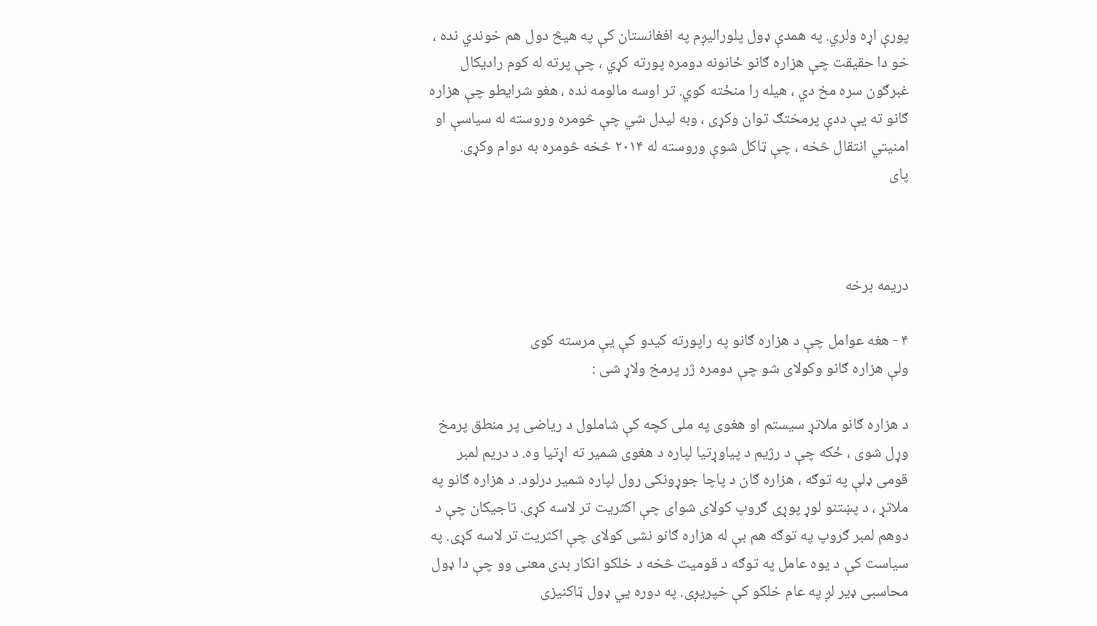پورې اړه ولري. په همدې ډول پلورالیږم په افغانستان کې په هیڅ دول هم خوندي نده ، خو دا حقیقت چې هزاره ګانو ځانونه دومره پورته کړي ، چې پرته له کوم رادیکال غبرګون سره مخ دي ، هیله را منځته کوي. تر اوسه مالومه نده ، هغو شرایطو چې هزاره ګانو ته یې ددې پرمختګ توان وکړی ، وبه لیدل شي چې څومره وروسته له سیاسې او امنیتي انتقال څخه ، چې ټاکل شوې وروسته له ۲۰۱۴ څخه څومره به دوام وکړی.
پای



دریمه برخه

۴ - هغه عوامل چې د هزاره ګانو په راپورته کیدو کې یې مرسته کوی
ولې هزاره ګانو وکولای شو چې دومره ژر پرمخ ولاړ شی :

د هزاره ګانو ملاتړ سیستم او هغوی په ملی کچه کې شاملول د ریاضی پر منطق پرمخ وړل شوی ، ځکه چې د رژیم د پیاوړتیا لپاره د هغوی شمیر ته اړتیا وه. د دریم لمبر قومی ډلې په توګه ، هزاره ګان د پاچا جوړونکی رول لپاره شمیر درلود. د هزاره ګانو په ملاتړ ، د پښتنو لوړ پوړی ګروپ کولای شوای چې اکثریت تر لاسه کړی. تاجیکان چې د دوهم لمبر ګروپ په توګه هم بې له هزاره ګانو نشی کولای چې اکثریت تر لاسه کړی. په سیاست کې د یوه عامل په توګه د قومیت څخه د خلکو انکار بدی معنی وو چې دا ډول محاسبی ډیر لږ په عام خلکو کې خپریږی. په دوره یي ډول ټاکنیزی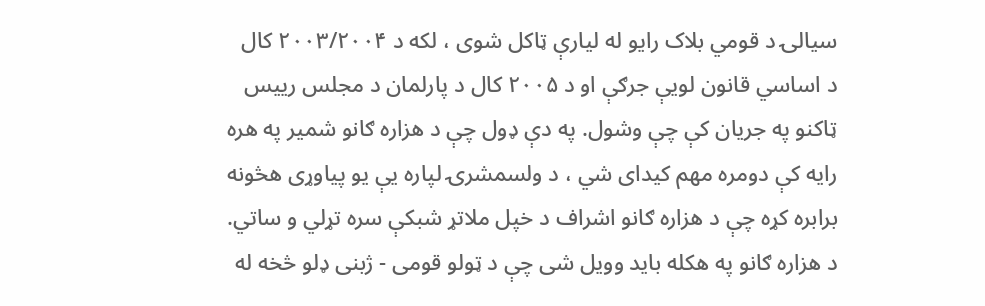سیالۍ د قومي بلاک رایو له لیارې ټاکل شوی ، لکه د ۲۰۰۳/۲۰۰۴ کال د اساسي قانون لویې جرګې او د ۲۰۰۵ کال د پارلمان د مجلس رییس ټاکنو په جریان کې چې وشول. په دې ډول چې د هزاره ګانو شمیر په هره رایه کې دومره مهم کیدای شي ، د ولسمشرۍ لپاره یې یو پیاوړی هڅونه برابره کړه چې د هزاره ګانو اشراف د خپل ملاتړ شبکې سره تړلي و ساتي.
د هزاره ګانو په هکله باید وویل شی چې د ټولو قومی - ژبنی ډلو څخه له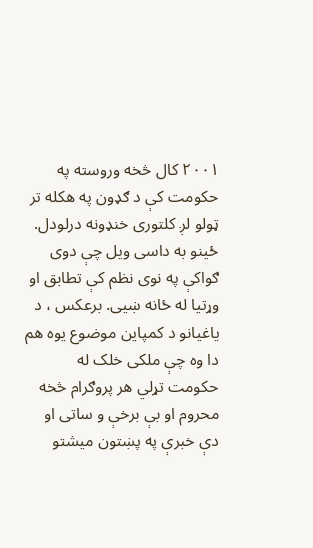۲۰۰۱ کال څخه وروسته په حکومت کې د ګډون په هکله تر ټولو لږ کلتوری خنډونه درلودل. ځینو به داسی ویل چې دوی ګواکې په نوی نظم کې تطابق او وړتیا له ځانه ښیی. برعکس ، د یاغیانو د کمپاین موضوع یوه هم دا وه چې ملکی خلک له حکومت تړلي هر پروګرام څخه محروم او بې برخې و ساتی او دې خبرې په پښتون میشتو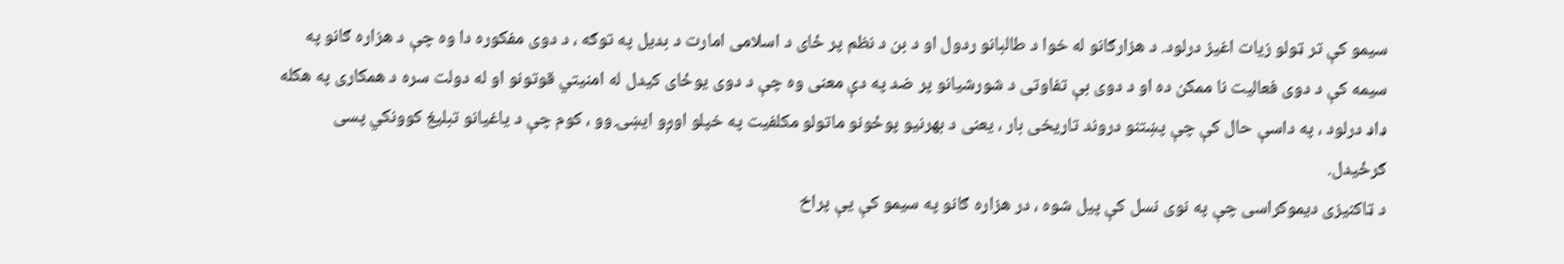سیمو کې تر ټولو زیات اغیز درلود. د هزارګانو له خوا د طالبانو ردول او د بن د نظم پر ځای د اسلامی امارت د بدیل په توګه ، د دوی مفکوره دا وه چې د هزاره ګانو په سیمه کې د دوی فعالیت نا ممکن ده او د دوی بې تفاوتی د شورشیانو پر ضد په دې معنی وه چې د دوی یوځای کیدل له امنیتي قوتونو او له دولت سره د همکاری په هکله ډاډ درلود ، په داسې حال کې چې پښتنو دروند تاریخی بار ، یعنی د بهرنیو پوځونو ماتولو مکلفیت په خپلو اوږو ایښۍ وو ، کوم چې د یاغیانو تبلیغ کوونکي پسی ګرځیدل.
د ټاکنیزی دیموکراسی چې په نوی نسل کې پیل شوه ، در هزاره ګانو په سیمو کې یې پراخ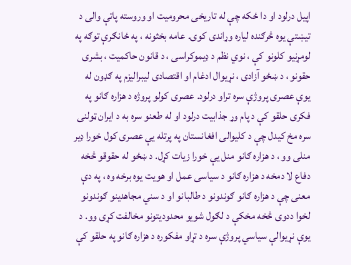اپیل درلود او دا ځکه چې له تاریخی محرومیت او وروسته پاتې والی د تیښتې یوه څرګنده لیاره وړاندی کوی. عامه بخثونه ، په ځانګرې توګه په لومړنیو کلونو کې ، نوي نظم د ډیموکراسی ، د قانون حاکمیت ، بشری حقونو ، د ښځو آزادی ، نړیوال ادغام او اقتصادی لیبرالیزم په ګډون له یوې عصری پروژې سره تراو درلود. عصری کولو پروژه د هزاره ګانو په فکری حلقو کې د پام وړ جذابیت درلود او له طعنو سره به د ایران ټولنی سره مخ کیدل چې د کلیوالی افغانستان په پرتله یې عصری کول خورا ډیر منلی وو ، د هزاره ګانو منل یې خورا زیات کړل. د ښځو له حقوقو څخه دفاع لا دمخه د هزاره ګانو د سیاسی عمل او هویت یوه برخه وه ، په دې معنی چې د هزاره ګانو ګوندونو د طالبانو او د سني مجاهدینو ګوندونو لخوا ددوی څخه مخکې د لګول شویو محدودیتونو مخالفت کړی وو. د یوې نړیوالې سیاسي پروژې سره د تړاو مفکوره د هزاره ګانو په حلقو کې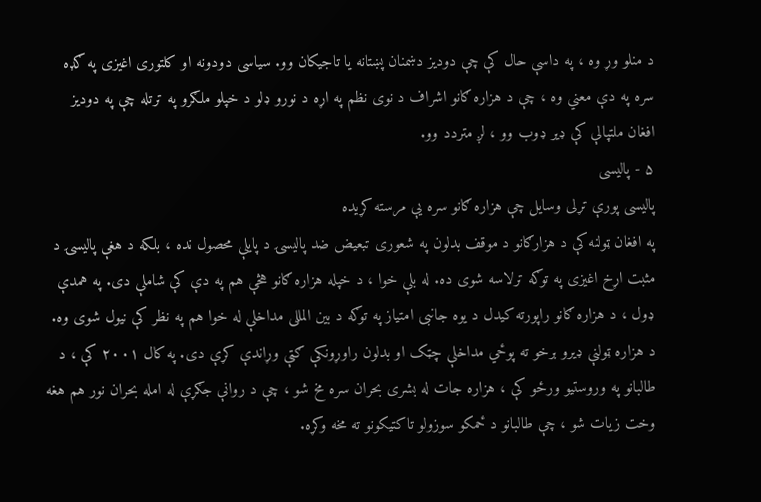د منلو وړ وه ، په داسې حال کې چې دودیز دښمنان پښتانه یا تاجیکان وو. سیاسی دودونه او کلتوری اغیزی په ګډه سره په دې معني وه ، چې د هزاره ګانو اشراف د نوی نظم په اړه د نورو ډلو د خپلو ملګرو په ترتله چې په دودیز افغان ملتپالې کې ډیر ډوب وو ، لږ متردد وو.
۵ - پالیسی
پالیسی پورې تړلی وسایل چې هزاره ګانو سره یې مرسته کړیده
په افغان ټولنه کې د هزارګانو د موقف بدلون په شعوری تبعیض ضد پالیسۍ د پایلې محصول نده ، بلکه د هغې پالیسۍ د مثبت اړخ اغیزی په توګه ترلاسه شوی ده. له بلې خوا ، د خپله هزاره ګانو هڅې هم په دې کې شاملې دی. په همدې ډول ، د هزاره ګانو راپورته کیدل د یوه جانبی امتیاز په توګه د بین المللی مداخلې له خوا هم په نظر کې نیول شوی وه.
د هزاره ټولنې ډیرو برخو ته پوځي مداخلې چټک او بدلون راوړونکې ګټې وړاندې کړې دی. په کال ۲۰۰۱ کې ، د طالبانو په وروستیو ورځو کې ، هزاره جات له بشری بحران سره مخ شو ، چې د روانې جګړې له امله بحران نور هم هغه وخت زیات شو ، چې طالبانو د ځمکو سوزولو تاکتیکونو ته مخه وکړه.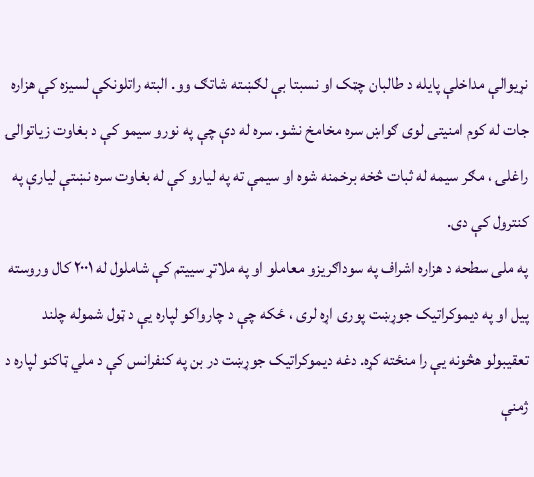نړیوالې مداخلې پایله د طالبان چټک او نسبتا بې لګښته شاتګ وو. البته راتلونکې لسیزه کې هزاره جات له کوم امنیتی لوی ګواښ سره مخامخ نشو. سره له دې چې په نورو سیمو کې د بغاوت زیاتوالۍ راغلۍ ، مګر سیمه له ثبات څخه برخمنه شوه او سیمې ته په لیارو کې له بغاوت سره نښتې لیارې په کنترول کې دی.
په ملی سطحه د هزاره اشراف په سوداګریزو معاملو او په ملاتړ سییتم کې شاملول له ۲۰۰۱ کال وروسته پیل او په دیموکراتیک جوړښت پوری اړه لری ، ځکه چې د چارواکو لپاره یې د ټول شموله چلند تعقیبولو هڅونه یې را منځته کړه. دغه دیموکراتیک جوړښت در بن په کنفرانس کې د ملي ټاکنو لپاره د ژمنې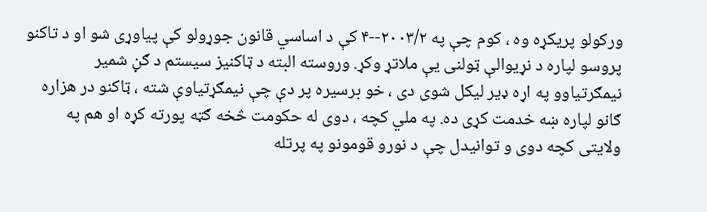ورکولو پریکړه وه ، کوم چې په ۲۰۰۳/۲--۴ کې د اساسي قانون جوړولو کې پیاوړی شو او د تاکنو پروسو لپاره د نړیوالې ټولنی یې ملاتړ وکړ. وروسته البته د ټاکنیز سیستم د ګڼ شمیر نیمګرتیاوو په اړه ډیر لیکل شوی دی ، خو برسیره پر دې چې نیمګړتیاوې شته ، ټاکنو در هزاره ګانو لپاره ښه خدمت کړی ده. په ملي کچه ، دوی له حکومت څخه ګټه پورته کړه او هم په ولایتی کچه دوی و توانیدل چې د نورو قومونو په پرتله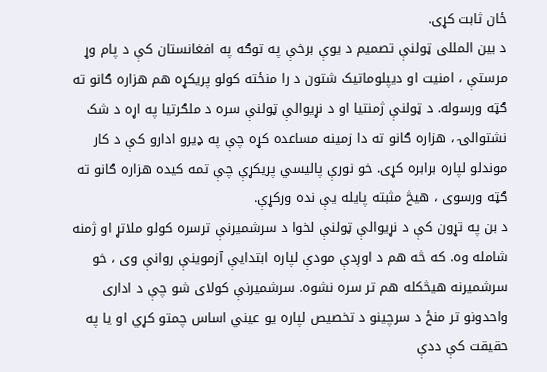ځان ثابت کړی.
د بین المللی ټولنې تصمیم د یوې برخې په توګه په افغانستان کې د پام وړ مرستې ، امنیت او دیپلوماتیک شتون د را منځته کولو پریکړه هم هزاره ګانو ته ګټه ورسوله. د ټولنې ژمنتیا او د نړیوالې ټولنې سره د ملګرتیا په اړه د شک نشتوالۍ ، هزاره ګانو ته دا زمینه مساعده کړه چې په ډیرو ادارو کې د کار موندلو لپاره برابره کړی. خو نورې پالیسي پریکړې چې تمه کیده هزاره ګانو ته ګټه ورسوی ، هیڅ مثبته پایله یې نده ورکړې.
د بن په تړون کې د نړیوالې ټولنې لخوا د سرشمیرنې ترسره کولو ملاتړ او ژمنه شامله وه. که څه هم د اوږدې مودې لپاره ابتدایې آزموینې روانې وی ، خو سرشمیرنه هیڅکله هم تر سره نشوه. سرشمیرنې کولای شو چې د اداری واحدونو تر منځ د سرچینو د تخصیص لپاره یو عیني اساس چمتو کړي او یا په حقیقت کې ددې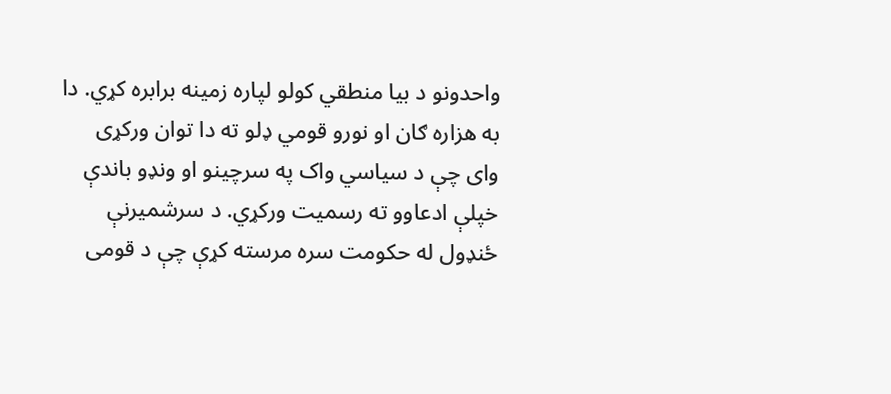واحدونو د بیا منطقي کولو لپاره زمینه برابره کړي. دا به هزاره ګان او نورو قومي ډلو ته دا توان ورکړی وای چې د سیاسي واک په سرچینو او ونډو باندې خپلې ادعاوو ته رسمیت ورکړي. د سرشمیرنې ځنډول له حکومت سره مرسته کړې چې د قومی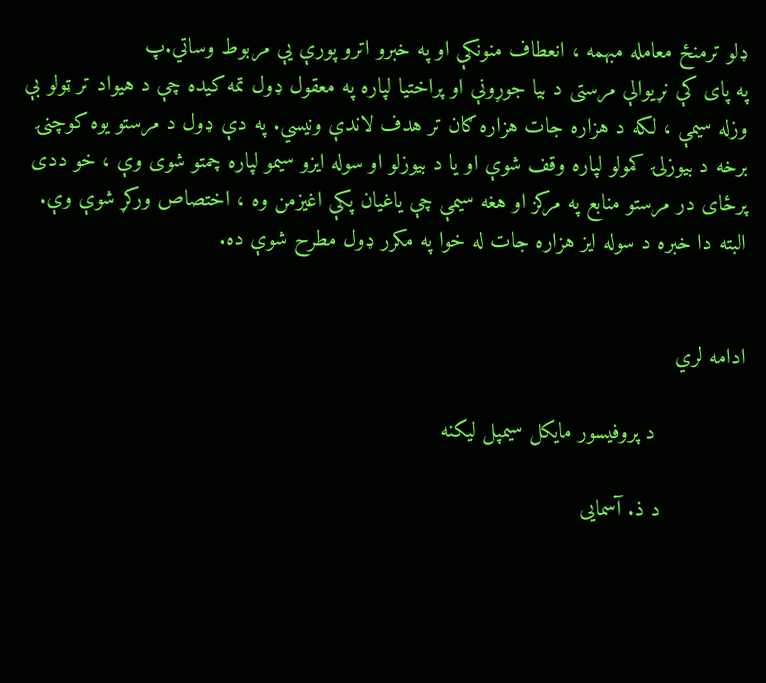ډلو ترمنځ معامله مبهمه ، انعطاف منونکې او په خبرو اترو پورې یې مربوط وساتي.پ
په پای کې نړیوالې مرستی د بیا جوړونې او پراختیا لپاره په معقول ډول تمه کیده چې د هیواد تر ټولو بې وزله سیمې ، لکه د هزاره جات هزاره ګان تر هدف لاندې ونیسي. په دې ډول د مرستو یوه کوچنۍ برخه د بیوزلۍ کمولو لپاره وقف شوې او یا د بیوزلو او سوله ایزو سیمو لپاره چمتو شوی وې ، خو ددی پرځای در مرستو منابع په مرکز او هغه سیمې چې یاغیان پکې اغیزمن وه ، اختصاص ورکړ شوې وې. البته دا خبره د سوله ایز هزاره جات له خوا په مکرر ډول مطرح شوې ده.


ادامه لري

              د پروفیسور مایکل سیمپل لیکنه

             د ‌ذ. آسمایی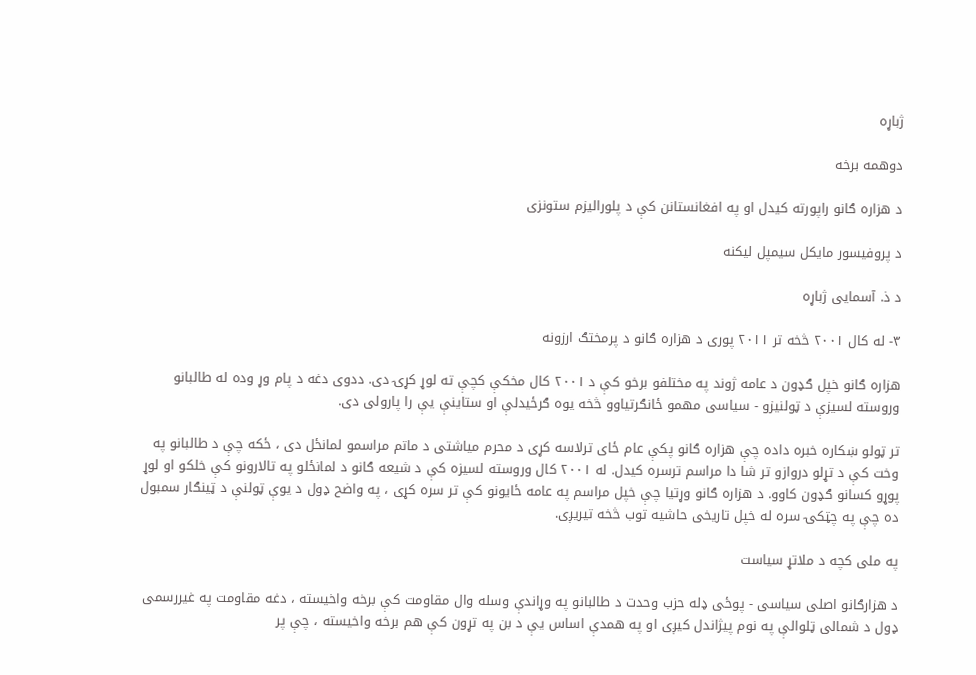ژباړه

دوهمه برخه

د هزاره ګانو راپورته کیدل او په افغانستانن کې د پلورالیزم ستونزی

د پروفیسور مایکل سیمپل لیکنه

د ‌ذ. آسمایی ژباړه

۳- له کال ۲۰۰۱ څخه تر ۲۰۱۱ پوری د هزاره ګانو د پرمختګ ارزونه

هزاره ګانو خپل ګډون د عامه ژوند په مختلفو برخو کې د ۲۰۰۱ کال مخکې کچې ته لوړ کړۍ دی. ددوی دغه د پام وړ وده له طالبانو وروسته لسیزې د ټولنیزو - سیاسی مهمو ځانګرتیاوو څخه یوه ګرځیدلې او ستاینې یې را پارولی دی.

تر ټولو ښکاره خبره داده چې هزاره ګانو پکې عام ځای ترلاسه کړی د محرم میاشتی د ماتم مراسمو لمانځل دی ، ځکه چې د طالبانو په وخت کې د تړلو دروازو تر شا دا مراسم ترسره کیدل. له ۲۰۰۱ کال وروسته لسیزه کې د شیعه ګانو د لمانځلو په تالارونو کې خلکو او لوړ پوړو کسانو ګډون کاوو. د هزاره ګانو وړتیا چې خپل مراسم په عامه ځایونو کې تر سره کړی ، په واضح ‌ډول د یوې ټولنې د ټینګار سمبول ده چې په چټکۍ سره له خپل تاریخی حاشیه توب څخه تیریږی.

په ملی کچه د ملاتړ سیاست

د هزارګانو اصلی سیاسی - پوځی ډله حزب وحدت د طالبانو په وړاندې وسله وال مقاومت کې برخه واخیسته ، دغه مقاومت په غیررسمی ډول د شمالی ټلوالې په نوم پیژاندل کیږی او په همدې اساس یې د بن په تړون کې هم برخه واخیسته ، چې پر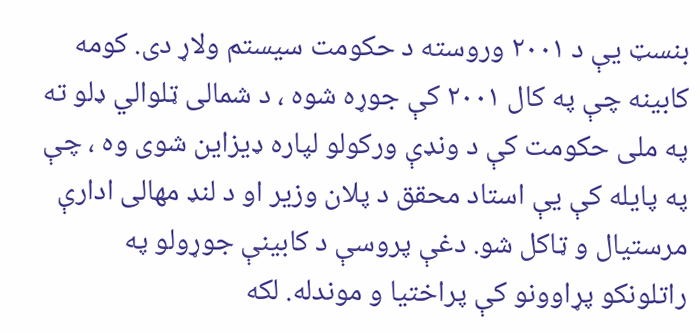بنسټ یې د ۲۰۰۱ وروسته د حکومت سیستم ولاړ دی. کومه کابینه چې په کال ۲۰۰۱ کې جوړه شوه ، د شمالی ټلوالي ډلو ته په ملی حکومت کې د ونډې ورکولو لپاره ډیزاین شوی وه ، چې په پایله کې یې استاد محقق د پلان وزیر او د لنډ مهالی ادارې مرستیال و ټاکل شو. دغې پروسې د کابینې جوړولو په راتلونکو پړاوونو کې پراختیا و موندله. لکه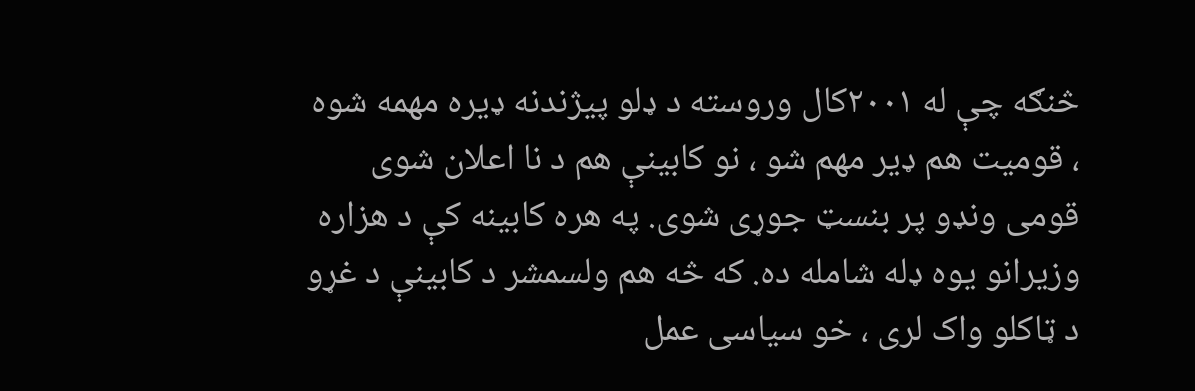څنګه چې له ۲۰۰۱کال وروسته د ډلو پیژندنه ډیره مهمه شوه ، قومیت هم ډیر مهم شو ، نو کابینې هم د نا اعلان شوی قومی ونډو پر بنسټ جوړی شوی. په هره کابینه کې د هزاره وزیرانو یوه ډله شامله ده. که څه هم ولسمشر د کابینې د غړو د ټاکلو واک لری ، خو سیاسی عمل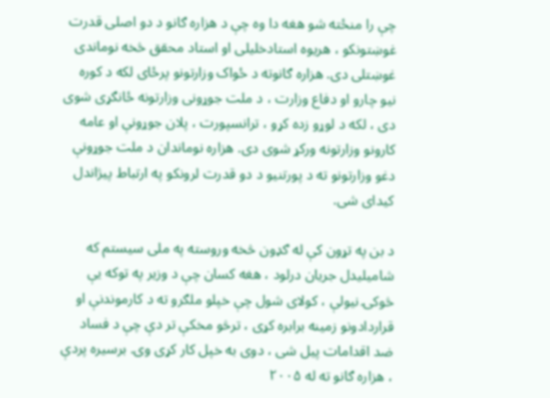چې را منځته شو هغه دا وه چې د هزاره ګانو د دو اصلی قدرت غوښتونکو ، هریوه استادخلیلی او استاد محقق څخه نوماندی غوښتلی دی. هزاره ګانوته د ځواک وزارتونو پرځای لکه د کوره نیو چارو او دفاع وزارت ، د ملت جوړونی وزارتونه ځانګړی شوی دی ، لکه د لوړو زده کړو ، ترانسپورت ، پلان جوړونې او عامه کارونو وزارتونه ورکړ شوی دی. هزاره نوماندان د ملت جوړونې دغو وزارتونو ته د پورتنیو د دو قدرت لرونکو په ارتباط پیژاندل کیدای شی.

د بن په تړون کې له ګډون څخه وروسته په ملی سیستم که شامیلیدل جریان درلود ، هغه کسان چې د وزیر په توکه یې څوکۍ نیولې ، کولای شول چې خپلو ملګرو ته د کارموندنې او قراردادونو زمینه برابره کړی ، ترڅو مخکې تر دې چې د فساد ضد اقدامات پیل شی ، دوی به خپل کار کړی وی. برسیره پردې ، هزاره ګانو ته له ۲۰۰۵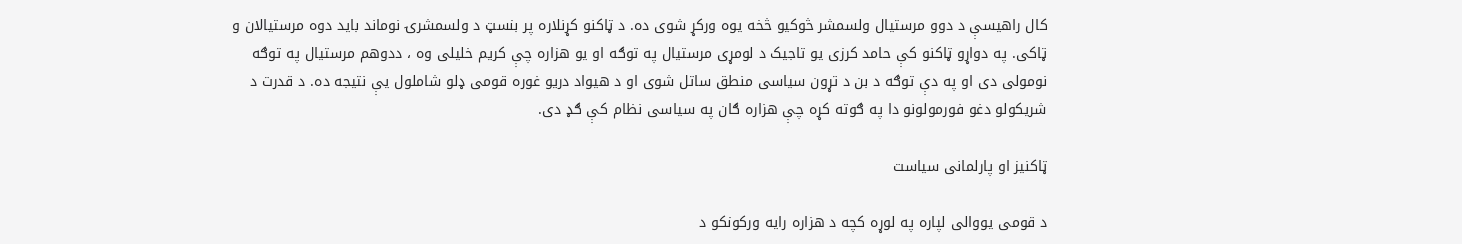کال راهیسې د دوو مرستیال ولسمشر څوکیو څخه یوه ورکړ شوی ده. د ټاکنو کړنلاره پر بنسټ د ولسمشرۍ نوماند باید دوه مرستیالان و ټاکی. په دواړو ټاکنو کې حامد کرزی یو تاجیک د لومړی مرستیال په توګه او یو هزاره چې کریم خلیلی وه ، ددوهم مرستیال په توګه نومولی دی او په دې توګه د بن د تړون سیاسی منطق ساتل شوی او د هیواد دریو غوره قومی ډلو شاملول یې نتیجه ده. د قدرت د شریکولو دغو فورمولونو دا په ګوته کړه چې هزاره ګان په سیاسی نظام کې ګډ دی.

ټاکنیز او پارلمانی سیاست

د قومی یووالی لپاره په لوړه کچه د هزاره رایه ورکونکو د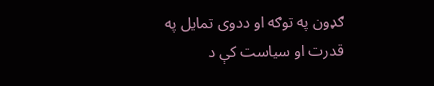ګډون په توګه او ددوی تمایل په قدرت او سیاست کې د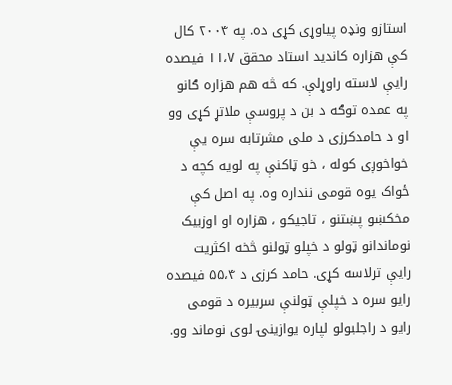استازو ونډه پیاوړی کړی ده. په ۲۰۰۴ کال کې هزاره کاندید استاد محقق ۱۱،۷ فیصده رایې لاسته راوړلې. که څه هم هزاره ګانو په عمده توګه د بن د پروسې ملاتړ کړی وو او د حامدکرزی د ملی مشرتابه سره یې خواخوږی کوله ، خو ټاکنې په لویه کچه د ځواک یوه قومی ننداره وه. په اصل کې مخکښو پښتنو ، تاجیکو ، هزاره او اوزبیک نوماندانو ټولو د خپلو ټولنو څخه اکثریت رایې ترلاسه کړی. حامد کرزی د ۵۵،۴ فیصده رایو سره د خپلې ټولنې سربیره د قومی رایو د راجلبولو لپاره یوازینۍ لوی نوماند وو.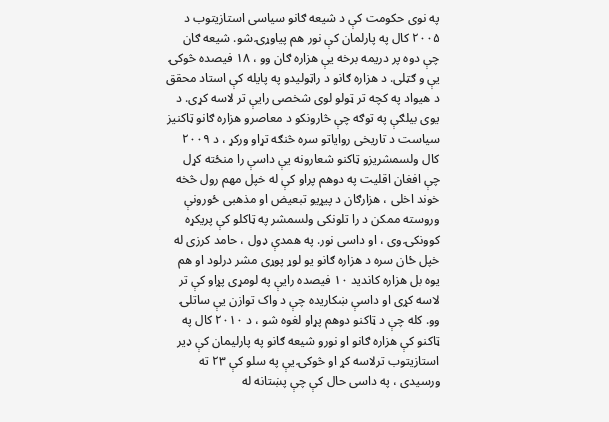په نوی حکومت کې د شیعه ګانو سیاسی استازیتوب د ۲۰۰۵ کال په پارلمان کې نور هم پیاوړۍ شو. شیعه ګان چې دوه پر دریمه برخه یې هزاره ګان وو ، ۱۸ فیصده څوکۍ یې و ګټلی. د هزاره ګانو د راټولیدو په پایله کې استاد محقق د هیواد په کچه تر ټولو لوی شخصی رایې تر لاسه کړی. د یوی بیلګې په توګه چې څارونکو د معاصرو هزاره ګانو ټاکنیز سیاست د تاریخی روایاتو سره څنګه تړاو ورکړ ، د ۲۰۰۹ کال ولسمشریزو ټاکنو شعارونه یې داسې را منځته کړل چې افغان اقلیت په دوهم پراو کې له خپل مهم رول څخه خوند اخلی ، هزارګان د پیړیو تبعیض او مذهبی ځورونې وروسته ممکن د را تلونکی ولسمشر په ټاکلو کې پریکړه کوونکۍ وی ، او داسی نور. په همدې ډول ، حامد کرزی له خپل ځان سره د هزاره ګانو یو لوړ پوړی مشر درلود او هم یوه بل هزاره کاندید ۱۰ فیصده رایې په لومړی پړاو کې تر لاسه کړی او داسې ښکاریده چې د واک توازن یې ساتلۍ وو. کله چې د ټاکنو دوهم پړاو لغوه شو ، د ۲۰۱۰ کال په ټاکنو کې هزاره ګانو او نورو شیعه ګانو په پارلیمان کې ډیر استازیتوب ترلاسه کړ او څوکۍ یې په سلو کې ۲۳ ته ورسیدی ، په داسی حال کې چې پښتانه له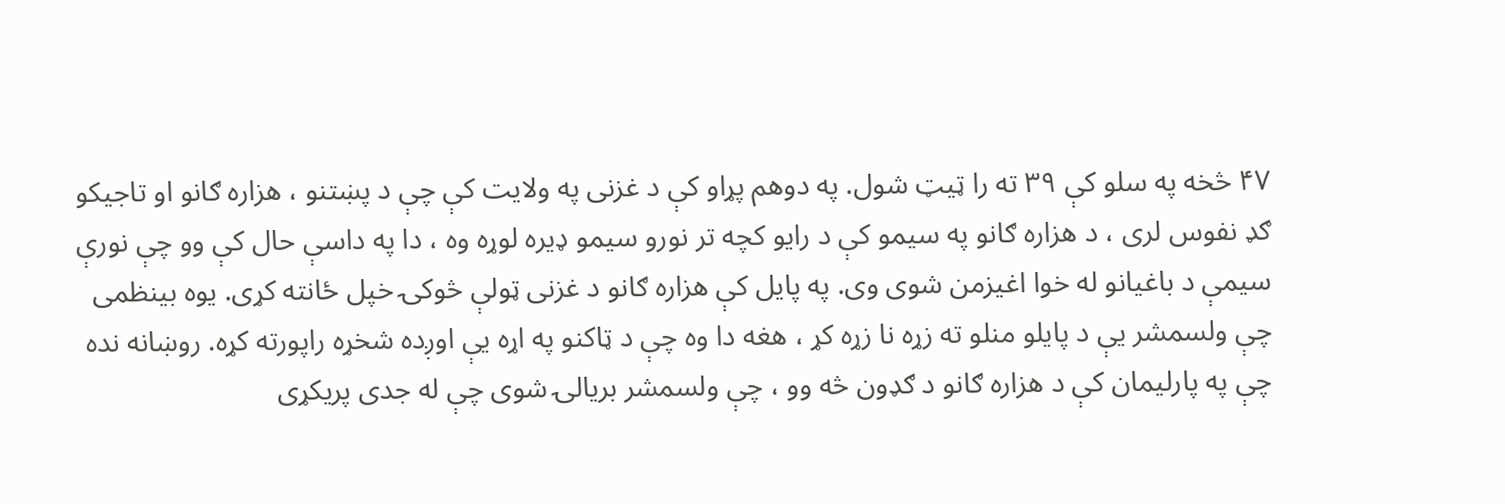۴۷ څخه په سلو کې ۳۹ ته را ټیټ شول. په دوهم پړاو کې د غزنی په ولایت کې چې د پښتنو ، هزاره ګانو او تاجیکو ګډ نفوس لری ، د هزاره ګانو په سیمو کې د رایو کچه تر نورو سیمو ډیره لوړه وه ، دا په داسې حال کې وو چې نورې سیمې د باغیانو له خوا اغیزمن شوی وی. په پایل کې هزاره ګانو د غزنی ټولې څوکۍ خپل ځانته کړی. یوه بینظمی چې ولسمشر یې د پایلو منلو ته زړه نا زړه کړ ، هغه دا وه چې د ټاکنو په اړه یې اوږده شخړه راپورته کړه. روښانه نده چې په پارلیمان کې د هزاره ګانو د ګډون څه وو ، چې ولسمشر بریالۍ شوی چې له جدی پریکړی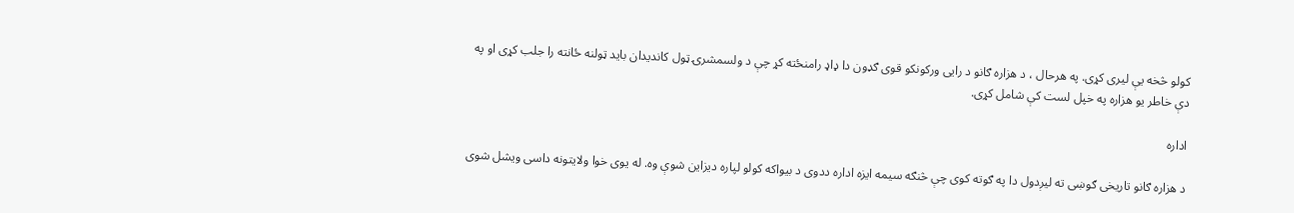کولو څخه یې لیری کړی. په هرحال ، د هزاره ګانو د رایی ورکونکو قوی ګډون دا ډاډ رامنځته کړ چې د ولسمشرۍ ټول کاندیدان باید ټولنه ځانته را جلب کړی او په دې خاطر یو هزاره په خپل لست کې شامل کړی.

اداره

د هزاره ګانو تاریخی ګوښی ته لیږدول دا په ګوته کوی چې څنګه سیمه ایزه اداره ددوی د بیواکه کولو لپاره دیزاین شوې وه. له یوی خوا ولایتونه داسی ویشل شوی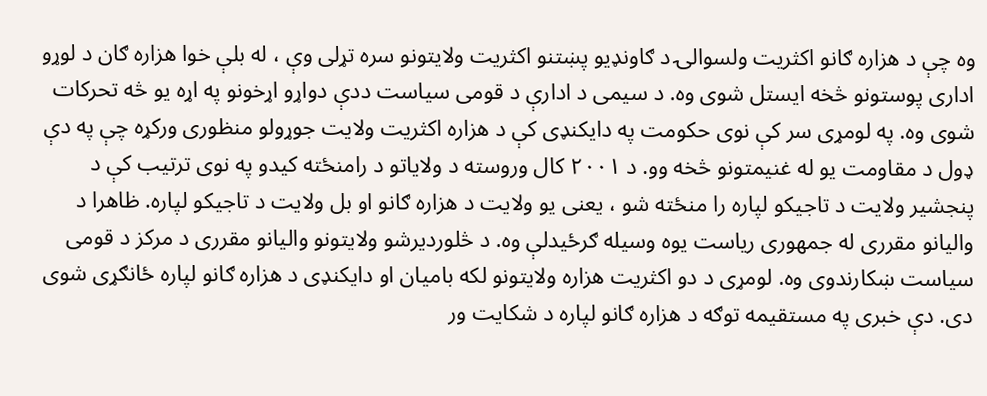وه چې د هزاره ګانو اکثریت ولسوالۍ د ګاونډیو پښتنو اکثریت ولایتونو سره تړلی وې ، له بلې خوا هزاره ګان د لوړو اداری پوستونو څخه ایستل شوی وه. د سیمی د ادارې د قومی سیاست ددې دواړو اړخونو په اړه یو څه تحرکات شوی وه. په لومړی سر کې نوی حکومت په دایکنډی کې د هزاره اکثریت ولایت جوړولو منظوری ورکړه چې په دې ډول د مقاومت یو له غنیمتونو څخه وو. د ۲۰۰۱ کال وروسته د ولایاتو د رامنځته کیدو په نوی ترتیب کې د پنجشیر ولایت د تاجیکو لپاره را منځته شو ، یعنی یو ولایت د هزاره ګانو او بل ولایت د تاجیکو لپاره. ظاهرا د والیانو مقرری له جمهوری ریاست یوه وسیله ګرځیدلې وه. د څلوردیرشو ولایتونو والیانو مقرری د مرکز د قومی سیاست ښکارندوی وه. لومړی د دو اکثریت هزاره ولایتونو لکه بامیان او دایکنډی د هزاره ګانو لپاره ځانګړی شوی دی. دې خبری په مستقیمه توګه د هزاره ګانو لپاره د شکایت ور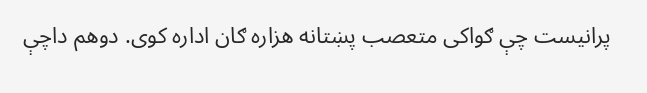پرانیست چې ګواکی متعصب پښتانه هزاره ګان اداره کوی. دوهم داچې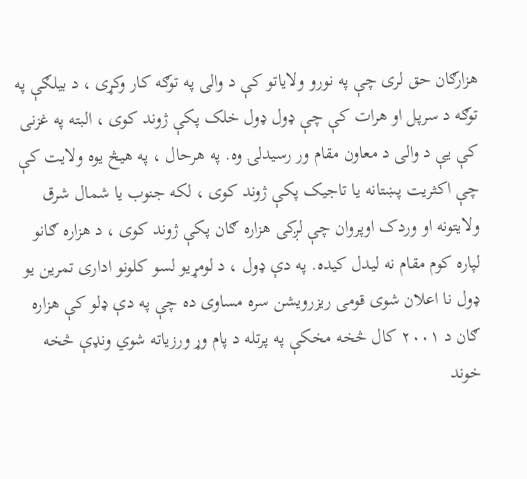هزارګان حق لری چې په نورو ولایاتو کې د والی په توګه کار وکړی ، د بیلګې په توګه د سرپل او هرات کې چې ډول ډول خلک پکې ژوند کوی ، البته په غزنی کې یې د والی د معاون مقام ور رسیدلۍ وه. په هرحال ، په هیڅ یوه ولایت کې چې اکثریت پښتانه یا تاجیک پکې ژوند کوی ، لکه جنوب یا شمال شرق ولایتونه او وردک اوپروان چې لږکی هزاره ګان پکې ژوند کوی ، د هزاره ګانو لپاره کوم مقام نه لیدل کیده. په دې ډول ، د لومړیو لسو کلونو اداری تمرین یو ډول نا اعلان شوی قومی ریزرویشن سره مساوی ده چې په دې ډلو کې هزاره ګان د ۲۰۰۱ کال څخه مخکې په پرتله د پام وړ ورزیاته شوي ونډې څخه خوند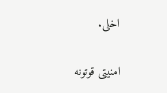اخلی.

امنیتی قوتونه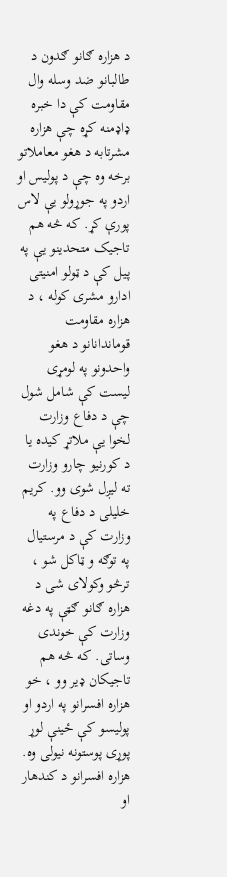د هزاره ګانو ګدون د طالبانو ضد وسله وال مقاومت کې دا خبره ډاډمنه کړه چې هزاره مشرتابه د هغو معاملاتو برخه وه چې د پولیس او اردو په جوړولو یې لاس پورې کړ. که څه هم تاجیک متحدینو یې په پیل کې د ټولو امنیتی ادارو مشری کوله ، د هزاره مقاومت قوماندانانو د هغو واحدونو په لومړی لیست کې شامل شول چې د دفاع وزارت لخوا یې ملاتړ کیده یا د کورنیو چارو وزارت ته لیږل شوی وو. کریم خلیلی د دفاع په وزارت کې د مرستیال په توګه و ټاکل شو ، ترڅو وکولای شی د هزاره ګانو ګټې په دغه وزارت کې خوندی وساتی. که څه هم تاجیکان ډیر وو ، خو هزاره افسرانو په اردو او پولیسو کې ځینې لوړ پوړی پوستونه نیولی وه. هزاره افسرانو د کندهار او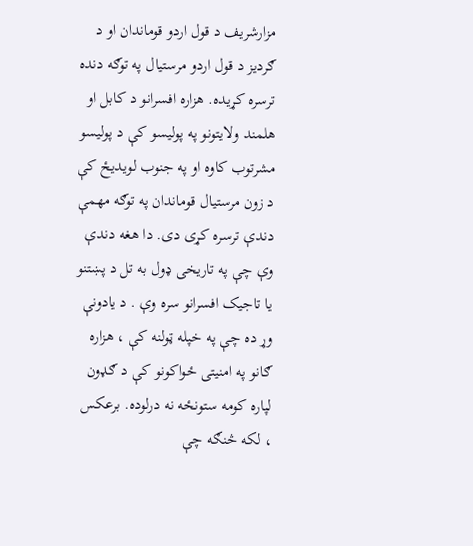مزارشریف د قول اردو قوماندان او د ګردیز د قول اردو مرستیال په توګه دنده ترسره کړیده. هزاره افسرانو د کابل او هلمند ولایتونو په پولیسو کې د پولیسو مشرتوب کاوه او په جنوب لویدیځ کې د زون مرستیال قوماندان په توګه مهمې دندې ترسره کړی دی. دا هغه دندې وې چې په تاریخی ډول به تل د پښتنو یا تاجیک افسرانو سره وې . د یادونې وړ ده چې په خپله ټولنه کې ، هزاره ګانو په امنیتی ځواکونو کې د ګډون لپاره کومه ستونځه نه درلوده. برعکس ، لکه څنګه چې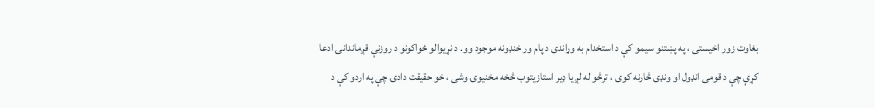بغاوت زور اخیستی ، په پښتنو سیمو کې د استخدام به وړاندی د پام ور خنډونه موجود وو. د نړیوالو ځواکونو د روزنې قږماندانۍ ادعا کړې چې د قومی انډول او ونډی څارنه کوی ، ترڅو له لږ یا ډیر استازیتوب څخه مخنیوۍ وشی ، خو حقیقت دادۍ چې په اردو کې د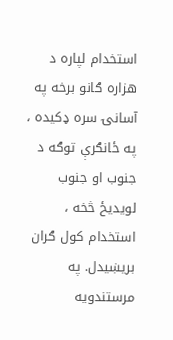استخدام لپاره د هزاره ګانو برخه په آسانۍ سره ډکیده ، په ځانګرې توګه د جنوب او جنوب لویدیځ څخه ، استخدام کول ګران بریښیدل. په مرستندویه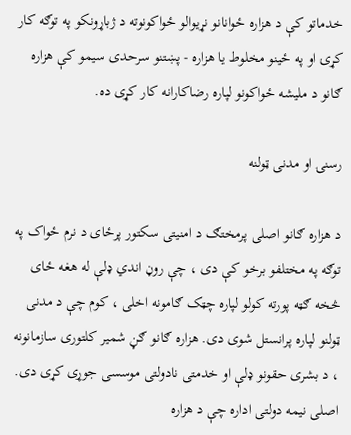خدماتو کې د هزاره ځوانانو نړیوالو ځواکونوته د ژباړونکو په توګه کار کړۍ او په ځینو مخلوط یا هزاره - پښتنو سرحدی سیمو کې هزاره ګانو د ملیشه ځواکونو لپاره رضاکارانه کار کړی ده.

رسنۍ او مدنی ټولنه

د هزاره ګانو اصلی پرمختګ د امنیتی سکتور پرځای د نرم ځواک په توګه په مختلفو برخو کې دی ، چې روڼ اندي ډلې له هغه ځای څخه ګټه پورته کولو لپاره چټک ګامونه اخلی ، کوم چې د مدنی ټولنو لپاره پرانستل شوی دی. هزاره ګانو ګڼ شمیر کلتوری سازمانونه ، د بشری حقونو ډلې او خدمتی نادولتی موسسی جوړی کړی دی. اصلی نیمه دولتی اداره چې د هزاره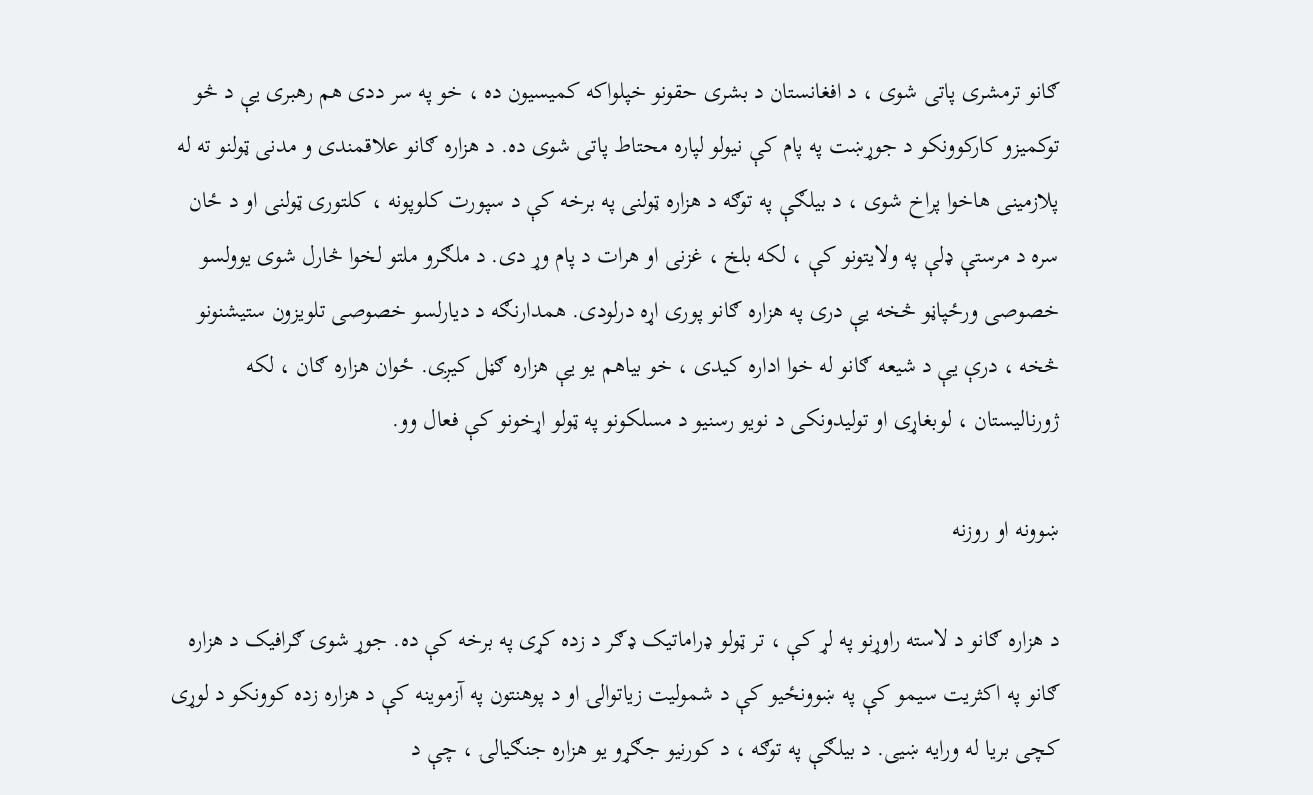ګانو ترمشری پاتی شوی ، د افغانستان د بشری حقونو خپلواکه کمیسیون ده ، خو په سر ددی هم رهبری یې د څو توکمیزو کارکوونکو د جوړښت په پام کې نیولو لپاره محتاط پاتی شوی ده. د هزاره ګانو علاقمندی و مدنی ټولنو ته له پلازمینی هاخوا پراخ شوی ، د بیلګې په توګه د هزاره ټولنی په برخه کې د سپورت کلوپونه ، کلتوری ټولنی او د ځان سره د مرستې ډلې په ولایتونو کې ، لکه بلخ ، غزنی او هرات د پام وړ دی. د ملګرو ملتو لخوا څارل شوی یوولسو خصوصی ورځپاڼو څخه یې دری په هزاره ګانو پوری اړه درلودی. همدارنګه د دیارلسو خصوصی تلویزون ستیشنونو څخه ، درې یې د شیعه ګانو له خوا اداره کیدی ، خو بیاهم یو یې هزاره ګڼل کیږی. ځوان هزاره ګان ، لکه ژورنالیستان ، لوبغاړی او تولیدونکی د نویو رسنیو د مسلکونو په ټولو اړخونو کې فعال وو.

ښوونه او روزنه

د هزاره ګانو د لاسته راوړنو په لړ کې ، تر ټولو ډراماتیک ډګر د زده کړی په برخه کې ده. جوړ شوۍ ګرافیک د هزاره ګانو په اکثریت سیمو کې په ښوونځیو کې د شمولیت زیاتوالۍ او د پوهنتون په آزموینه کې د هزاره زده کوونکو د لوړی کچی بریا له ورایه ښیی. د بیلګې په توګه ، د کورنیو جګړو یو هزاره جنګیالۍ ، چې د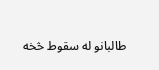طالبانو له سقوط څخه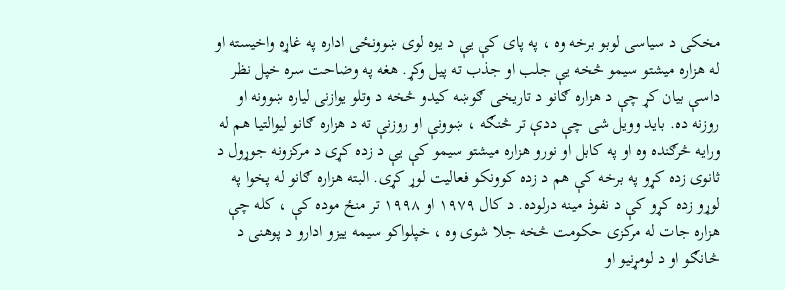مخکی د سیاسی لوبو برخه وه ، په پای کې یې د یوه لوی ښوونځی اداره په غاړه واخیسته او له هزاره میشتو سیمو څخه یې جلب او جذب ته پیل وکړ. هغه په وضاحت سره خپل نظر داسې بیان کړ چې د هزاره ګانو د تاریخی ګوښه کیدو څخه د وتلو یوازنی لیاره ښوونه او روزنه ده. باید وویل شی چې ددې تر څنګه ، ښوونې او روزنې ته د هزاره ګانو لیوالتیا هم له ورایه څرګنده وه او په کابل او نورو هزاره میشتو سیمو کې یې د زده کړی د مرکزونه جوړول د ثانوی زده کړو په برخه کې هم د زده کوونکو فعالیت لوړ کړی. البته هزاره ګانو له پخوا په لوړو زده کړو کې د نفوذ مینه درلوده. د کال ۱۹۷۹ او ۱۹۹۸ تر منځ موده کې ، کله چې هزاره جات له مرکزی حکومت څخه جلا شوی وه ، خپلواکو سیمه ییزو ادارو د پوهنی د څانګو او د لومړنیو او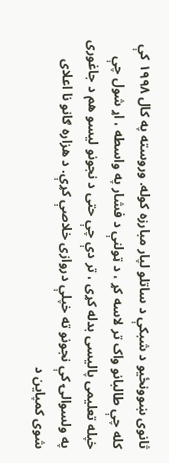ثانوی ښوونځیو د شبکې د ساتلو لپار مبارزه کوله. وروسته په کال ۱۹۹۸ کې کله چې طالبانو واک تر لاسه کړ ، د ټولنې د فشار په واسطه ، اړ شول چې خپله تعلیمی پالیسی بدله کړی ، تر دې چې حتی د نجونو لیسو هم د جاغوری په ولسوالۍ کې نجونو ته خپلې دروازی خلاصې کړې. د هزاره ګانو نا اعلای شوی کمپاین د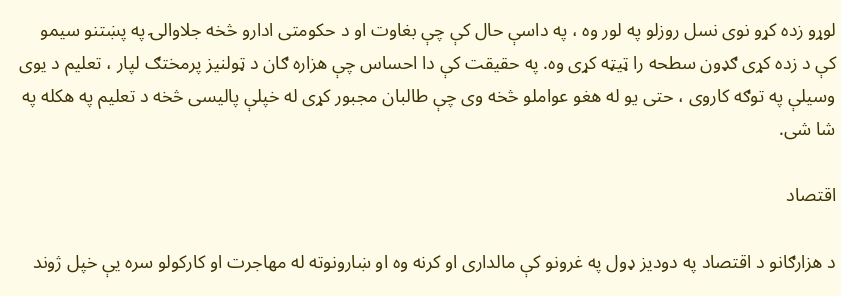لوړو زده کړو نوی نسل روزلو په لور وه ، په داسې حال کې چې بغاوت او د حکومتی ادارو څخه جلاوالۍ په پښتنو سیمو کې د زده کړی ګډون سطحه را ټیټه کړی وه. په حقیقت کې دا احساس چې هزاره ګان د ټولنیز پرمختګ لپار ، تعلیم د یوی وسیلې په توګه کاروی ، حتی یو له هغو عواملو څخه وی چې طالبان مجبور کړی له خپلې پالیسی څخه د تعلیم په هکله په شا شی.

اقتصاد

د هزارګانو د اقتصاد په دودیز ډول په غرونو کې مالداری او کرنه وه او ښارونوته له مهاجرت او کارکولو سره یې خپل ژوند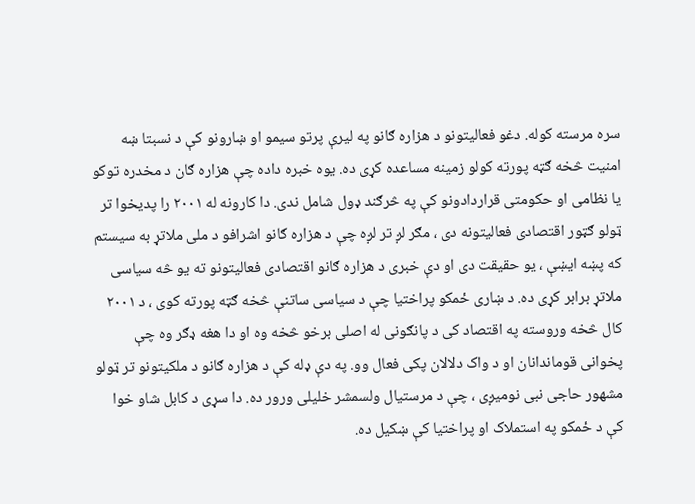سره مرسته کوله. دغو فعالیتونو د هزاره ګانو په لیرې پرتو سیمو او ښارونو کې د نسبتا ښه امنیت څخه ګټه پورته کولو زمینه مساعده کړی ده. یوه خبره داده چې هزاره ګان د مخدره توکو یا نظامی او حکومتی قراردادونو کې په څرګند ډول شامل ندی. دا کارونه له ۲۰۰۱ را پدیخوا تر ټولو ګټور اقتصادی فعالیتونه دی ، مګر لږ تر لږه چې د هزاره ګانو اشرافو د ملی ملاتړ به سیستم که پښه ایښې ، یو حقیقت دی او دې خبری د هزاره ګانو اقتصادی فعالیتونو ته یو څه سیاسی ملاتړ برابر کړی ده. د ښاری ځمکو پراختیا چې د سیاسی ساتنې څخه ګټه پورته کوی ، د ۲۰۰۱ کال څخه وروسته په اقتصاد کی د پانګونی له اصلی برخو څخه وه او دا هغه ډګر وه چې پخوانی قوماندانان او د واک دلالان پکی فعال وو. په دې ډله کې د هزاره ګانو د ملکیتونو تر ټولو مشهور حاجی نبی نومیږی ، چې د مرستیال ولسمشر خلیلی ورور ده. دا سړی د کابل شاو خوا کې د ځمکو په استملاک او پراختیا کې ښکیل ده.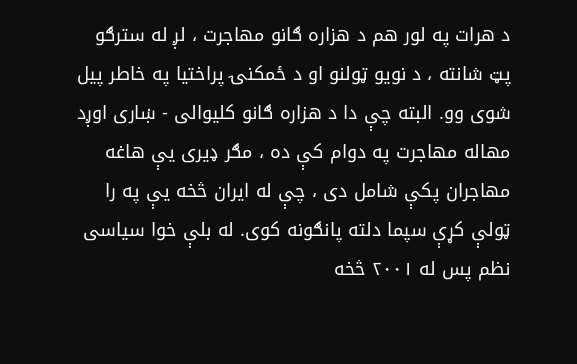د هرات په لور هم د هزاره ګانو مهاجرت ، لږ له سترګو پټ شانته ، د نویو ټولنو او د ځمکنۍ پراختیا په خاطر پیل شوی وو. البته چې دا د هزاره ګانو کلیوالی - ښاری اوږد مهاله مهاجرت په دوام کې ده ، مګر ډیری یې هاغه مهاجران پکې شامل دی ، چې له ایران څخه یې په را ټولې کړې سپما دلته پانګونه کوی. له بلې خوا سیاسی نظم پس له ۲۰۰۱ څخه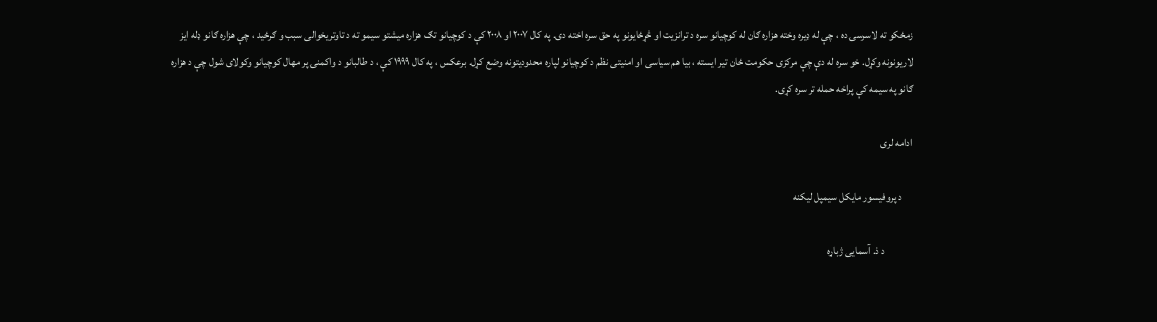زمځکو ته لاسرسۍ ده ، چې له ډیره وخته هزاره ګان له کوچیانو سره د ترانزیت او څړځایونو په حق سره اخته دی. په کال ۲۰۰۷ او ۲۰۰۸ کې د کوچیانو تګ هزاره میشتو سیمو ته د تاوتریخوالی سبب و ګرځید ، چې هزاره ګانو ډله ایز لاریونونه وکړل. خو سره له دې چې مرکزی حکومت ځان تیر ایسته ، بیا هم سیاسی او امنیتی نظم د کوچیانو لپاره محدودیتونه وضع کړل. برعکس ، په کال ۱۹۹۹ کې ، د طالبانو د واکمنۍ پر مهال کوچیانو وکولای شول چې د هزاره ګانو په سیمه کې پراخه حمله تر سره کړی.

ادامه لری

     د پروفیسور مایکل سیمپل لیکنه

             د ‌ذ. آسمایی ژباړه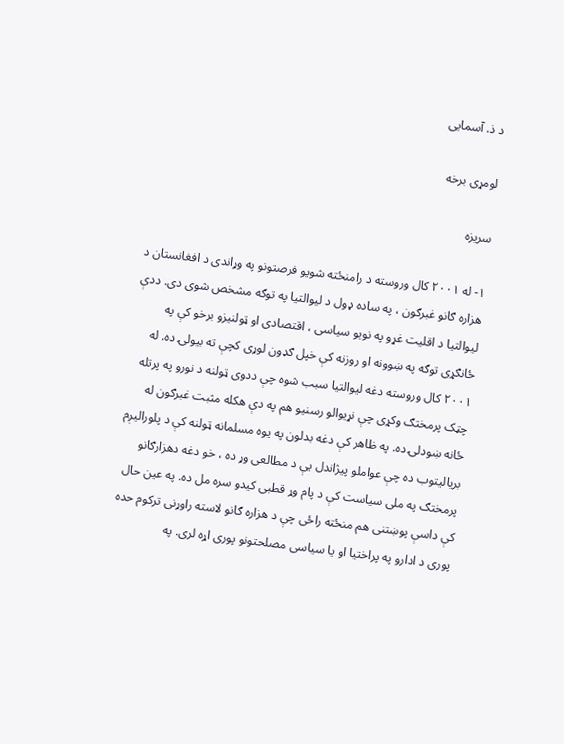د ‌ذ. آسمایی

لومړی برخه

سریزه

۱- له ۲۰۰۱ کال وروسته د رامنځته شویو فرصتونو په وړاندی د افغانستان د هزاره ګانو غبرګون ، په ساده ډول د لیوالتیا په توګه مشخص شوی دی. ددې لیوالتیا د اقلیت غړو په نویو سیاسی ، اقتصادی او ټولنیزو برخو کې په ځانګړی توګه په ښوونه او روزنه کې خپل ګډون لوړی کچې ته بیولۍ ده. له ۲۰۰۱ کال وروسته دغه لیوالتیا سبب شوه چې ددوی ټولنه د نورو په پرتله چټک پرمختګ وکړی چې نړیوالو رسنیو هم په دې هکله مثبت غبرګون له ځانه ښودلۍ ده. په ظاهر کې دغه بدلون په یوه مسلمانه ټولنه کې د پلورالیږم بریالیتوب ده چې عواملو پیژاندل یې د مطالعی وړ ده ، خو دغه دهزارګانو پرمختګ په ملی سیاست کې د پام وړ قطبی کیدو سره مل ده. په عین حال کې داسې پوښتنی هم منځته راځی چې د هزاره ګانو لاسته راوړنی ترکوم حده پوری د ادارو په پراختیا او یا سیاسی مصلحتونو پوری اړه لری. په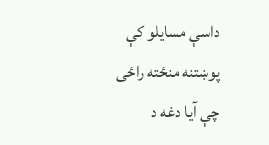داسې مسایلو کې پوښتنه منځته راځی چې آیا دغه د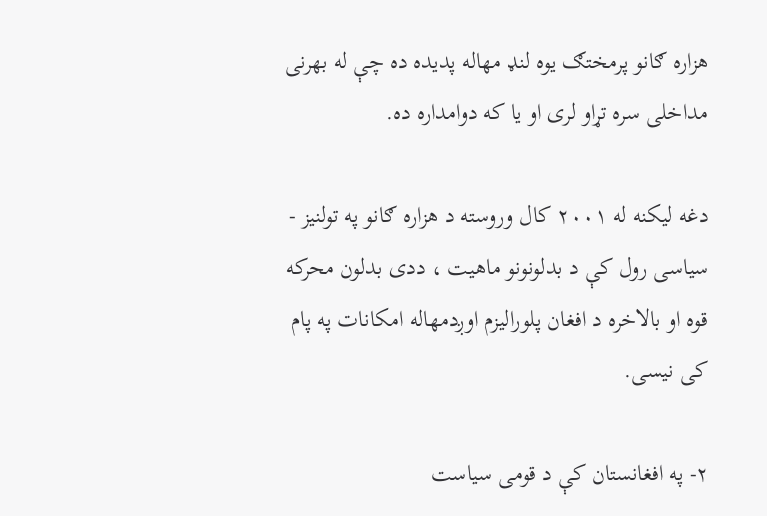هزاره ګانو پرمختګ یوه لنډ مهاله پدیده ده چې له بهرنی مداخلی سره تړاو لری او یا که دوامداره ده.

دغه لیکنه له ۲۰۰۱ کال وروسته د هزاره ګانو په تولنیز - سیاسی رول کې د بدلونونو ماهیت ، ددی بدلون محرکه قوه او بالاخره د افغان پلورالیزم اوږدمهاله امکانات په پام کی نیسی.

۲- په افغانستان کې د قومی سیاست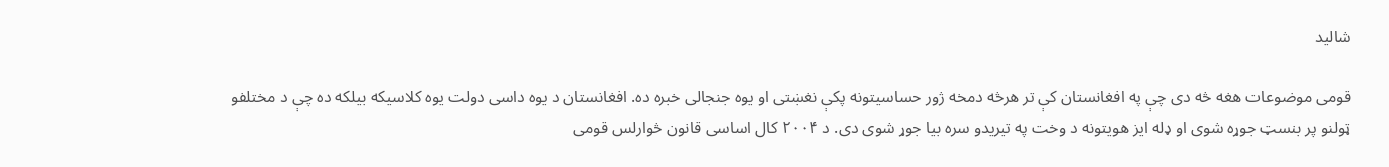شالید

قومی موضوعات هغه څه دی چې په افغانستان کې تر هرڅه دمخه ژور حساسیتونه پکې نغښتی او یوه جنجالی خبره ده. افغانستان د یوه داسی دولت یوه کلاسیکه بیلکه ده چې د مختلفو ټولنو پر بنسټ جوړه شوی او ډله ایز هویتونه د وخت په تیریدو سره بیا جوړ شوی دی. د ۲۰۰۴ کال اساسی قانون څوارلس قومی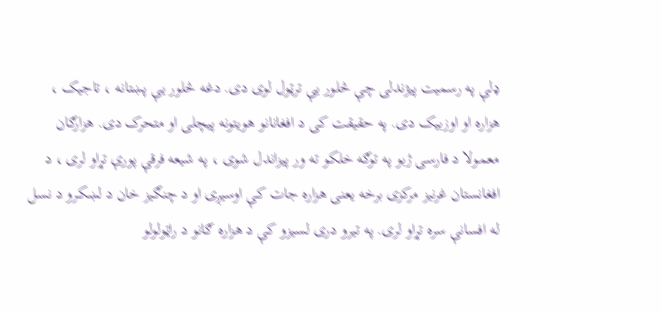ډلې په رسمیت پیژندلی چې څلور یې ترټول لوی دی. دغه څلور یې پښتانه ، تاجیک ، هزاره او اوزبیک دی. په حقیقت کی د افغانانو هویتونه پیچلی او متحرک دی. هزارګان معمولا د فارسی ژبو په توګه خلکو ته ور پیزاندل شوی ، په شیعه فرقې پورې تړاو لری ، د افغانستان غرنیز مرکزی برخه یعنی هزاره جات کې اوسیږی او د چنګیز خان د لښکرو د نسل له افسانې سره تړاو لری. په تیرو دری لسیزو کې د هزاره ګانو د راټولولو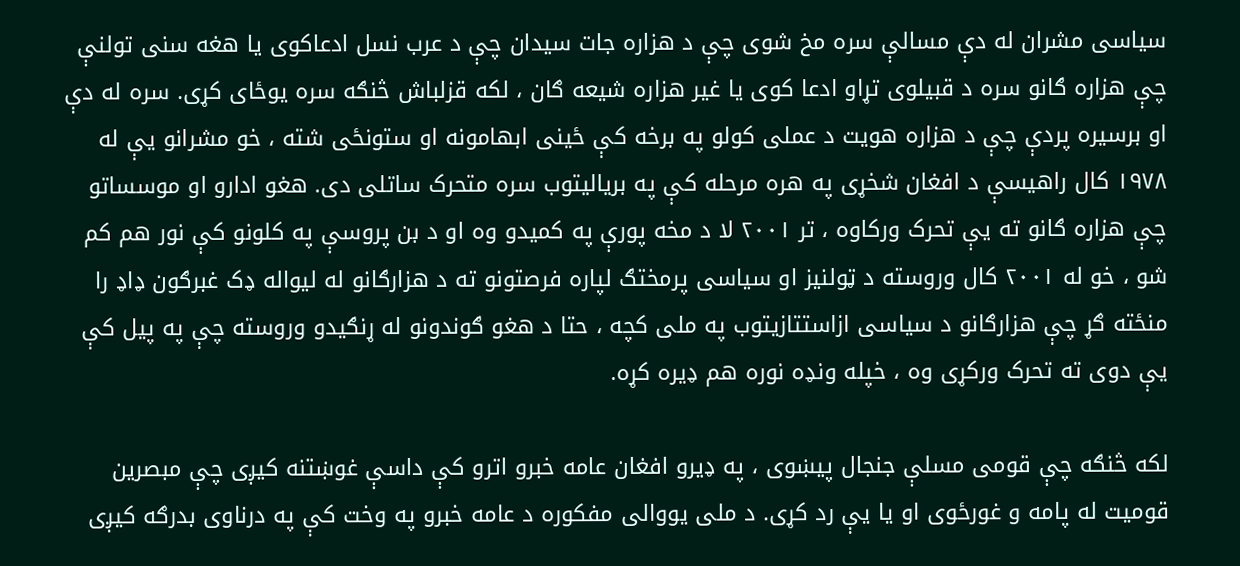سیاسی مشران له دې مسالې سره مخ شوی چې د هزاره جات سیدان چې د عرب نسل ادعاکوی یا هغه سنی تولنې چې هزاره ګانو سره د قبیلوی تړاو ادعا کوی یا غیر هزاره شیعه ګان ، لکه قزلباش څنګه سره یوځای کړی. سره له دې او برسیره پردې چې د هزاره هویت د عملی کولو په برخه کې ځینی ابهامونه او ستونځی شته ، خو مشرانو یې له ۱۹۷۸ کال راهیسې د افغان شخړی په هره مرحله کې په بریالیتوب سره متحرک ساتلی دی. هغو ادارو او موسساتو چې هزاره ګانو ته یې تحرک ورکاوه ، تر ۲۰۰۱ لا د مخه پورې په کمیدو وه او د بن پروسې په کلونو کې نور هم کم شو ، خو له ۲۰۰۱ کال وروسته د ټولنیز او سیاسی پرمختګ لپاره فرصتونو ته د هزارګانو له لیواله ډک غبرګون ډاډ را منځته ګړ چې هزارګانو د سیاسی ازاستتازیتوب په ملی کچه ، حتا د هغو ګوندونو له ړنګیدو وروسته چې په پیل کې یې دوی ته تحرک ورکړی وه ، خپله ونډه نوره هم ډیره کړه.

لکه څنګه چې قومی مسلې جنجال پیښوی ، په ډیرو افغان عامه خبرو اترو کې داسې غوښتنه کیږی چې مبصرین قومیت له پامه و غورځوی او یا یې رد کړی. د ملی یووالی مفکوره د عامه خبرو په وخت کې په درناوی بدرګه کیږی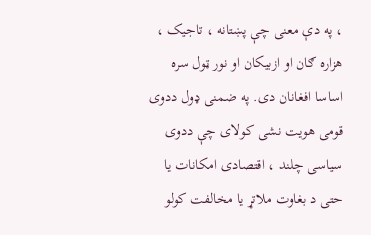، په دې معنی چې پښتانه ، تاجیک ، هزاره ګان او ازبیکان او نور ټول سره اساسا افغانان دی. په ضمنی ډول ددوی قومی هویت نشی کولای چې ددوی سیاسی چلند ، اقتصادی امکانات یا حتی د بغاوت ملاتړ یا مخالفت کولو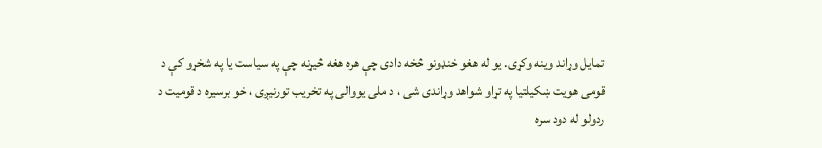تمایل وړاند وینه وکړی. یو له هغو خنډونو څخه دادی چې هره هغه څیړنه چې په سیاست یا په شخړو کې د قومی هویت ښکیلتیا په تړاو شواهد وړاندی شی ، د ملی یووالی په تخریب تورنیږی ، خو برسیره د قومیت د ردولو له دود سره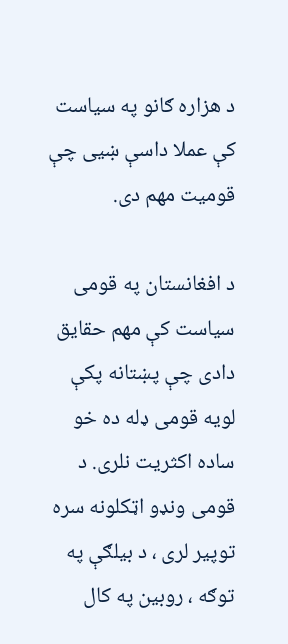د هزاره ګانو په سیاست کې عملا داسې ښیی چې قومیت مهم دی.

د افغانستان په قومی سیاست کې مهم حقایق دادی چې پښتانه پکې لویه قومی ډله ده خو ساده اکثریت نلری. د قومی ونډو اټکلونه سره توپیر لری ، د بیلګې په توګه ، روبین په کال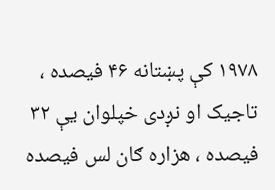۱۹۷۸ کې پښتانه ۴۶ فیصده ، تاجیک او نږدی خپلوان یې ۳۲ فیصده ، هزاره ګان لس فیصده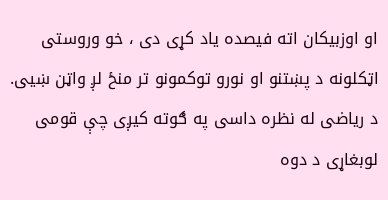او اوزبیکان اته فیصده یاد کړی دی ، خو وروستی اټکلونه د پښتنو او نورو توکمونو تر منځ لږ واټن ښیی. د ریاضی له نظره داسی په ګوته کیږی چې قومی لوبغاړی د دوه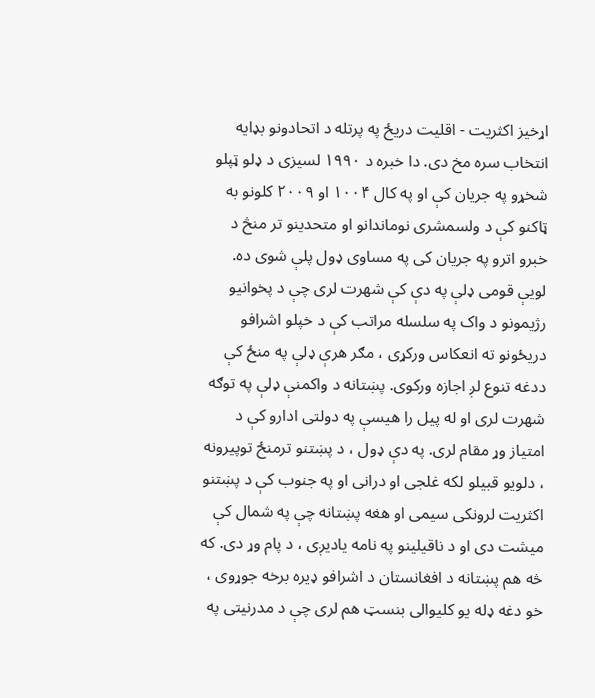اړخیز اکثریت - اقلیت دریځ په پرتله د اتحادونو بډایه انتخاب سره مخ دی. دا خبره د ۱۹۹۰ لسیزی د ډلو ټپلو شخړو په جریان کې او په کال ۱۰۰۴ او ۲۰۰۹ کلونو به ټاکنو کې د ولسمشری نوماندانو او متحدینو تر منڅ د خبرو اترو په جریان کی په مساوی ډول پلې شوی ده. لویې قومی ډلې په دې کې شهرت لری چې د پخوانیو رژیمونو د واک په سلسله مراتب کې د خپلو اشرافو دریځونو ته انعکاس ورکړی ، مګر هرې ډلې په منځ کې ددغه تنوع لږ اجازه ورکوی. پښتانه د واکمنې ډلې په توګه شهرت لری او له پیل را هیسې په دولتی ادارو کې د امتیاز وړ مقام لری. په دې ډول ، د پښتنو ترمنځ توپیرونه ، دلویو قبیلو لکه غلجی او درانی او په جنوب کې د پښتنو اکثریت لرونکی سیمی او هغه پښتانه چې په شمال کې میشت دی او د ناقیلینو په نامه یادیږی ، د پام وړ دی. که څه هم پښتانه د افغانستان د اشرافو ډیره برخه جوړوی ، خو دغه ډله یو کلیوالی بنسټ هم لری چې د مدرنیتی په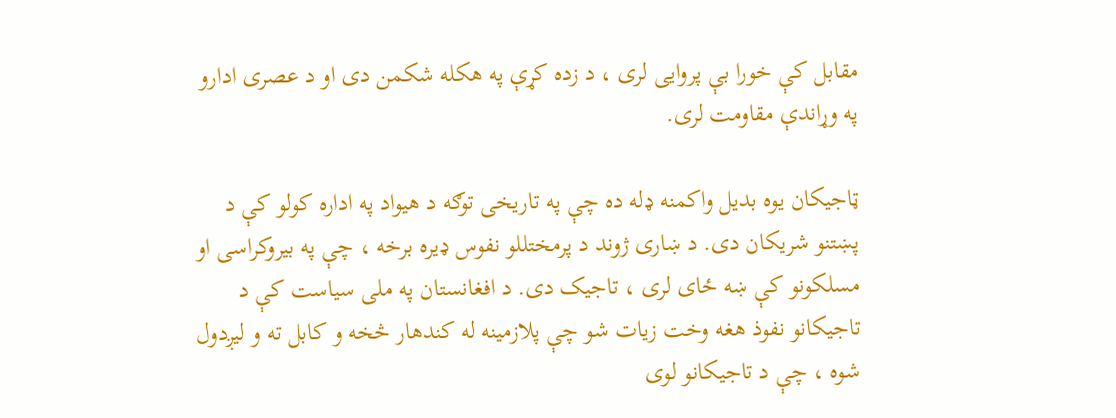مقابل کې خورا بې پروایی لری ، د زده کړې په هکله شکمن دی او د عصری ادارو په وړاندې مقاومت لری.

ټاجیکان یوه بدیل واکمنه ډله ده چې په تاریخی توګه د هیواد په اداره کولو کې د پښتنو شریکان دی. د ښاری ژوند د پرمختللو نفوس ډیره برخه ، چې په بیروکراسی او مسلکونو کې ښه ځای لری ، تاجیک دی. د افغانستان په ملی سیاست کې د تاجیکانو نفوذ هغه وخت زیات شو چې پلازمینه له کندهار څخه و کابل ته و لیږدول شوه ، چې د تاجیکانو لوی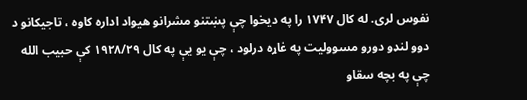نفوس لری. له کال ۱۷۴۷ را په دیخوا چې پښتنو مشرانو هیواد اداره کاوه ، تاجیکانو د دوو لنډو دورو مسوولیت په غاړه درلود ، چې یو یې په کال ۱۹۲۸/۲۹ کې حبیب الله چې په بچه سقاو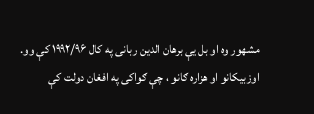مشهور وه او بل یې برهان الدین ربانی په کال ۱۹۹۲/۹۶ کې وو. اوزبیکانو او هزاره ګانو ، چې ګواکی په افغان دولت کې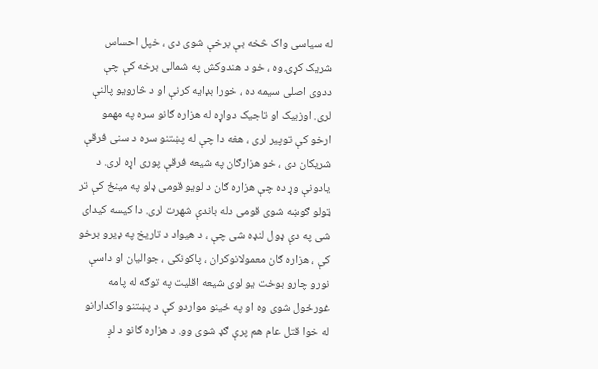له سیاسی واک څخه بې برخې شوی دی ، خپل احساس شریک کړۍ وه ، خو د هندوکش په شمالی برخه کې چې ددوی اصلی سیمه ده ، خورا بډایه کرنې او د څارویو پالنې لری. اوزبیک او تاجیک دواړه له هزاره ګانو سره په مهمو ارخو کې توپیر لری ، هغه دا چې له پښتنو سره د سنی فرقې شریکان دی ، خو هزارګان په شیعه فرقې پوری اړه لری. د یادونې وړ ده چې هزاره ګان د لویو قومی ډلو په مینځ کې تر ټولو ګوښه شوی قومی دله باندې شهرت لری. دا کیسه کیدای شی په دې ډول لنډه شی چې ، د هیواد د تاریخ په ډیرو برخو کې ، هزاره ګان معمولانوکران ، پاکونکی ، جوالیان او داسې نورو چارو بوخت یو لوی شیعه اقلیت په توګه له پامه غورځول شوی وه او په ځینو مواردو کې د پښتنو واکدارانو له خوا قتل عام هم پرې ګډ شوی وو. د هزاره ګانو د لږ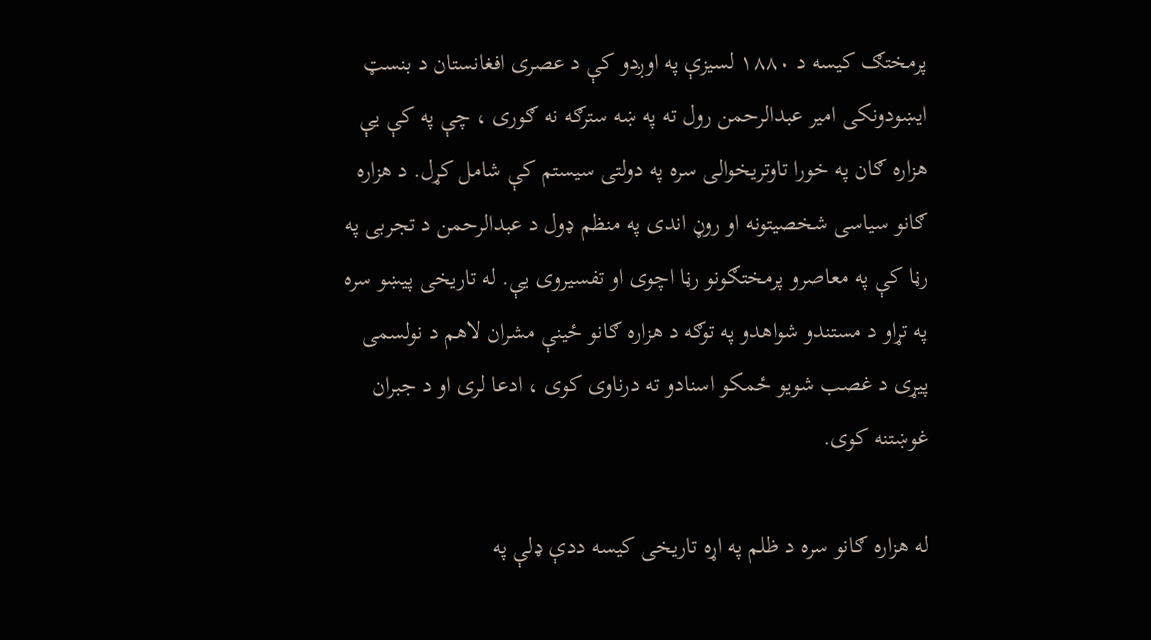پرمختګ کیسه د ۱۸۸۰ لسیزې په اوږدو کې د عصری افغانستان د بنسټ ایښودونکی امیر عبدالرحمن رول ته په ښه سترګه نه ګوری ، چې په کې یې هزاره ګان په خورا تاوتریخوالی سره په دولتی سیستم کې شامل کړل. د هزاره ګانو سیاسی شخصیتونه او روڼ اندی په منظم ډول د عبدالرحمن د تجربی په رڼا کې په معاصرو پرمختګونو رڼا اچوی او تفسیروی یې. له تاریخی پیښو سره په تړاو د مستندو شواهدو په توګه د هزاره ګانو ځینې مشران لاهم د نولسمی پیړی د غصب شویو ځمکو اسنادو ته درناوی کوی ، ادعا لری او د جبران غوښتنه کوی.

له هزاره ګانو سره د ظلم په اړه تاریخی کیسه ددې ډلې په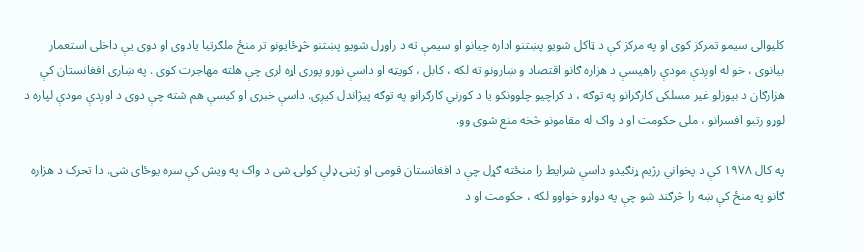کلیوالی سیمو تمرکز کوی او په مرکز کې د ټاکل شویو پښتنو اداره چیانو او سیمې ته د راوړل شویو پښتنو څړځایونو تر منځ ملګرتیا یادوی او دوی یې داخلی استعمار بیانوی ، خو له اوږدې مودې راهیسې د هزاره ګانو اقتصاد و ښارونو ته لکه ، کابل ، کویټه او داسې نورو پوری اړه لری چې هلته مهاجرت کوی . په ښاری افغانستان کې هزارګان د بیوزلو غیر مسلکی کارګرانو په توګه ، د کراچیو چلوونکو یا د کورني کارګرانو په توګه پیژاندل کیږی. داسې خبری او کیسې هم شته چې دوی د اوږدې مودې لپاره د لوړو رتبو افسرانو ، ملی حکومت او د واک له مقامونو څخه منع شوی وو.

په کال ۱۹۷۸ کې د پخواني رژیم ړنګیدو داسې شرایط را منځته ګړل چې د افغانستان قومی او ژبنۍ ډلې کولۍ شی د واک په ویش کې سره یوځای شی. دا تحرک د هزاره ګانو په منځ کې ښه را څرګند شو چې په دواړو خواوو لکه ، حکومت او د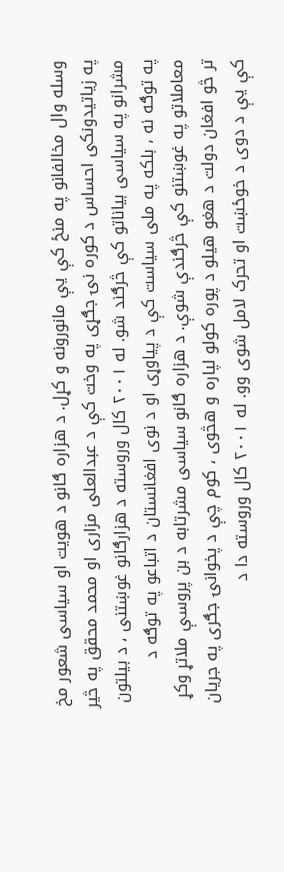وسله وال مخالفانو په منځ کې یې مانورونه و کړل. د هزاره ګانو د هویت او سیاسی شعور مخ په زیاتیدونکی احساس د کوره نۍ جګړی په وخت کې د عبدالعلی مزاری او محمد محقق په څیر مشرانو په سیاسی بیاناتو کې څرګند شو. له ۲۰۰۱ کال وروسته د هزارګانو غوښتنی ، د بیلتون په توګه نه ، بلکه په ملی سیاست کې د پیاوړی او د نوی افغانستان د اتباعو په توګه د معاملاتو په غوښتنو کې څرګندې شوې. د هزاره ګانو سیاسی مشرتابه د بن پروسې ملاتړ وکړ تر څو افغان دولت د هغو هیلو د پوره کولو لپاره و هڅوی ، کوم چې د پخوانۍ جګری په جریان کې یې د دوی د خوځښت او تحرک لامل شوی وو. له ۲۰۰۱ کال وروسته دا د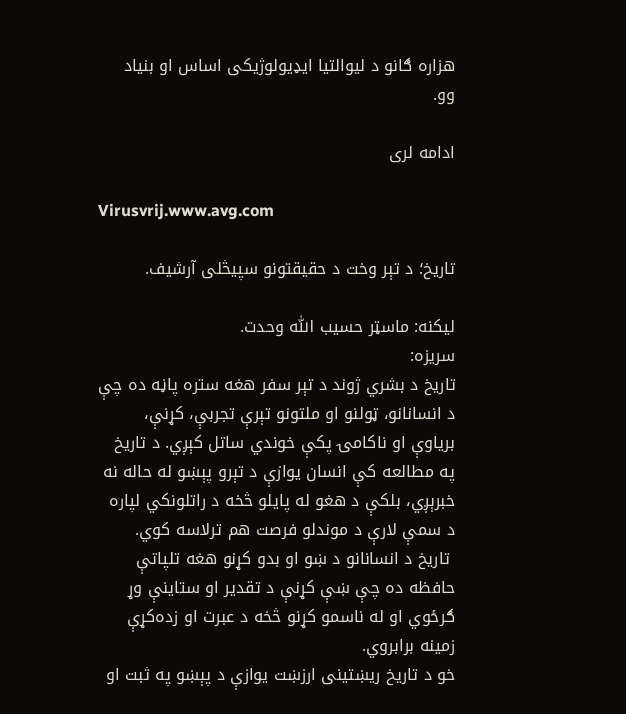هزاره ګانو د لیوالتیا ایډیولوژیکی اساس او بنیاد وو.

ادامه لری

Virusvrij.www.avg.com

تاریخ؛ د تېر وخت د حقیقتونو سپیڅلی آرشیف.

ليکنه: ماسټر حسیب اللّٰه وحدت.
سریزه:
تاریخ د بشري ژوند د تېر سفر هغه ستره پاڼه ده چې د انسانانو، ټولنو او ملتونو تېرې تجربې، کړنې، بریاوې او ناکامۍ پکې خوندي ساتل کېږي. د تاریخ په مطالعه کې انسان یوازې د تېرو پېښو له حاله نه خبرېږي، بلکې د هغو له پایلو څخه د راتلونکي لپاره د سمې لارې د موندلو فرصت هم ترلاسه کوي.
 تاریخ د انسانانو د ښو او بدو کړنو هغه تلپاتې حافظه ده چې ښې کړنې د تقدیر او ستاینې وړ ګرځوي او له ناسمو کړنو څخه د عبرت او زده‌کړې زمینه برابروي.
خو د تاریخ ریښتینی ارزښت یوازې د پېښو په ثبت او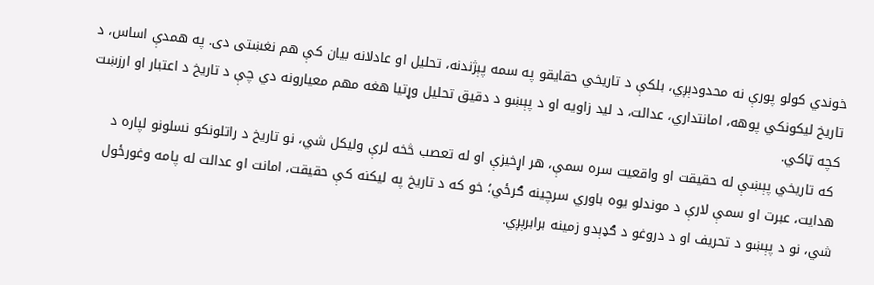خوندي کولو پورې نه محدودېږي، بلکې د تاریخي حقایقو په سمه پېژندنه، تحلیل او عادلانه بیان کې هم نغښتی دی. په همدې اساس، د تاریخ لیکونکي پوهه، امانتداري، عدالت، د لید زاویه او د پېښو د دقیق تحلیل وړتیا هغه مهم معیارونه دي چې د تاریخ د اعتبار او ارزښت کچه ټاکي.
 که تاریخي پېښې له حقیقت او واقعیت سره سمې، هر اړخیزې او له تعصب څخه لرې ولیکل شي، نو تاریخ د راتلونکو نسلونو لپاره د هدایت، عبرت او سمې لارې د موندلو یوه باوري سرچینه ګرځي؛ خو که د تاریخ په لیکنه کې حقیقت، امانت او عدالت له پامه وغورځول شي، نو د پېښو د تحریف او د دروغو د ګډېدو زمینه برابرېږي.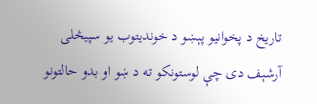تاریخ د پخوانیو پېښو د خوندیتوب یو سپیڅلی آرشېف دی چې لوستونکو ته د ښو او بدو حالتونو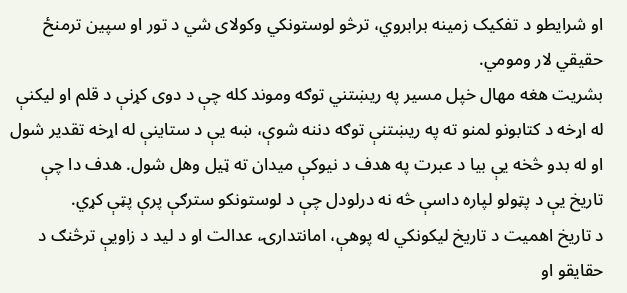او شرایطو د تفکیک زمینه برابروي، ترڅو لوستونکي وکولای شي د تور او سپین ترمنځ حقیقي لار ومومي.
بشریت هغه مهال خپل مسیر په ریښتني توګه وموند کله چې د دوی کړنې د قلم او لیکنې له اړخه د کتابونو لمنو ته په ريښتنې توګه دننه شوې، ښه یې د ستاینې له اړخه تقدیر شول او له بدو څخه یې بیا د عبرت په هدف د نیوکې میدان ته ټیل وهل شول. هدف دا چې تاریخ یې د پټولو لپاره داسې څه نه درلودل چې د لوستونکو سترګې پرې پټې کړي.
د تاریخ اهمیت د تاریخ لیکونکي له پوهې، امانتدارۍ، عدالت او د لید د زاویې ترڅنګ د حقایقو او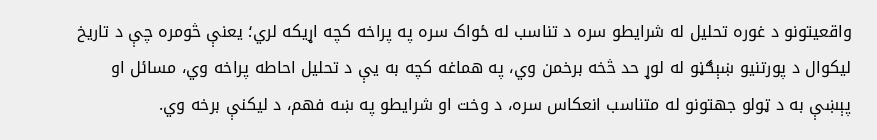واقعیتونو د غوره تحلیل له شرایطو سره د تناسب له ځواک سره په پراخه کچه اړیکه لري؛ یعنې څومره چې د تاریخ لیکوال د پورتنیو ښېګڼو له لوړ حد څخه برخمن وي، په هماغه کچه به یې د تحلیل احاطه پراخه وي، مسائل او پېښې به د ټولو جهتونو له متناسب انعکاس سره، د وخت او شرایطو په ښه فهم، د لیکنې برخه وي.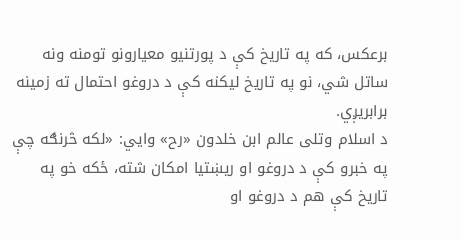برعکس، که په تاریخ کې د پورتنیو معیارونو تومنه ونه ساتل شي، نو په تاریخ لیکنه کې د دروغو احتمال ته زمینه برابریږي.
د اسلام وتلی عالم ابن خلدون «رح» وایي: «لکه څرنګه چې په خبرو کې د دروغو او ریښتیا امکان شته، ځکه خو په تاریخ کې هم د دروغو او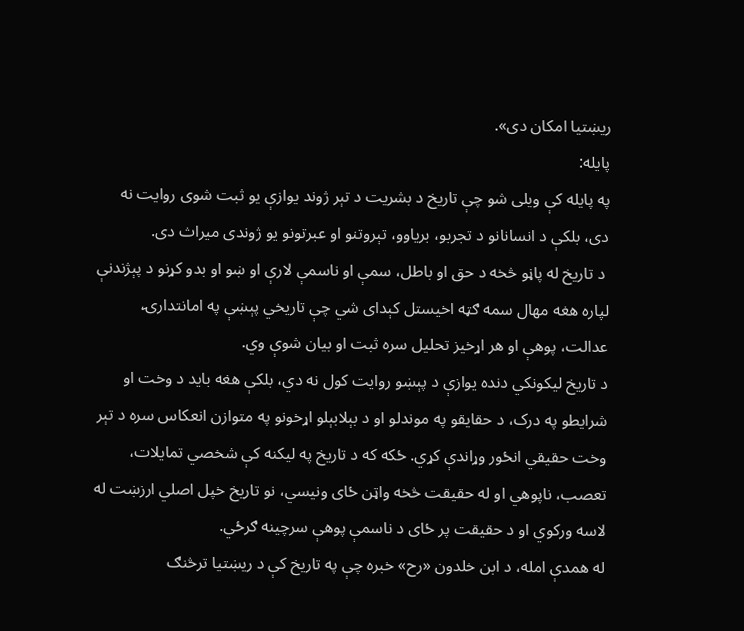ریښتیا امکان دی».
پایله:
په پایله کې ویلی شو چې تاریخ د بشریت د تېر ژوند یوازې یو ثبت شوی روایت نه دی، بلکې د انسانانو د تجربو، بریاوو، تېروتنو او عبرتونو یو ژوندی میراث دی.
 د تاریخ له پاڼو څخه د حق او باطل، سمې او ناسمې لارې او ښو او بدو کړنو د پېژندنې لپاره هغه مهال سمه ګټه اخیستل کېدای شي چې تاریخي پېښې په امانتدارۍ، عدالت، پوهې او هر اړخیز تحلیل سره ثبت او بیان شوې وي.
د تاریخ لیکونکي دنده یوازې د پېښو روایت کول نه دي، بلکې هغه باید د وخت او شرایطو په درک، د حقایقو په موندلو او د بېلابېلو اړخونو په متوازن انعکاس سره د تېر وخت حقیقي انځور وړاندې کړي. ځکه که د تاریخ په لیکنه کې شخصي تمایلات، تعصب، ناپوهي او له حقیقت څخه واټن ځای ونیسي، نو تاریخ خپل اصلي ارزښت له لاسه ورکوي او د حقیقت پر ځای د ناسمې پوهې سرچینه ګرځي.
له همدې امله، د ابن خلدون «رح» خبره چې په تاریخ کې د ریښتیا ترڅنګ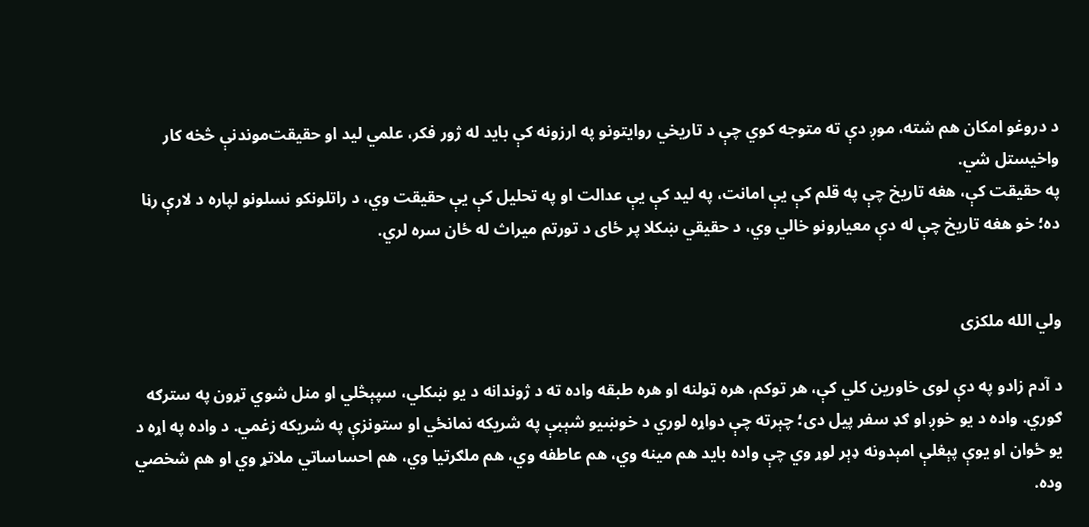د دروغو امکان هم شته، موږ دې ته متوجه کوي چې د تاریخي روایتونو په ارزونه کې باید له ژور فکر، علمي لید او حقیقت‌موندنې څخه کار واخیستل شي.
په حقیقت کې، هغه تاریخ چې په قلم کې یې امانت، په لید کې یې عدالت او په تحلیل کې یې حقیقت وي، د راتلونکو نسلونو لپاره د لارې رڼا ده؛ خو هغه تاریخ چې له دې معیارونو خالي وي، د حقیقي ښکلا پر ځای د تورتم میراث له ځان سره لري.


ولي الله ملکزی

د آدم زادو په دې لوی خاورین کلي کې،‌ هر توکم، هره ټولنه او هره طبقه واده ته د ژوندانه د یو ښکلي، سپېڅلي او منل شوي تړون په سترګه ګوري. واده د یو خوږ او ګډ سفر پیل دی؛ چېرته چې دواړه لوري د خوښیو شېبې په شریکه نمانځي او ستونزې په شریکه زغمي. د واده په اړه د یو ځوان او یوې پېغلې امېدونه ډېر لوړ وي چې واده باید هم مینه وي، هم عاطفه وي، هم ملګرتیا وي، هم احساساتي ملاتړ وي او هم شخصي وده.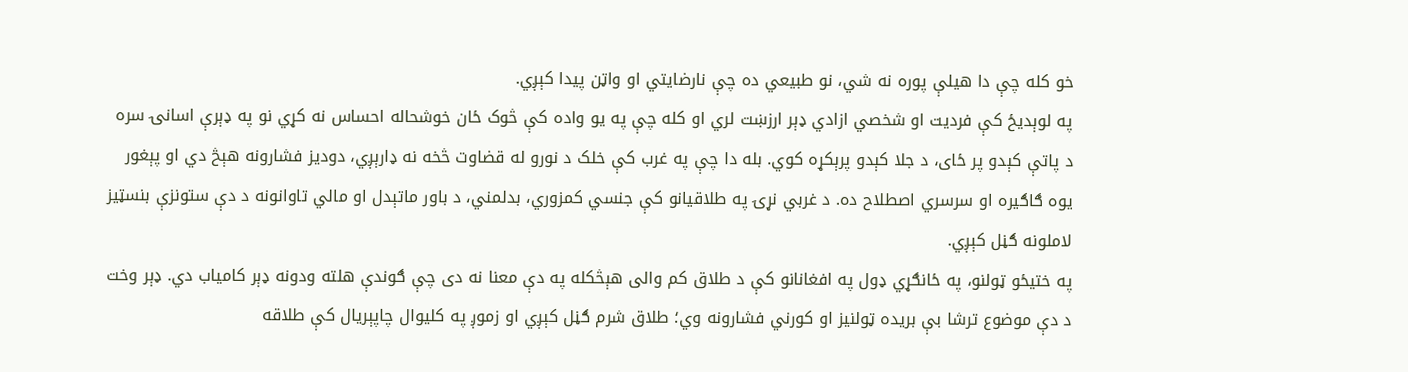خو کله چې دا هیلې پوره نه شي، نو طبیعي ده چې نارضایتي او واټن پیدا کېږي.
په لوېدیځ کې فردیت او شخصي ازادي ډېر ارزښت لري او کله چې په یو واده کې څوک ځان خوشحاله احساس نه کړي نو په ډېرې اسانۍ سره د پاتې کېدو پر ځای، د جلا کېدو پرېکړه کوي. بله دا چې په غرب کې خلک د نورو له قضاوت څخه نه ډارېږي، دودیز فشارونه هېڅ دي او پېغور یوه ګاګیره او سرسري اصطلاح ده. د غربي نړۍ په طلاقیانو کې جنسي کمزوري، بدلمني، د باور ماتېدل او مالي تاوانونه د دې ستونزې بنسټیز لاملونه ګڼل کېږي.
په ختیځو ټولنو،‌ په ځانګړي ډول په افغانانو کې د طلاق کم والی هېڅکله په دې معنا نه دی چې ګوندې هلته ودونه ډېر کامیاب دي. ډېر وخت د دې موضوع ترشا بې بریده ټولنیز او کورني فشارونه وي؛ طلاق شرم ګڼل کېږي او زموږ په کلیوال چاپېریال کې طلاقه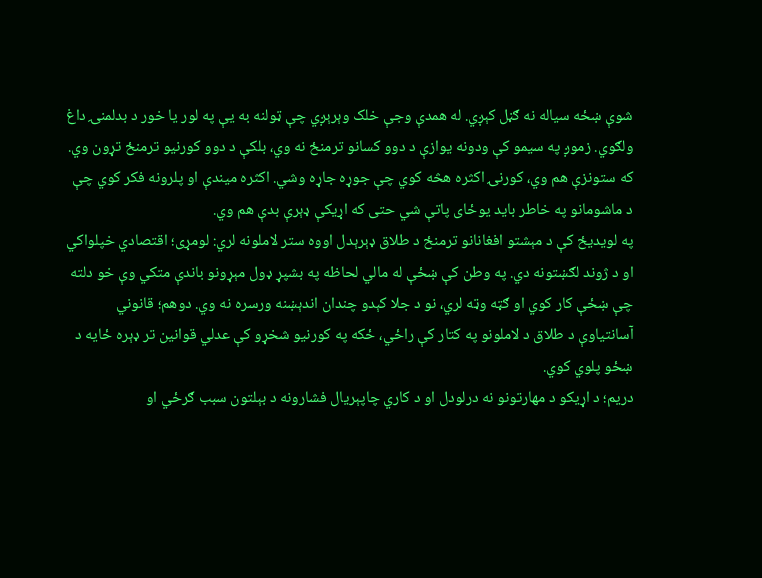شوې ښځه سیاله نه ګڼل کېږي. له همدې وجې خلک وېرېږي چې ټولنه به یې په لور یا خور د بدلمنۍ داغ ولګوي. زموږ په سیمو کې ودونه یوازې د دوو کسانو ترمنځ نه وي، بلکې د دوو کورنیو ترمنځ تړون وي. که ستونزې هم وي، کورنۍ اکثره هڅه کوي چې جوړه جاړه وشي. اکثره میندې او پلرونه فکر کوي چې د ماشومانو په خاطر باید یوځای پاتې شي حتی که اړیکې ډېرې بدې هم وي.
په لویدیځ کې د مېشتو افغانانو ترمنځ د طلاق ډېرېدل اووه ستر لاملونه لري: لومړی؛ اقتصادي خپلواکي او د ژوند لګښتونه دي. په وطن کې ښځې له مالي لحاظه په بشپړ ډول مېړونو باندې متکي وې خو دلته چې ښځې کار کوي او ګټه وټه لري، نو د جلا کېدو چندان اندېښنه ورسره نه وي. دوهم؛ قانوني آسانتیاوې د طلاق د لاملونو په کتار کې راځي، ځکه په کورنیو شخړو کې عدلي قوانین تر ډېره ځایه د ښځو پلوي کوي.
دریم؛ د اړیکو د مهارتونو نه درلودل او د کاري چاپېریال فشارونه د بېلتون سبب ګرځي او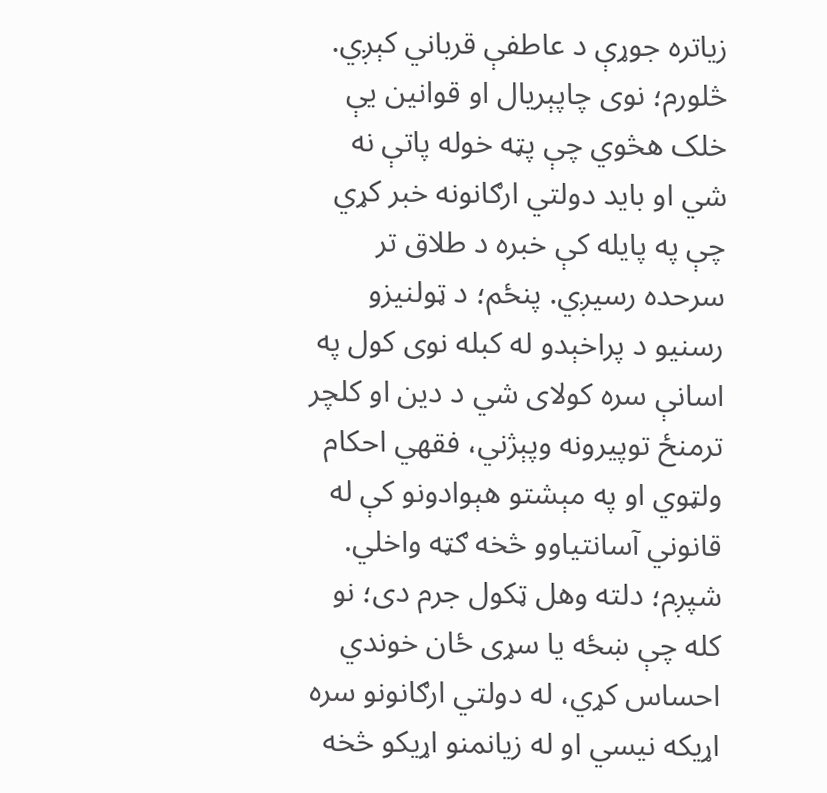زیاتره جوړې د عاطفې قرباني کېږي. څلورم؛ نوی چاپېریال او قوانین یې خلک هڅوي چې پټه خوله پاتې نه شي او باید دولتي ارګانونه خبر کړي چې په پایله کې خبره د طلاق تر سرحده رسیږي. پنځم؛ د ټولنیزو رسنیو د پراخېدو له کبله نوی کول په اسانې سره کولای شي د دین او کلچر ترمنځ توپیرونه وپېژني، فقهي احکام ولټوي او په مېشتو هېوادونو کې له قانوني آسانتیاوو څخه ګټه واخلي.
شپږم؛ دلته وهل ټکول جرم دی؛ نو کله چې ښځه یا سړی ځان خوندي احساس کړي، له دولتي ارګانونو سره اړیکه نیسي او له زیانمنو اړیکو څخه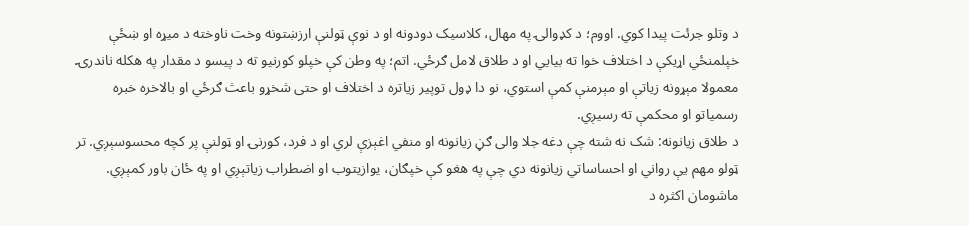د وتلو جرئت پیدا کوي. اووم؛ د کډوالۍ په مهال، کلاسیک دودونه او د نوې ټولنې ارزښتونه وخت ناوخته د میړه او ښځې خپلمنځي اړیکې د اختلاف خوا ته بیايي او د طلاق لامل ګرځي. اتم؛ په وطن کې خپلو کورنیو ته د پیسو د مقدار په هکله ناندرۍ. معمولا مېړونه زیاتې او مېرمنې کمې استوي، نو دا ډول توپیر زیاتره د اختلاف او حتی شخړو باعث ګرځي او بالاخره خبره رسمیاتو او محکمې ته رسیږي.
د طلاق زیانونه: شک نه شته چې دغه جلا والی ګڼ زیانونه او منفي اغېزې لري او د فرد، کورنۍ او ټولنې پر کچه محسوسېږي. تر ټولو مهم یې رواني او احساساتي زیانونه دي چې په هغو کې خپګان، یوازیتوب او اضطراب زیاتېږي او په ځان باور کمېږي. ماشومان اکثره د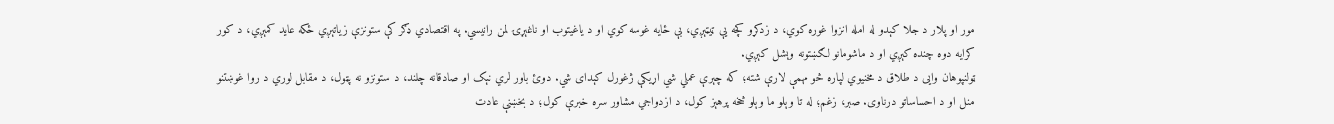مور او پلار د جلا کېدو له امله انزوا غوره کوي، د زدکړو کچه یې ټیټېږي، بې ځایه غوسه کوي او د یاغيتوب او ناغېړۍ لمن رانیسي. په اقتصادي ډګر کې ستونزې زیاتېږي ځکه عاید کمېږي، د کور کرایه دوه چنده کېږي او د ماشومانو لګښتونه وېشل کېږي.
ټولنپوهان وايی د طلاق د مخنیوي لپاره څو مهمې لارې شته؛ که چېرې عملي شي اړیکې ژغورل کېدای شي. دوئ باور لري نېک او صادقانه چلند، د ستونزو نه پټول، د مقابل لوري د روا غوښتنو منل او د احساساتو درناوی. صبر، زغم؛ له تا وېلو ما وېلو څخه پرهېز کول، د ازدواجي مشاور سره خبرې کول؛ د بخښنې عادت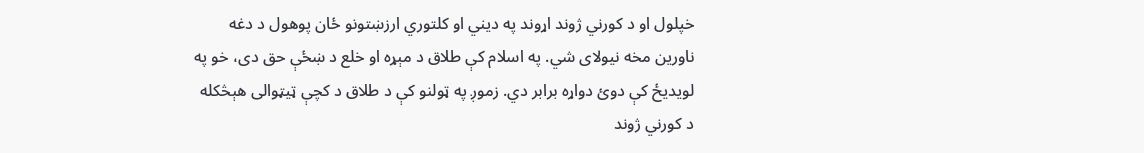خپلول او د کورني ژوند اړوند په دیني او کلتوري ارزښتونو ځان پوهول د دغه ناورین مخه نیولای شي. په اسلام کې طلاق د مېړه او خلع د ښځې حق دی، خو په لویدیځ کې دوئ دواړه برابر دي. زموږ په ټولنو کې د طلاق د کچې ټیټوالی هېڅکله د کورني ژوند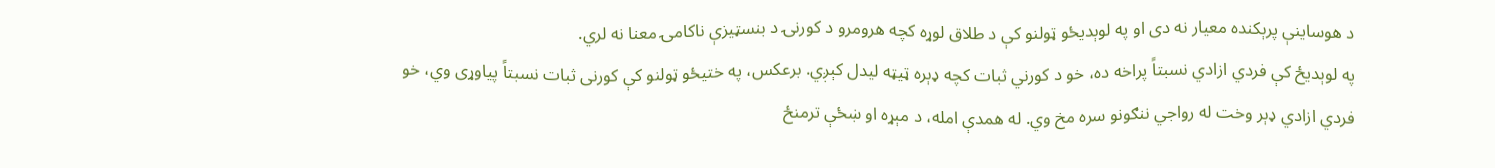د هوساینې پرېکنده معیار نه دی او په لوېدیځو ټولنو کې د طلاق لوړه کچه هرومرو د کورنۍ د بنسټیزې ناکامۍ معنا نه لري.
په لوېدیځ کې فردي ازادي نسبتاً پراخه ده، خو د کورني ثبات کچه ډېره ټیټه لیدل کېږي. برعکس، په ختیځو ټولنو کې کورنی ثبات نسبتاً پیاوړی وي، خو فردي ازادي ډېر وخت له رواجي ننګونو سره مخ وي. له همدې امله، د مېړه او ښځې ترمنځ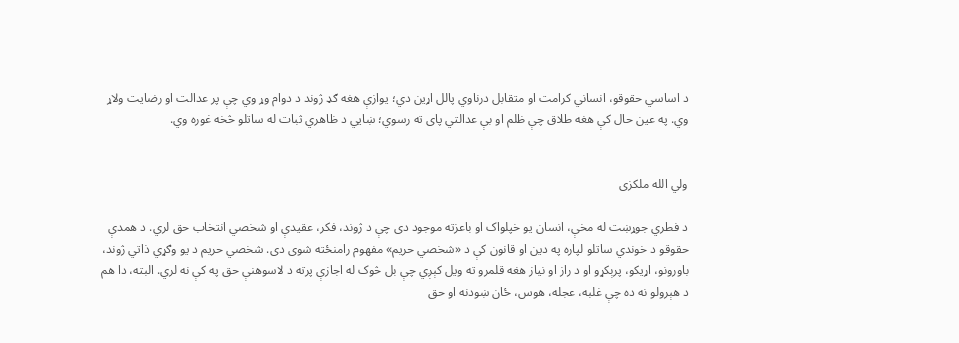د اساسي حقوقو، انساني کرامت او متقابل درناوي پالل اړین دي؛ یوازې هغه ګډ ژوند د دوام وړ وي چې پر عدالت او رضایت ولاړ وي. په عین حال کې هغه طلاق چې ظلم او بې‌ عدالتي پای ته رسوي؛ ښايي د ظاهري ثبات له ساتلو څخه غوره وي.


ولي الله ملکزی

د فطري جوړښت له مخې، انسان یو خپلواک او باعزته موجود دی چې د ژوند، فکر، عقیدې او شخصي انتخاب حق لري. د همدې حقوقو د خوندي ساتلو لپاره په دین او قانون کې د «شخصي حریم» مفهوم رامنځته شوی دی. شخصي حریم د یو وګړي ذاتي ژوند، باورونو، اړیکو، پرېکړو او د راز او نیاز هغه قلمرو ته ویل کېږي چې بل څوک له اجازې پرته د لاسوهنې حق په کې نه لري. البته، دا هم د هېرولو نه ده چې غلبه، عجله، هوس، ځان‌ ښودنه او حق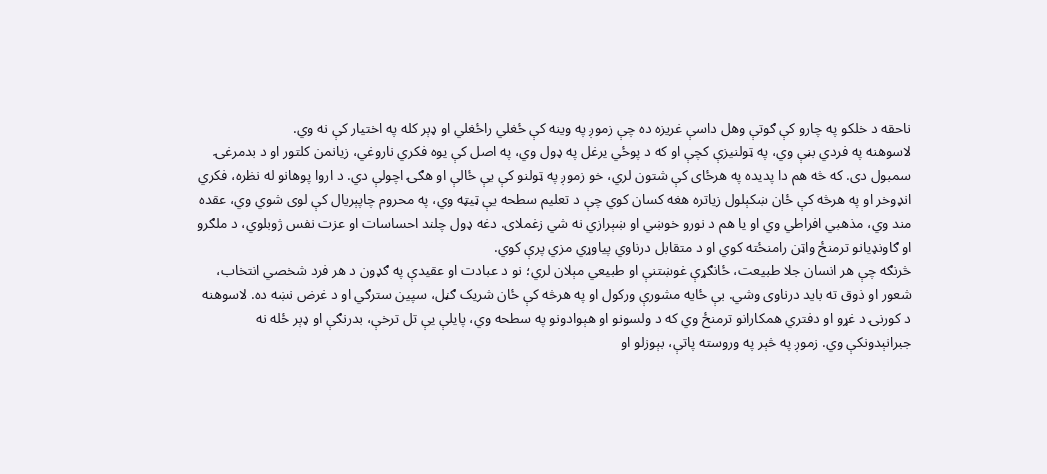ناحقه د خلکو په چارو کې ګوتې وهل داسې غریزه ده چې زموږ په وینه کې ځغلي راځغلي او ډېر کله په اختیار کې نه وي.
لاسوهنه په فردي بڼې وي، په ټولنیزې کچې او که د پوځي یرغل په ډول وي، په اصل کې یوه فکري ناروغي،‌ زیانمن کلتور او د بدمرغۍ سمبول دی. که څه هم دا پدیده په هرځای کې شتون لري، خو زموږ په ټولنو کې یې ځالې او هګۍ اچولې دي. د اروا پوهانو له نظره، فکري انډوخر او په هرڅه کې ځان ښکېلول زیاتره هغه کسان کوي چې د تعلیم سطحه یې ټیټه وي، په محروم چاپېریال کې لوی شوي وي، عقده‌ مند وي، مذهبي افراطي وي او یا هم د نورو خوښي او ښېرازي نه شي زغملای. دغه ډول چلند احساسات او عزت نفس ژوبلوي، د ملګرو او ګاونډیانو ترمنځ واټن رامنځته کوي او د متقابل درناوي پیاوړي مزي پرې کوي.
څرنګه چې هر انسان جلا طبیعت، ځانګړې غوښتنې او طبیعي مېلان لري؛ نو د عبادت او عقیدې په ګډون د هر فرد شخصي انتخاب، شعور او ذوق ته باید درناوی وشي. بې‌ ځایه مشورې ورکول او په هرڅه کې ځان شریک ګڼل، سپین‌ سترګي او د غرض نښه ده. لاسوهنه د کورنۍ د غړو او دفتري همکارانو ترمنځ وي که د ولسونو او هېوادونو په سطحه وي، پایلې یې تل ترخې، بدرنګې او ډېر ځله نه جبرانېدونکې وي. زموږ په څېر په وروسته پاتې، بېوزلو او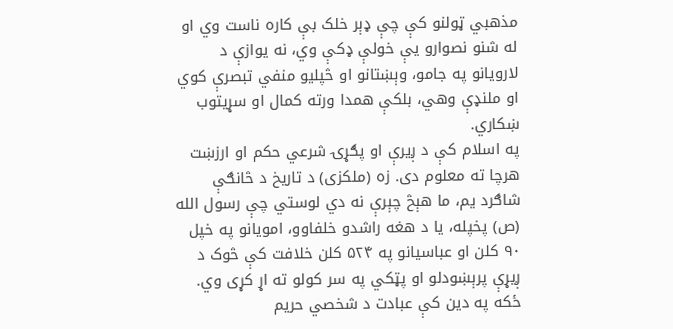مذهبي ټولنو کې چې ډېر خلک بې‌ کاره ناست وي او له شنو نصوارو یې خولې ډکې وي، نه یوازې د لارویانو په جامو، وېښتانو او څپلیو منفي تبصرې کوي او ملنډې وهي، بلکې همدا ورته کمال او سړیتوب ښکاري.
په اسلام کې د ږیرې او پګړۍ شرعي حکم او ارزښت هرچا ته معلوم دی. زه (ملکزی) د تاریخ د څانګې شاګرد یم، ما هېڅ چېرې نه دي لوستي چې رسول الله (ص) پخپله، یا د هغه راشدو خلفاوو، امویانو په خپل ۹۰ کلن او عباسیانو په ۵۲۴ کلن خلافت کې څوک د ږیړې پرېښودلو او پټکي په سر کولو ته اړ کړی وي. ځکه په دین کې عبادت د شخصي حریم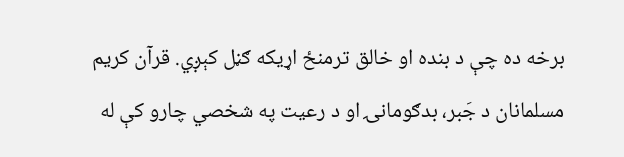برخه ده چې د بنده او خالق ترمنځ اړیکه ګڼل کېږي. قرآن کریم مسلمانان د جَبر، بدګومانۍ او د رعیت په شخصي چارو کې له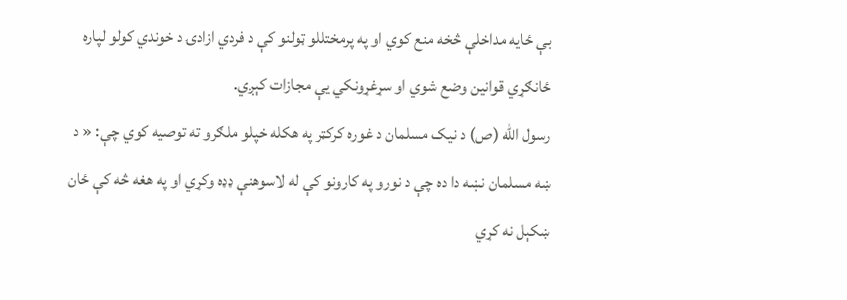بې‌ ځایه مداخلې څخه منع کوي او په پرمختللو ټولنو کې د فردي ازادۍ د خوندي کولو لپاره ځانګړي قوانین وضع شوي او سړغړونکي یې مجازات کېږي.
رسول الله (ص) د نیک مسلمان د غوره کرکټر په هکله خپلو ملګرو ته توصیه کوي چې: « د ښه مسلمان نښه دا ده چې د نورو په کارونو کې له لاسوهنې ډډه وکړي او په هغه څه کې ځان ښکېل نه کړي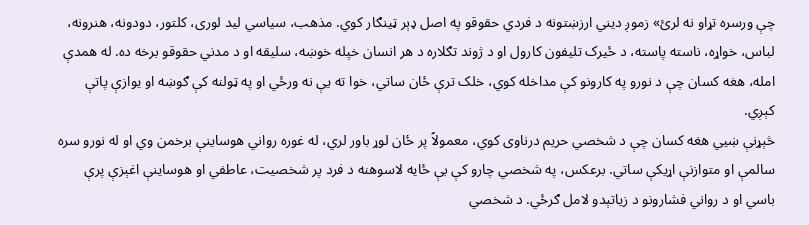چې ورسره تړاو نه لرئ» زموږ دیني ارزښتونه د فردي حقوقو په اصل ډېر ټینګار کوي. مذهب، سیاسي لید لوری، کلتور، دودونه، هنرونه، لباس، خواړه، ناسته‌ پاسته، د ځیرک تلیفون کارول او د ژوند تګلاره د هر انسان خپله خوښه، سلیقه او د مدني حقوقو برخه ده. له همدې امله، هغه کسان چې د نورو په کارونو کې مداخله کوي، خلک ترې ځان ساتي، خوا ته یې نه ورځي او په ټولنه کې ګوښه او یوازې پاتې کېږي.
څېړنې ښيي هغه کسان چې د شخصي حریم درناوی کوي، معمولاً پر ځان لوړ باور لري، له غوره رواني هوساینې برخمن وي او له نورو سره سالمې او متوازنې اړیکې ساتي. برعکس، په شخصي چارو کې بې‌ ځایه لاسوهنه د فرد پر شخصیت، عاطفي او هوساینې اغېزې پرې باسي او د رواني فشارونو د زیاتېدو لامل ګرځي. د شخصي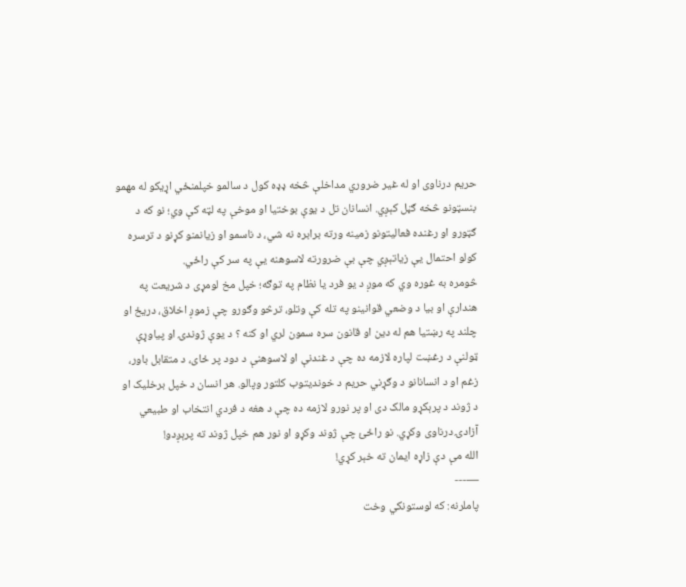حریم درناوی او له غیر ضروري مداخلې څخه ډډه کول د سالمو خپلمنځي اړیکو له مهمو بنسټونو څخه ګڼل کېږي. انسانان تل د یوې بوختیا او موخې په لټه کې وي؛ نو که د ګټورو او رغنده فعالیتونو زمینه ورته برابره نه شي، د ناسمو او زیانمنو کړنو د ترسره کولو احتمال یې زیاتېږي چې بې ضرورته لاسوهنه یې په سر کې راځي.
څومره به غوره وي که موږ د یو فرد یا نظام په توګه؛ خپل مخ لومړی د شریعت په هندارې او بیا د وضعي قوانینو په تله کې وتلو، ترڅو وګورو چې زموږ اخلاق، دریځ او چلند په رښتیا هم له دین او قانون سره سمون لري او کنه ؟ د یوې ژوندۍ او پیاوړې ټولنې د رغښت لپاره لازمه ده چې د غندنې او لاسوهنې د دود پر ځای، د متقابل باور، زغم او د انسانانو د وګړني حریم د خوندیتوب کلتور وپالو. هر انسان د خپل برخلیک او د ژوند د پرېکړو مالک دی او پر نورو لازمه ده چې د هغه د فردي انتخاب او طبیعي آزادۍ درناوی وکړي. نو راځئ چې ژوند وکړو او نور هم خپل ژوند ته پرېږدو!
الله مې دې زاړه ایمان ته خېر کړي!
—---
پاملرنه: که لوستونکي وخت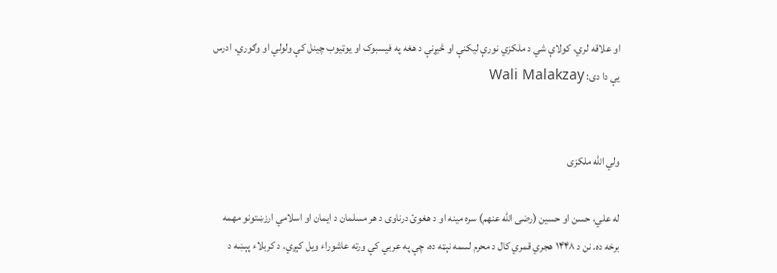او علاقه لري، کولاې شي د ملکزي نورې لیکنې او څیړنې د هغه په فیسبوک او یوټیوب چینل کې ولولي او وګوري. ادرس یې دا دی: Wali Malakzay


ولي الله ملکزی

له علي، حسن او حسین (رضی الله عنهم) سره مینه او د هغوئ درناوی د هر مسلمان د ایمان او اسلامي ارزښتونو مهمه برخه ده. نن د ۱۴۴۸ هجري قمري کال د محرم لسمه نېټه ده، چې په عربي کې ورته عاشوراء ویل کېږي. د کربلاء پېښه د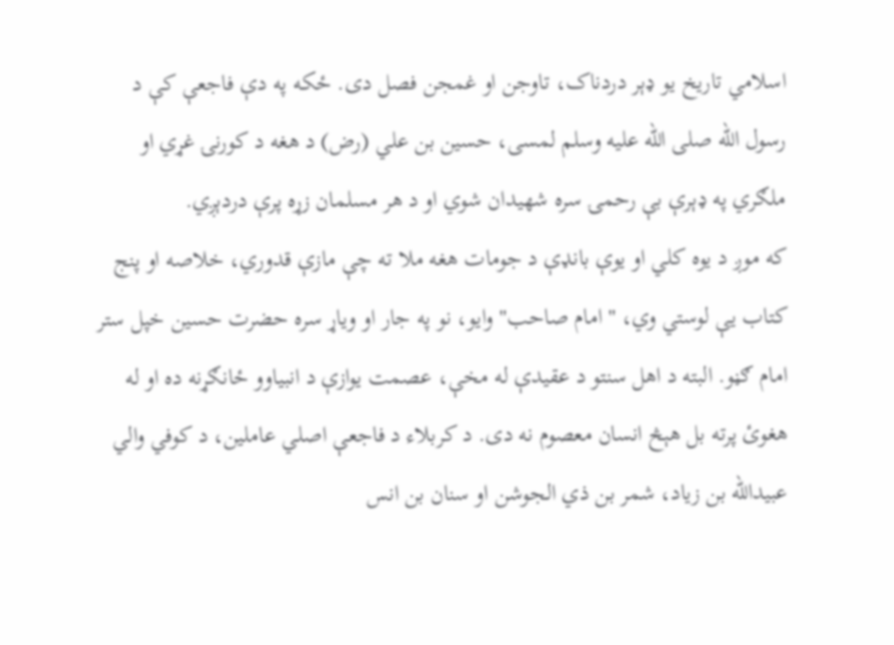اسلامي تاریخ یو ډېر دردناک، تاوجن او غمجن فصل دی. ځکه په دې فاجعې کې د رسول الله صلى الله عليه وسلم لمسی، حسین بن علي (رض) د هغه د کورنۍ غړي او ملګري په ډېرې بې رحمۍ سره شهیدان شوي او د هر مسلمان زړه پرې دردېږي.
که موږ د یوه کلي او یوې بانډې د جومات هغه ملا ته چې مازې قدوري، خلاصه او پنج کتاب یې لوستي وي، "امام صاحب" وایو، نو په جار او ویاړ سره حضرت حسین خپل ستر امام ګڼو. البته د اهل سنتو د عقیدې له مخې، عصمت یوازې د انبیاوو ځانګړنه ده او له هغوئ پرته بل هېڅ انسان معصوم نه دی. د کربلاء د فاجعې اصلي عاملین، د کوفي والي عبیدالله بن زیاد، شمر بن ذي الجوشن او سنان بن انس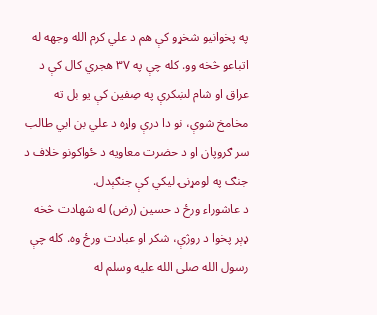په پخوانیو شخړو کې هم د علي کرم الله وجهه له اتباعو څخه وو. کله چې په ۳۷ هجري کال کې د عراق او شام لښکرې په صِفین کې یو بل ته مخامخ شوې، نو دا درې واړه د علي بن ابي طالب سر ګروپان او د حضرت معاویه د ځواکونو خلاف د جنګ په لومړنۍ لیکي کې جنګېدل.
د عاشوراء ورځ د حسین (رض) له شهادت څخه ډېر پخوا د روژې، شکر او عبادت ورځ وه. کله چې رسول الله صلى الله عليه وسلم له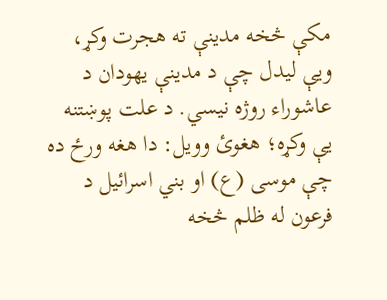مکې څخه مدینې ته هجرت وکړ، ویې لیدل چې د مدینې یهودان د عاشوراء روژه نیسي. د علت پوښتنه یې وکړه؛ هغوئ وویل: دا هغه ورځ ده چې موسی (ع) او بني اسرائیل د فرعون له ظلم څخه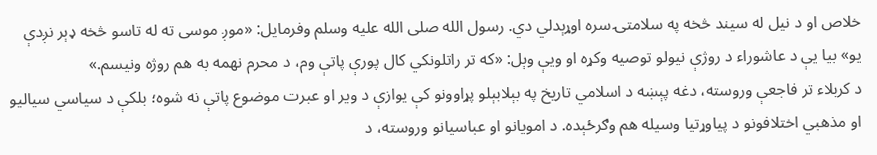خلاص او د نیل له سیند څخه په سلامتۍ سره اوړېدلي دي. رسول الله صلى الله عليه وسلم وفرمایل: «موږ موسی ته له تاسو څخه ډېر نږدې یو» بیا یې د عاشوراء د روژې نیولو توصیه وکړه او ویې وېل: «که تر راتلونکي کال پورې پاتې وم، د محرم نهمه به هم روژه ونیسم.»
د کربلاء تر فاجعې وروسته، دغه پېښه د اسلامي تاریخ په بېلابېلو پړاوونو کې یوازې د ویر او عبرت موضوع پاتې نه شوه؛ بلکې د سیاسي سیالیو او مذهبي اختلافونو د پیاوړتیا وسیله هم وګرځېده. د امویانو او عباسیانو وروسته، د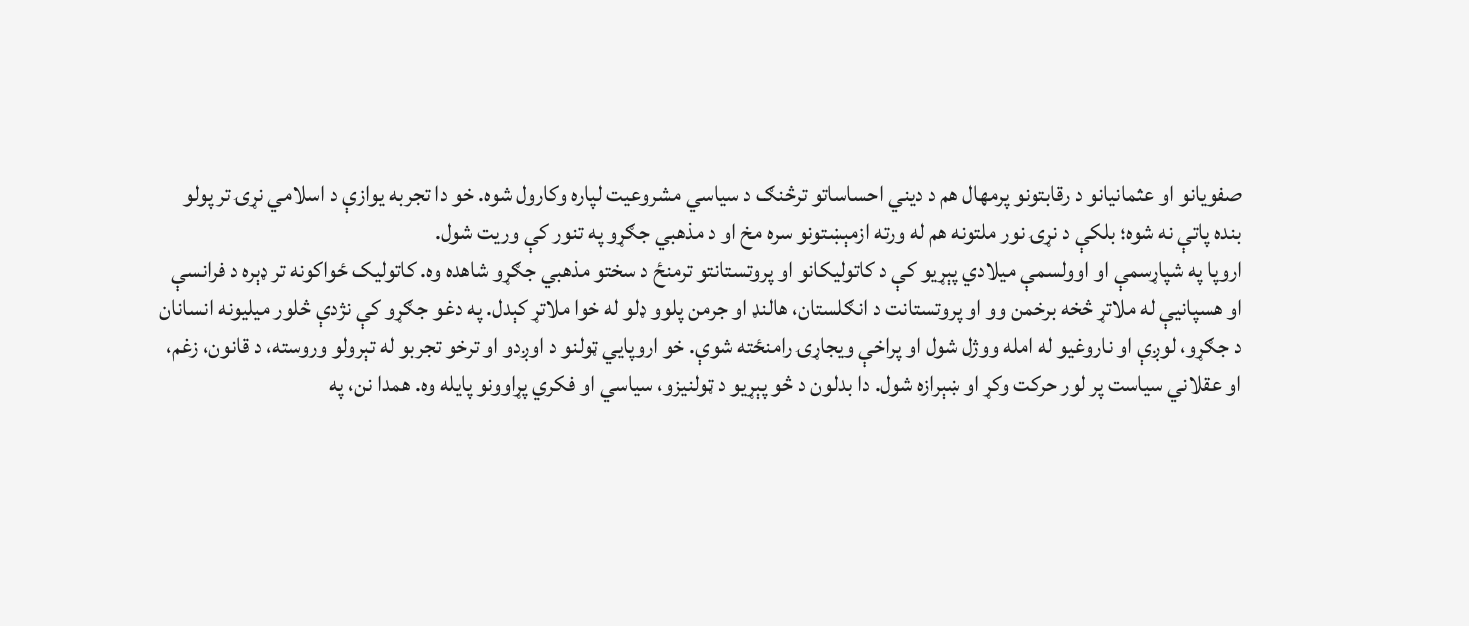صفویانو او عثمانیانو د رقابتونو پرمهال هم د دیني احساساتو ترڅنګ د سیاسي مشروعیت لپاره وکارول شوه. خو دا تجربه یوازې د اسلامي نړۍ تر پولو بنده پاتې نه شوه؛ بلکې د نړۍ نور ملتونه هم له ورته ازمېښتونو سره مخ او د مذهبي جګړو په تنور کې وریت شول.
اروپا په شپاړسمې او اوولسمې میلادي پېړیو کې د کاتولیکانو او پروتستانتو ترمنځ د سختو مذهبي جګړو شاهده وه. کاتولیک ځواکونه تر ډېره د فرانسې او هسپانیې له ملاتړ څخه برخمن وو او پروتستانت د انګلستان، هالنډ او جرمن پلوو ډلو له خوا ملاتړ کېدل. په دغو جګړو کې نژدې څلور میلیونه انسانان د جګړو، لوږې او ناروغیو له امله ووژل شول او پراخې ویجاړۍ رامنځته شوې. خو اروپایي ټولنو د اوږدو او ترخو تجربو له تېرولو وروسته، د قانون، زغم، او عقلاني سیاست پر لور حرکت وکړ او ښېرازه شول. دا بدلون د څو پېړیو د ټولنیزو، سیاسي او فکري پړاوونو پایله وه. همدا نن، په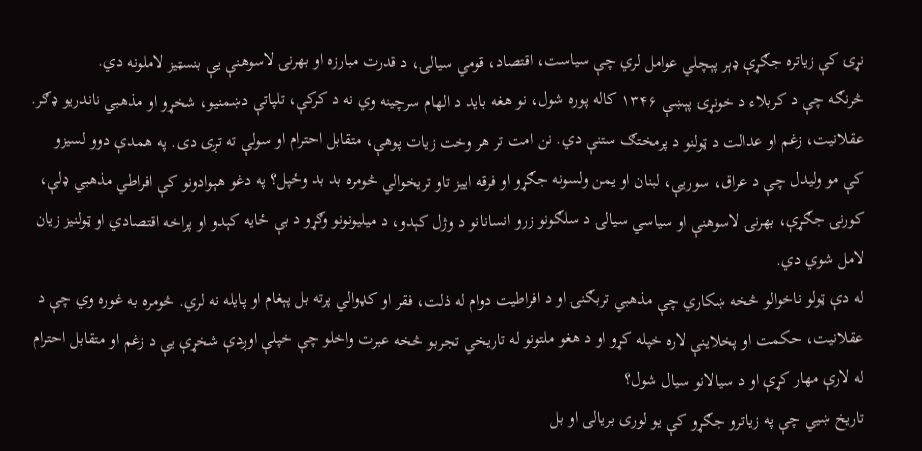نړۍ کې زیاتره جګړې ډېر پېچلي عوامل لري چې سیاست، اقتصاد، قومي سیالۍ، د قدرت مبارزه او بهرنۍ لاسوهنې یې بنسټیز لاملونه دي.
څرنګه چې د کربلاء د خونړۍ پېښې ۱۳۴۶ کاله پوره شول، نو هغه باید د الهام سرچینه وي نه د کرکې، تلپاتې دښمنیو، شخړو او مذهبي ناندریو ډګر. عقلانیت، زغم او عدالت د ټولنو د پرمختګ ستنې دي. نن امت تر هر وخت زیات پوهې، متقابل احترام او سولې ته تږی دی. په همدې دوو لسیزو کې مو ولیدل چې د عراق، سوریې، لبنان او یمن ولسونه جګړو او فرقه‌ اییز تاو تریخوالي څومره بد بد وځپل؟ په دغو هېوادونو کې افراطي مذهبي ډلې، کورنۍ جګړې، بهرنۍ لاسوهنې او سیاسي سیالۍ د سلګونو زرو انسانانو د وژل کېدو، د میلیونونو وګړو د بې‌ ځایه کېدو او پراخه اقتصادي او ټولنیز زیان لامل شوي دي.
له دې ټولو ناخوالو څخه ښکاري چې مذهبي تربګنۍ او د افراطیت دوام له ذلت، فقر او کډوالي پرته بل پېغام او پایله نه لري. څومره به غوره وي چې د عقلانیت، حکمت او پخلاینې لاره خپله کړو او د هغو ملتونو له تاریخي تجربو څخه عبرت واخلو چې خپلې اوږدې شخړې یې د زغم او متقابل احترام له لارې مهار کړې او د سیالانو سیال شول؟
تاریخ ښيي چې په زیاترو جګړو کې یو لوری بریالی او بل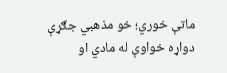ماتې خوري؛ خو مذهبي جګړې دواړه خواوې له مادي او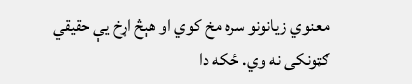معنوي زیانونو سره مخ کوي او هېڅ اړخ یې حقیقي ګټونکی نه وي. ځکه دا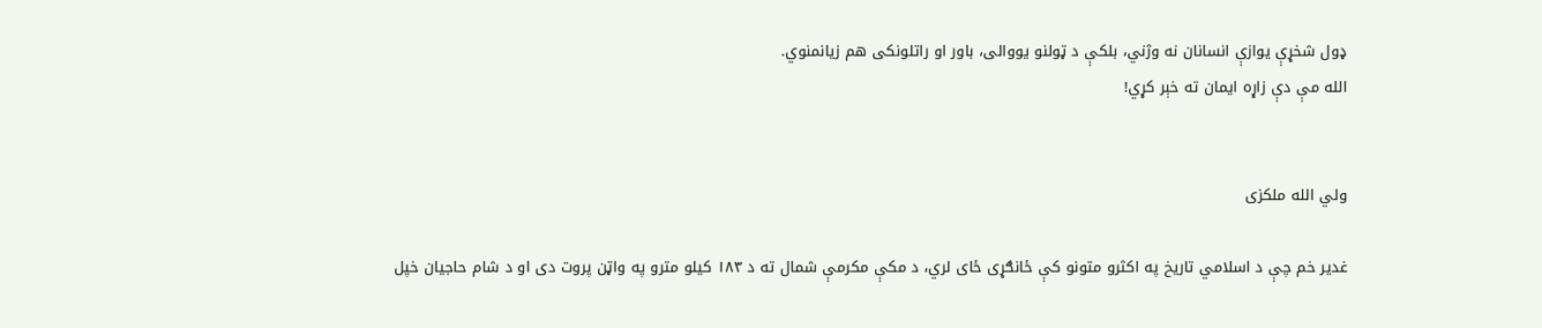ډول شخړې یوازې انسانان نه وژني، بلکې د ټولنو یووالی، باور او راتلونکی هم زیانمنوي.
الله مې دې زاړه ایمان ته خېر کړي!


ولي الله ملکزی

غدیر خم چې د اسلامي تاریخ په اکثرو متونو کې ځانګړی ځای لري، د مکې مکرمې شمال ته د ۱۸۳ کیلو مترو په واټن پروت دی او د شام حاجیان خپل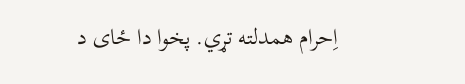اِحرام همدلته تړي. پخوا دا ځای د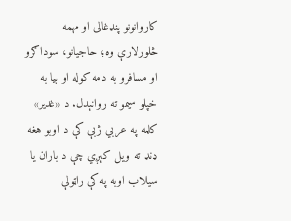کاروانونو پنډغالی او مهمه څلورلارې وه؛ حاجیانو، سوداګرو او مسافرو به دمه کوله او بیا به خپلو سیمو ته روانېدل. د «غدیر» کلمه په عربي ژبې کې د اوبو هغه ډنډ ته ویل کېږي چې د باران یا سیلاب اوبه په کې راټولې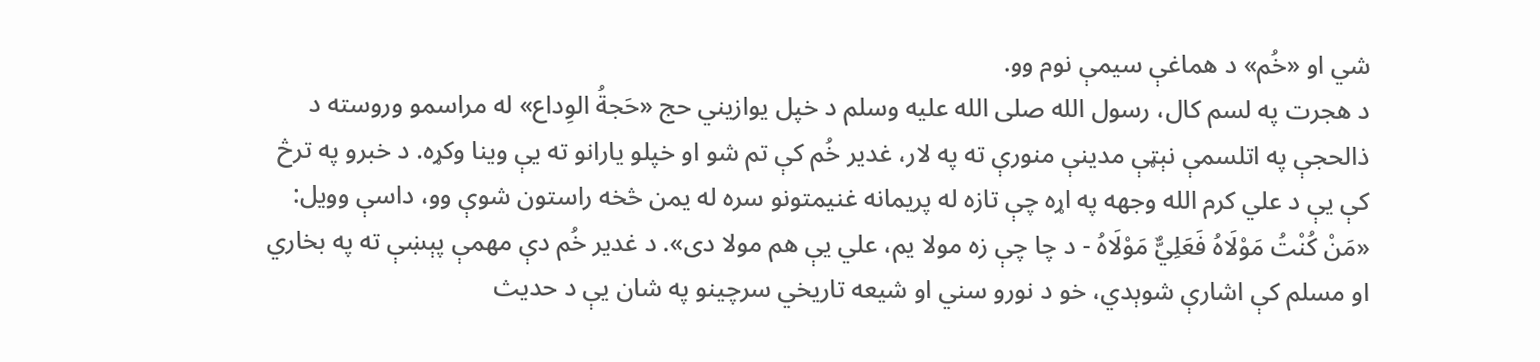شي او «خُم» د هماغې سیمې نوم وو.
د هجرت په لسم کال، رسول الله صلى الله عليه وسلم د خپل یوازیني حج «حَجةُ الوِداع» له مراسمو وروسته د ذالحجې په اتلسمې نېټې مدینې منورې ته په لار،‌ غدیر خُم کې تم شو او خپلو یارانو ته یې وینا وکړه. د خبرو په ترڅ کې یې د علي کرم الله وجهه په اړه چې تازه له پریمانه غنیمتونو سره له یمن څخه راستون شوې وو، داسې وویل: «مَنْ كُنْتُ مَوْلَاهُ فَعَلِيٌّ مَوْلَاهُ - د چا چې زه مولا یم، علي یې هم مولا دی». د غدیر خُم دې مهمې پېښې ته په بخاري او مسلم کې اشارې شوېدي، خو د نورو سني او شیعه تاریخي سرچینو په شان یې د حدیث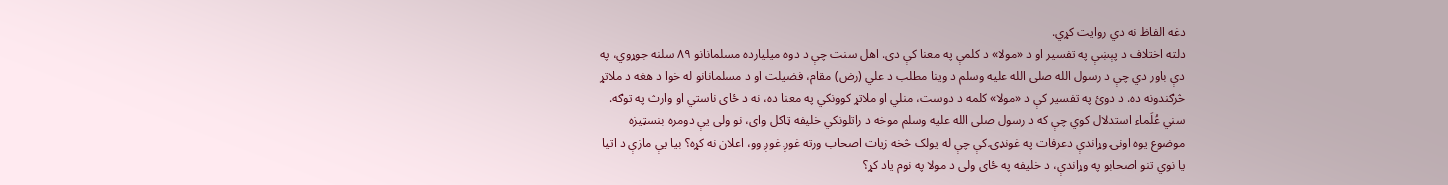دغه الفاظ نه دي روایت کړي.
دلته اختلاف د پېښې په تفسیر او د «مولا» د کلمې په معنا کې دی. اهل سنت چې د دوه میلیارده مسلمانانو ۸۹ سلنه جوړوي، په دې باور دي چې د رسول الله صلى الله عليه وسلم د وینا مطلب د علي (رض) مقام، فضیلت او د مسلمانانو له خوا د هغه د ملاتړ څرګندونه ده. د دوئ په تفسیر کې د «مولا» کلمه د دوست، منلي او ملاتړ کوونکي په معنا ده، نه د ځای ناستي او وارث په توګه. سني عُلَماء استدلال کوي چې که د رسول صلى الله عليه وسلم موخه د راتلونکي خلیفه ټاکل وای، نو ولی یې دومره بنسټیزه موضوع یوه اونۍ وړاندې دعرفات په غونډۍ کې چې له یولک څخه زیات اصحاب ورته غوږ غوږ وو، اعلان نه کړه؟ بیا یې مازې د اتیا یا نوي تنو اصحابو په وړاندې، د خلیفه په ځای ولی د مولا په نوم یاد کړ؟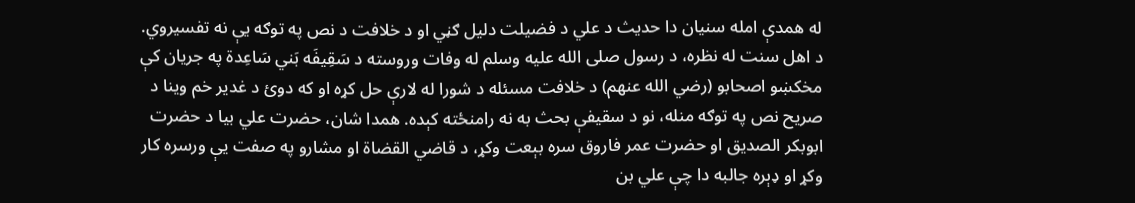له همدې امله سنیان دا حدیث د علي د فضیلت دلیل ګڼي او د خلافت د نص په توګه یې نه تفسیروي.
د اهل سنت له نظره، د رسول صلى الله عليه وسلم له وفات وروسته د سَقِيفَه بَني سَاعِدة په جریان کې مخکښو اصحابو (رضي الله عنهم) د خلافت مسئله د شورا له لارې حل کړه او که دوئ د غدیر خم وینا د صریح نص په توګه منله، نو د سقيفې بحث به نه رامنځته کېده. همدا شان، حضرت علي بیا د حضرت ابوبکر الصدیق او حضرت عمر فاروق سره بېعت وکړ، د قاضي القضاة او مشارو په صفت یې ورسره کار وکړ او ډېره جالبه دا چې علي بن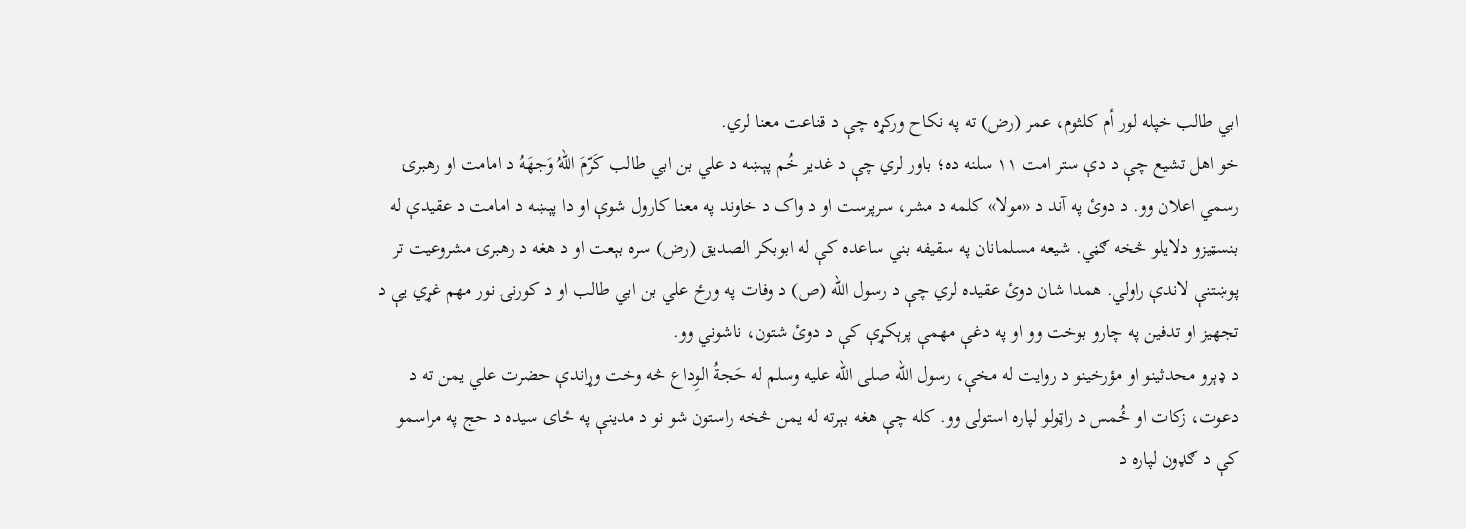ابي طالب خپله لور أم كلثوم، عمر (رض) ته په نکاح ورکړه چې د قناعت معنا لري.
خو اهل تشیع چې د دې ستر امت ۱۱ سلنه ده؛ باور لري چې د غدیر خُم پېښه د علي بن ابي طالب کَرّمَ اللهُ وَجهَهُ د امامت او رهبرۍ رسمي اعلان وو. د دوئ په آند د «مولا» کلمه د مشر، سرپرست او د واک د خاوند په معنا کارول شوې او دا پېښه د امامت د عقیدې له بنسټیزو دلایلو څخه ګڼي. شیعه مسلمانان په سقیفه بني ساعده کې له ابوبکر الصدیق (رض) سره بېعت او د هغه د رهبرۍ مشروعیت تر پوښتنې لاندې راولي. همدا شان دوئ عقیده لري چې د رسول الله (ص) د وفات په ورځ علي بن ابي طالب او د کورنۍ نور مهم غړي یې د تجهیز او تدفین په چارو بوخت وو او په دغې مهمې پرېکړې کې د دوئ شتون، ناشوني وو.
د ډېرو محدثینو او مؤرخینو د روایت له مخې، رسول الله صلى الله عليه وسلم له حَجةُ الوِداع څه وخت وړاندې حضرت علي یمن ته د دعوت، زکات او ځُمس د راټولو لپاره استولی وو. کله چې هغه بېرته له یمن څخه راستون شو نو د مدینې په ځای سیده د حج په مراسمو کې د ګډون لپاره د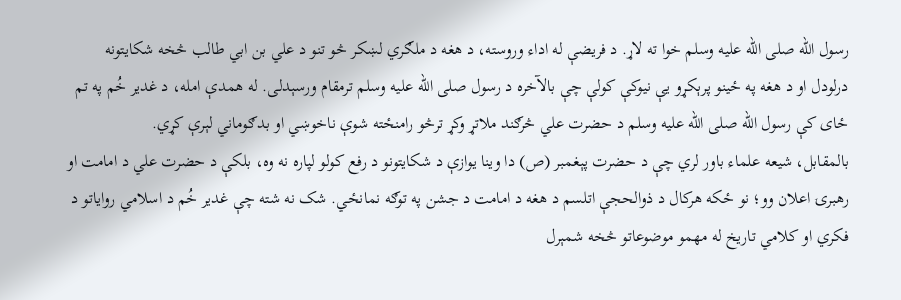رسول الله صلى الله عليه وسلم خوا ته لاړ. د فریضې له اداء وروسته، د هغه د ملګري لښکر څو تنو د علي بن ابي طالب څخه شکایتونه درلودل او د هغه په ځینو پرېکړو یې نیوکې کولې چې بالآخره د رسول صلى الله عليه وسلم ترمقام ورسېدلی. له همدې امله، د غدیر خُم په تم ځای کې رسول الله صلى الله عليه وسلم د حضرت علي څرګند ملاتړ وکړ ترڅو رامنځته شوې ناخوښي او بدګوماني لېرې کړي.
بالمقابل، شیعه علماء باور لري چې د حضرت پېغمبر (ص) دا وینا یوازې د شکایتونو د رفع کولو لپاره نه وه، بلکې د حضرت علي د امامت او رهبرۍ اعلان وو؛ نو ځکه هرکال د ذوالحجې اتلسم د هغه د امامت د جشن په توګه نمانځي. شک نه شته چې غدیر خُم د اسلامي روایاتو د فکري او کلامي تاریخ له مهمو موضوعاتو څخه شمېرل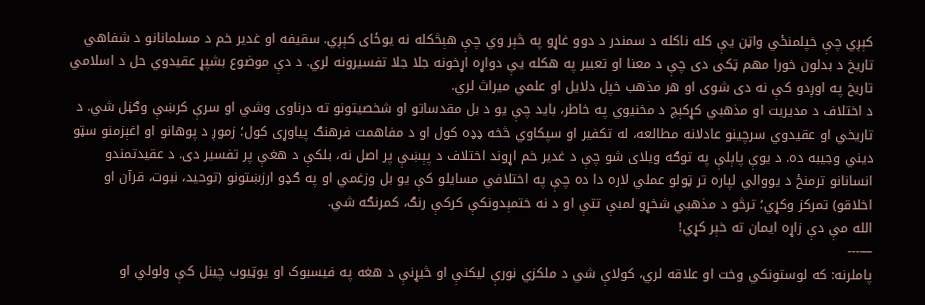کېږي چې خپلمنځي واټن یې کله ناکله د سمندر د دوو غاړو په څېر وي چې هېڅکله نه یوځای کېږي. سقیفه او غدیر خم د مسلمانانو د شفاهي تاریخ د بدلون خورا مهم ټکی دی چې د معنا او تعبیر په هکله یې دواړه اړخونه جلا جلا تفسیرونه لري. د دې موضوع بشپړ عقیدوي حل د اسلامي تاریخ په اوږدو کې نه دی شوی او هر مذهب خپل دلایل او علمي میراث لري.
د اختلاف د مدیریت او مذهبي کړکېچ د مخنیوي په خاطر، باید چې یو د بل مقدساتو او شخصیتونو ته درناوی وشي او سرې کرښې وګڼل شي. د تاریخي او عقیدوي سرچینو عادلانه مطالعه، له تکفیر او سپکاوي څخه ډډه کول او د مفاهمت فرهنګ پیاوړی کول؛ زموږ د پوهانو او اغېزمنو سټو دیني وجیبه ده. د یوې پاېلې په توګه ویلای شو چې د غدیر خم اړوند اختلاف د پېښې پر اصل نه، بلکې د هغې پر تفسیر دی. د عقیدتمندو انسانانو ترمنځ د یووالي لپاره تر ټولو عملي لاره دا ده چې په اختلافي مسایلو کې یو بل وزغمي او په ګډو ارزښتونو (توحید، نبوت، قرآن او اخلاقو) تمرکز وکړي؛ ترڅو د مذهبي شخړو لمبې تتې او د نه ختمېدونکې کرکې رنګ، کمرنګه شي.
الله مې دې زاړه ایمان ته خېر کړي!
—---
پاملرنه: که لوستونکي وخت او علاقه لري، کولاې شي د ملکزي نورې لیکنې او څیړنې د هغه په فیسبوک او یوټیوب چینل کې ولولي او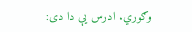وګوري. ادرس یې دا دی: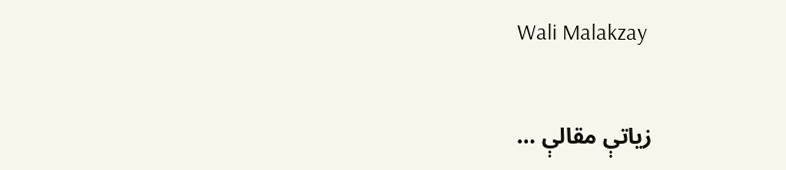Wali Malakzay

زیاتې مقالې …